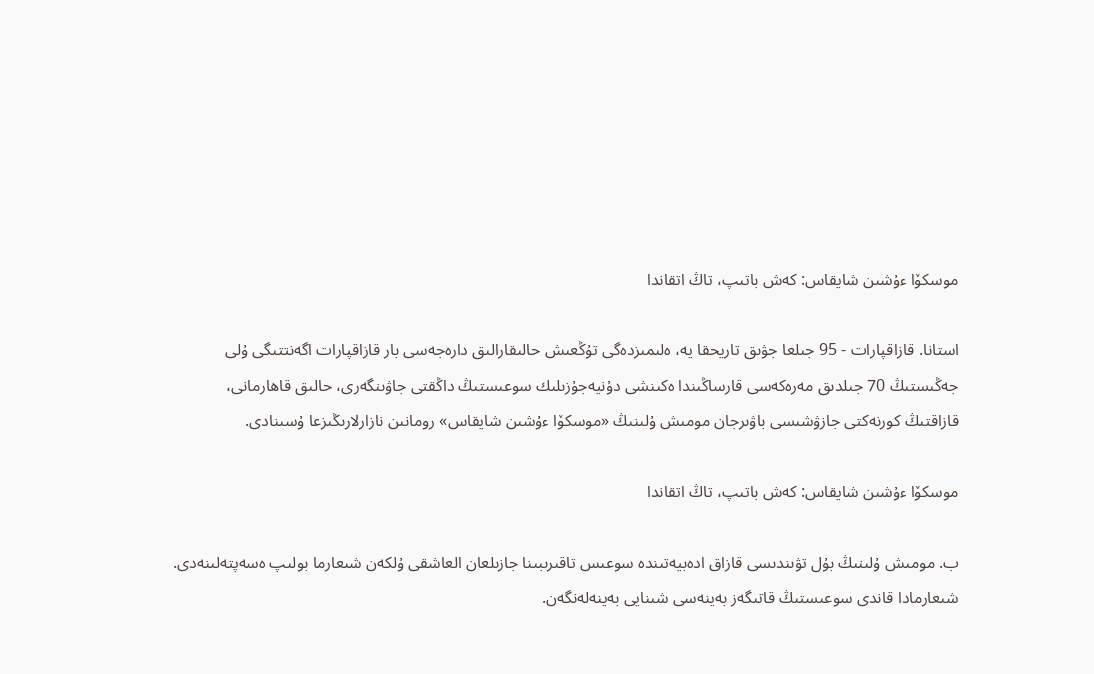موسكۆا ءۇشىن شايقاس: كەش باتىپ، تاڭ اتقاندا

استانا. قازاقپارات - 95 جىلعا جۋىق تاريحقا يە، ەلىمىزدەگى تۇڭعىش حالىقارالىق دارەجەسى بار قازاقپارات اگەنتتىگى ۇلى جەڭىستىڭ 70 جىلدىق مەرەكەسى قارساڭىندا ەكىنشى دۇنيەجۇزىلىك سوعىستىڭ داڭقتى جاۋىنگەرى، حالىق قاھارمانى، قازاقتىڭ كورنەكتى جازۋشىسى باۋىرجان مومىش ۇلىنىڭ «موسكۆا ءۇشىن شايقاس» رومانىن نازارلارىڭىزعا ۇسىنادى.

موسكۆا ءۇشىن شايقاس: كەش باتىپ، تاڭ اتقاندا

ب. مومىش ۇلىنىڭ بۇل تۋىندىسى قازاق ادەبيەتىندە سوعىس تاقىرىبىنا جازىلعان العاشقى ۇلكەن شىعارما بولىپ ەسەپتەلىنەدى. شىعارمادا قاندى سوعىستىڭ قاتىگەز بەينەسى شىنايى بەينەلەنگەن.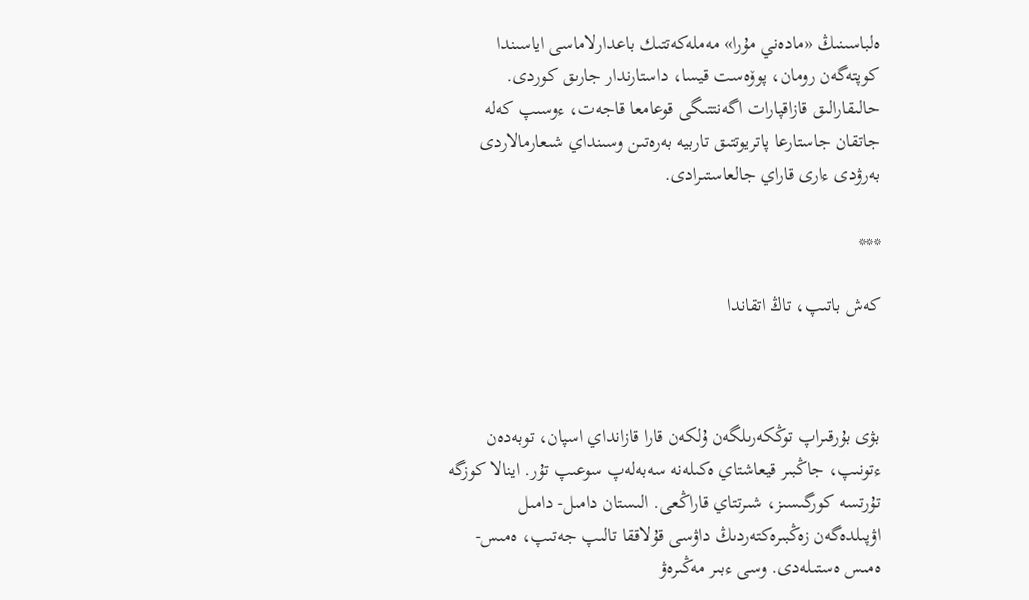ەلباسىنىڭ «مادەني مۇرا» مەملەكەتتىك باعدارلاماسى اياسىندا كوپتەگەن رومان، پوۆەست قيسا، داستارندار جارىق كوردى. حالىقارالىق قازاقپارات اگەنتتىگى قوعامعا قاجەت، ءوسىپ كەلە جاتقان جاستارعا پاتريوتتىق تاربيە بەرەتىن وسىنداي شىعارمالاردى بەرۋدى ءارى قاراي جالعاستىرادى.

***

كەش باتىپ، تاڭ اتقاندا



بۋى بۇرقىراپ توڭكەرىلگەن ۇلكەن قارا قازانداي اسپان، توبەدەن ءتونىپ، جاڭبىر قيعاشتاي ەكىلەنە سەبەلەپ سوعىپ تۇر. اينالا كوزگە تۇرتسە كورگىسىز، شىرتتاي قاراڭعى. الىستان دامىل- دامىل اۋپىلدەگەن زەڭبىرەكتەردىڭ داۋسى قۇلاققا تالىپ جەتىپ، ەمىس- ەمىس ەستىلەدى. وسى ءبىر مەڭىرەۋ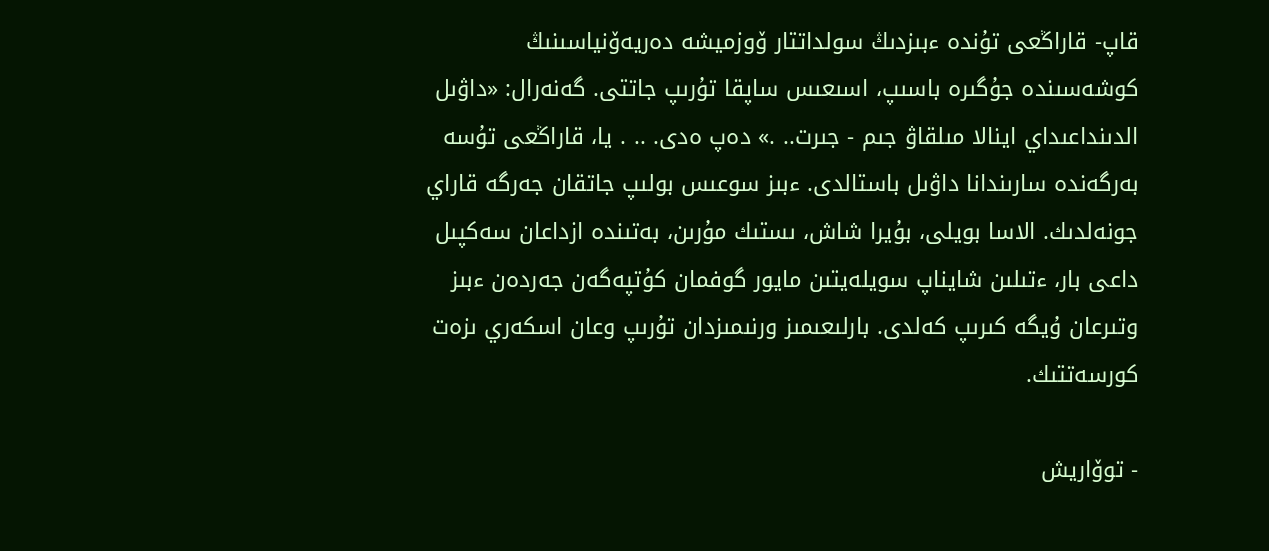قاپ- قاراڭعى تۇندە ءبىزدىڭ سولداتتار ۆوزميشە دەريەۆنياسىنىڭ كوشەسىندە جۇگىرە باسىپ، اسىعىس ساپقا تۇرىپ جاتتى. گەنەرال: «داۋىل الدىنداعىداي اينالا مىلقاۋ جىم - جىرت.. .» دەپ ەدى. .. . يا، قاراڭعى تۇسە بەرگەندە سارىندانا داۋىل باستالدى. ءبىز سوعىس بولىپ جاتقان جەرگە قاراي جونەلدىك. الاسا بويلى، بۇيرا شاش، ىستىك مۇرىن، بەتىندە ازداعان سەكپىل داعى بار، ءتىلىن شايناپ سويلەيتىن مايور گوفمان كۇتپەگەن جەردەن ءبىز وتىرعان ۇيگە كىرىپ كەلدى. بارلىعىمىز ورنىمىزدان تۇرىپ وعان اسكەري ىزەت كورسەتتىك.

- توۆاريش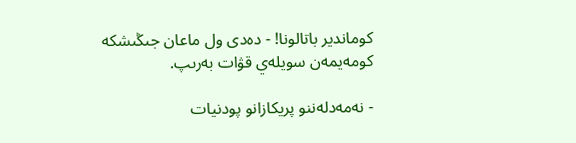كوماندير باتالونا! - دەدى ول ماعان جىڭىشكە كومەيمەن سويلەي قۋات بەرىپ.

- نەمەدلەننو پريكازانو پودنيات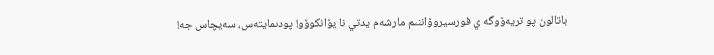باتالون پو تريەۆوگە ي فورسيروۆاننىم مارشەم يدتي نا يۆانكوۆو! پودىمايتەس، سەيچاس جە!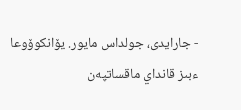- جارايدى، جولداس مايور. يۆانكوۆوعا ءبىز قانداي ماقساتپەن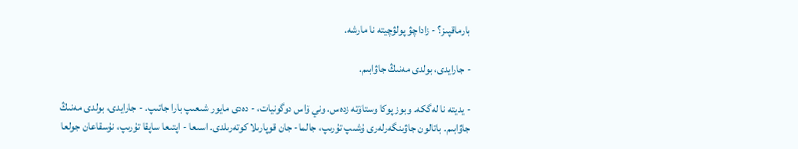بارماقپىز؟ - زاداچۋ پولۋچيتە نا مارشە.

- جارايدى، بولدى مەنىڭ جاۋابىم.

- يديتە نا لەگكە. وبوز پوكا وستاۆتە زدەس. وني ۆاس دوگونيات، - دەدى مايور شىعىپ بارا جاتىپ. - جارايدى، بولدى مەنىڭ جاۋابىم. باتالون جاۋىنگەرلەرى ۇشىپ تۇرىپ، جالما- جان قوپارىلا كوتەرىلدى. اسىعا - اپتىعا ساپقا تۇرىپ، نۇسقاعان جولعا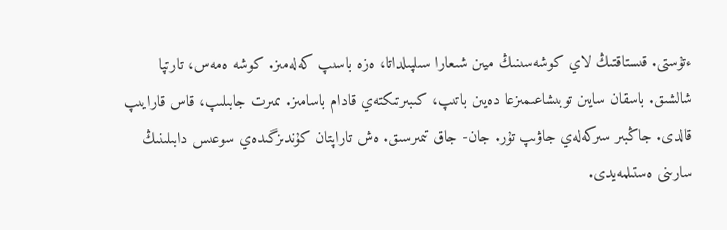ءتۇستى. قىستاقتىڭ لاي كوشەسىنىڭ ميىن شىعارا سىلپىلداتا، ەزە باسىپ كەلەمىز. كوشە ەمەس، تارتپا شالشىق. باسقان سايىن توبىشاعىمىزعا دەيىن باتىپ، كىبىرتىكتەي قادام باسامىز. ىمىرت جابىلىپ، قاس قارايىپ قالدى. جاڭبىر سىركەلەي جاۋىپ تۇر. جان- جاق تىمىرسىق. ەش تاراپتان كۇندىزگىدەي سوعىس دابىلىنىڭ سارىنى ەستىلمەيدى.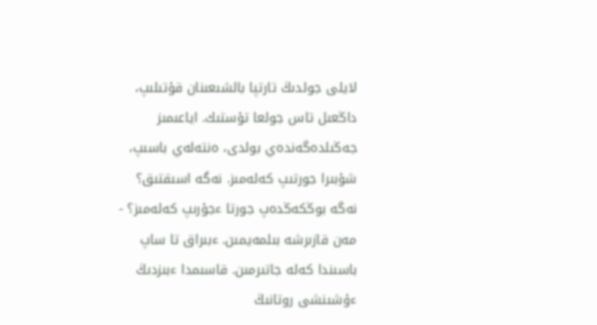لايلى جولدىڭ تارتپا بالشىعىنان قۇتىلىپ، داڭعىل تاس جولعا تۇستىك. اياعىمىز جەڭىلدەگەندەي بولدى، ەنتەلەي باسىپ، شۇبىرا جورتىپ كەلەمىز. نەگە اسىقتىق؟ نەگە بوڭكەڭدەپ جورتا ءجۇرىپ كەلەمىز؟ - مەن قازىرشە بىلمەيمىن. ءبىراق تا ساپ باسىندا كەلە جاتىرمىن. قاسىمدا ءبىزدىڭ ءۇشىنشى روتانىڭ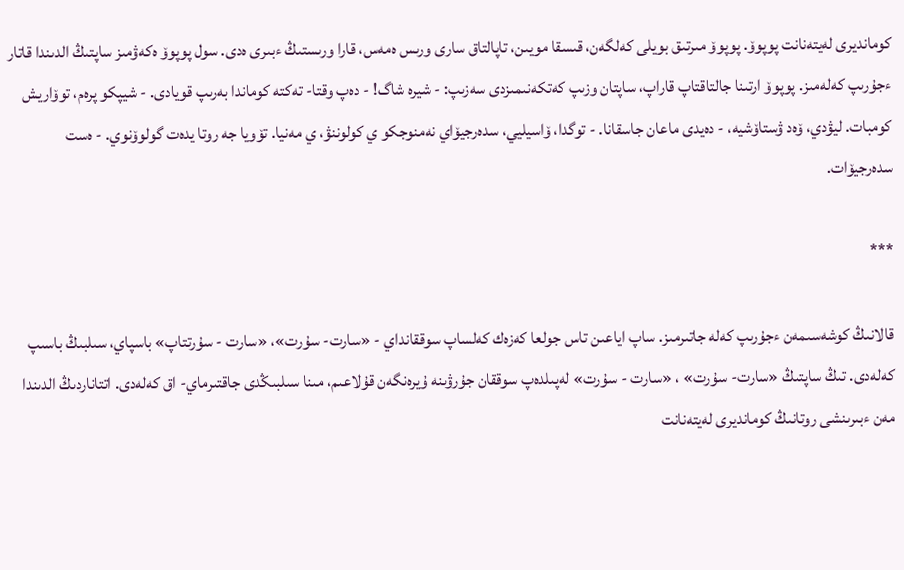كومانديرى لەيتەنانت پوپوۆ. پوپوۆ مىرتىق بويلى كەلگەن، قىسقا مويىن، تاپالتاق سارى ورىس ەمەس، قارا ورىستىڭ ءبىرى ەدى. سول پوپوۆ ەكەۋمىز ساپتىڭ الدىندا قاتار ءجۇرىپ كەلەمىز. پوپوۆ ارتىنا جالتاقتاپ قاراپ، ساپتان وزىپ كەتكەنىمىزدى سەزىپ: - شيرە شاگ! - دەپ وقتا- تەكتە كوماندا بەرىپ قويادى. - شيپكو پرەم، توۆاريش كومبات. ليۋدي، ۆەد ۋستاۆشيە، - دەيدى ماعان جاسقانا. - توگدا، ۆاسيليي، سدەرجيۆاي نەمنوجكو ي كولوننۋ، ي مەنيا. تۆويا جە روتا يدەت گولوۆنوي. - ەست سدەرجيۆات.

***

قالانىڭ كوشەسىمەن ءجۇرىپ كەلە جاتىرمىز. ساپ اياعىن تاس جولعا كەزەك كەلساپ سوققانداي - «سارت- سۇرت»، «سارت - سۇرتتاپ» باسپاي، سىلبىڭ باسىپ كەلەدى. تىڭ ساپتىڭ «سارت- سۇرت» ، «سارت - سۇرت» لەپىلدەپ سوققان جۇرۋىنە ۇيرەنگەن قۇلاعىم، مىنا سىلبىڭدى جاقتىرماي- اق كەلەدى. اتتاناردىڭ الدىندا مەن ءبىرىنشى روتانىڭ كومانديرى لەيتەنانت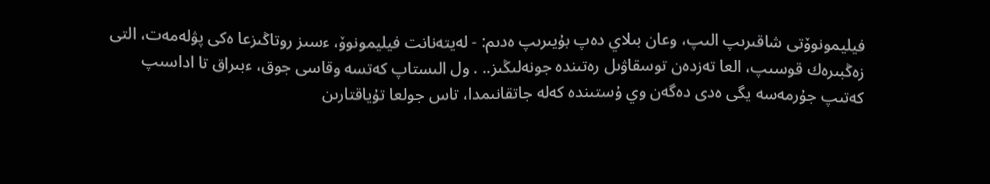فيليمونوۆتى شاقىرىپ الىپ، وعان بىلاي دەپ بۇيىرىپ ەدىم: - لەيتەنانت فيليمونوۆ، ءسىز روتاڭىزعا ەكى پۋلەمەت، التى زەڭبىرەك قوسىپ، العا تەزدەن توسقاۋىل رەتىندە جونەلىڭىز.. . ول الىستاپ كەتسە وقاسى جوق، ءبىراق تا اداسىپ كەتىپ جۇرمەسە يگى ەدى دەگەن وي ۇستىندە كەلە جاتقانىمدا، تاس جولعا تۇياقتارىن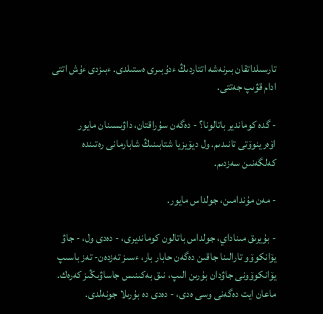تارسىلداتقان بىرنەشە اتتاردىڭ ءدۇبىرى ەستىلدى. ءبىزدى ءۇش اتتى ادام قۋىپ جەتتى.

- گدە كوماندير باتالونا؟ - دەگەن سۇراقتان، داۋىسىنان مايور اۆەرينوۆتى تانىدىم. ول ديۆيزيا شتابىنىڭ شابارمانى رەتىندە كەلگەنىن سەزدىم.

- مەن مۇندامىن، جولداس مايور.

- بۇيرىق مىناداي، جولداس باتالون كومانديرى، - دەدى ول، - جاۋ يۆانكوۆو تارالىنا جاقىن دەگەن حابار بار، ءسىز تەزدەن- تەز باسىپ يۆانكوۆونى جاۋدان بۇرىن الىپ، نىق بەكىنىس جاساۋىڭىز كەرەك. ماعان ايت دەگەنى وسى ەدى، - دەدى دە بۇرىلا جونەلدى.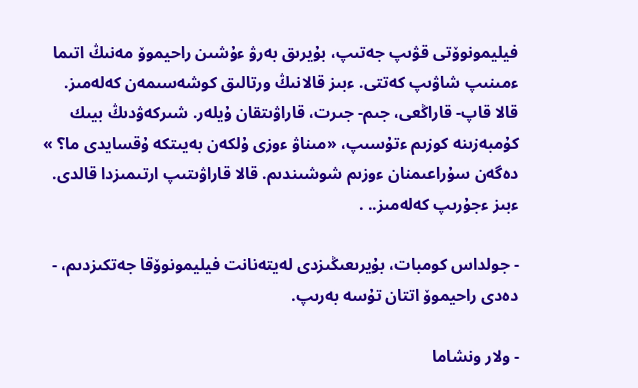فيليمونوۆتى قۋىپ جەتىپ، بۇيرىق بەرۋ ءۇشىن راحيموۆ مەنىڭ اتىما ءمىنىپ شاۋىپ كەتتى. ءبىز قالانىڭ ورتالىق كوشەسىمەن كەلەمىز. قالا قاپ- قاراڭعى، جىم- جىرت، قاراۋىتقان ۇيلەر. شىركەۋدىڭ بيىك كۇمبەزىنە كوزىم ءتۇسىپ، «مىناۋ ءوزى ۇلكەن بەيىتكە ۇقسايدى ما؟ » دەگەن سۇراعىمنان ءوزىم شوشىندىم. قالا قاراۋىتىپ ارتىمىزدا قالدى. ءبىز ءجۇرىپ كەلەمىز.. .

- جولداس كومبات، بۇيرىعىڭىزدى لەيتەنانت فيليمونوۆقا جەتكىزدىم، - دەدى راحيموۆ اتتان تۇسە بەرىپ.

- ولار ونشاما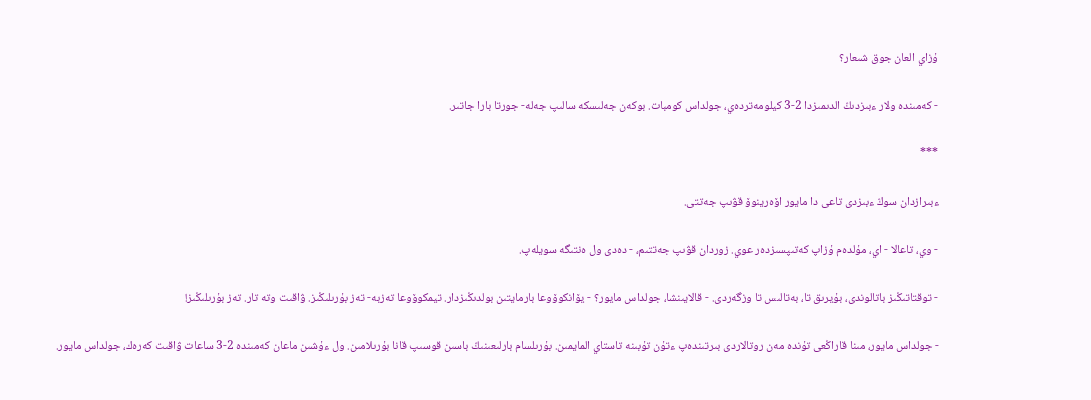ۇزاي العان جوق شىعار؟

- كەمىندە ولار ءبىزدىڭ الدىمىزدا 2-3 كيلومەتردەي، جولداس كومبات. بوكەن جەلىسكە سالىپ جەلە- جورتا بارا جاتىر.

***

ءبىرازدان سوڭ ءبىزدى تاعى دا مايور اۆەرينوۆ قۋىپ جەتتى.

- وي، تاعالا - اي، مۇلدەم ۇزاپ كەتىپسىزدەر عوي. زوردان قۋىپ جەتتىم، - دەدى ول ەنتىگە سويلەپ.

- توقتاتىڭىز باتالوندى، بۇيرىق تا، بەتالىس تا وزگەردى. - قالايىنشا، جولداس مايور؟ - يۆانكوۆوعا بارمايتىن بولدىڭىزدار. تيمكوۆوعا تەزبە- تەز بۇرىلىڭىز. ۋاقىت وتە تار. تەز بۇرىلىڭىز!

- جولداس مايور، مىنا قاراڭعى تۇندە مەن روتالاردى بىرتىندەپ ءتۇن تۇبىنە تاستاي المايمىن. بۇرىلسام بارلىعىنىڭ باسىن قوسىپ قانا بۇرىلامىن. ول ءۇشىن ماعان كەمىندە 2-3 ساعات ۋاقىت كەرەك، جولداس مايور.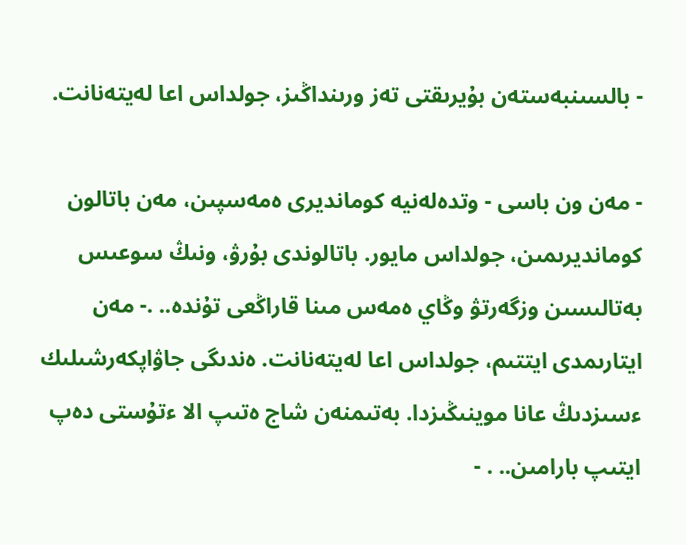- بالسىنبەستەن بۇيرىقتى تەز ورىنداڭىز، جولداس اعا لەيتەنانت.

- مەن ون باسى - وتدەلەنيە كومانديرى ەمەسپىن، مەن باتالون كومانديرىمىن، جولداس مايور. باتالوندى بۇرۋ، ونىڭ سوعىس بەتالىسىن وزگەرتۋ وڭاي ەمەس مىنا قاراڭعى تۇندە.. .- مەن ايتارىمدى ايتتىم، جولداس اعا لەيتەنانت. ەندىگى جاۋاپكەرشىلىك ءسىزدىڭ عانا موينىڭىزدا. بەتىمنەن شاج ەتىپ الا ءتۇستى دەپ ايتىپ بارامىن.. . -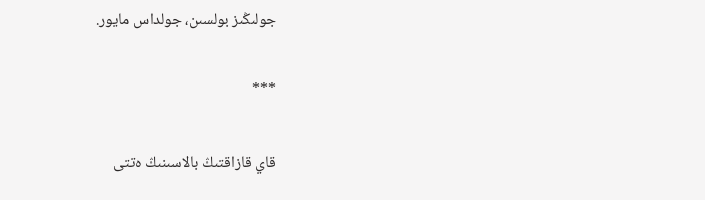جولىڭىز بولسىن، جولداس مايور.

***

قاي قازاقتىڭ بالاسىنىڭ ەتتى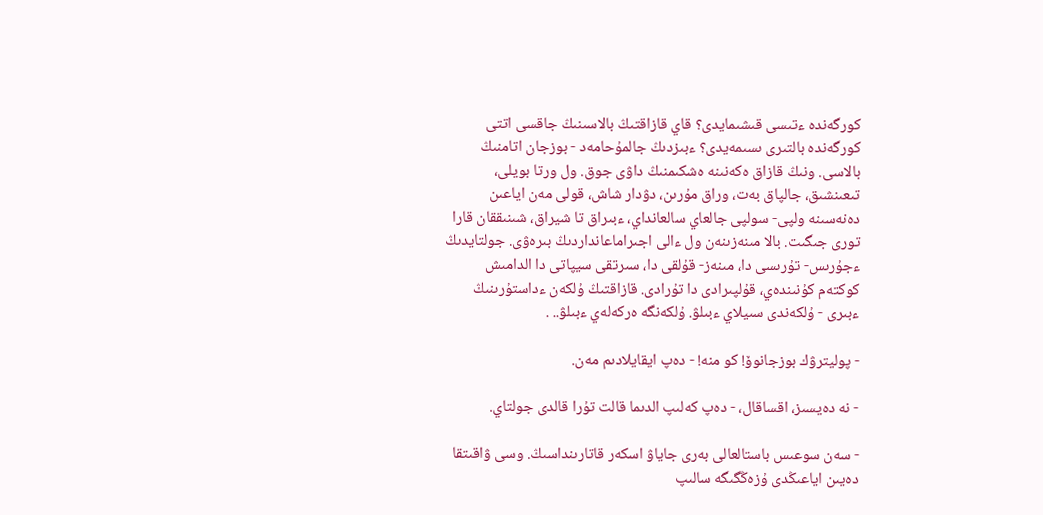كورگەندە ءتىسى قىشىمايدى؟ قاي قازاقتىڭ بالاسىنىڭ جاقسى اتتى كورگەندە بالتىرى ىسىمەيدى؟ ءبىزدىڭ جالمۇحامەد - بوزجان اتامنىڭ بالاسى. ونىڭ قازاق ەكەنىنە ەشكىمنىڭ داۋى جوق. ول ورتا بويلى، تىعىنشىق، جالپاق بەت، وراق مۇرىن، دۋدار شاش، قولى مەن اياعىن دەنەسىنە ولپى- سولپى جالعاي سالعانداي، ءبىراق تا شيراق، شىنىققان قارا تورى جىگىت. بالا مىنەزىنەن ول ءالى اجىراماعانداردىڭ بىرەۋى. جولتايدىڭ ءجۇرىس- تۇرىسى دا، مىنەز- قۇلقى دا، سىرتقى سيپاتى دا الدامىش كوكتەم كۇنىندەي، قۇلپىرادى دا تۇرادى. قازاقتىڭ ۇلكەن ءداستۇرىنىڭ ءبىرى - ۇلكەندى سىيلاي ءبىلۋ. ۇلكەنگە ەركەلەي ءبىلۋ.. .

- پوليترۋك بوزجانوۆ! كو منە! - دەپ ايقايلادىم مەن.

- نە دەيسىز، اقساقال، - دەپ كەلىپ الدىما قالت تۇرا قالدى جولتاي.

- سەن سوعىس باستالعالى بەرى جاياۋ اسكەر قاتارىنداسىڭ. وسى ۋاقىتقا دەيىن اياعىڭدى ۇزەڭگىگە سالىپ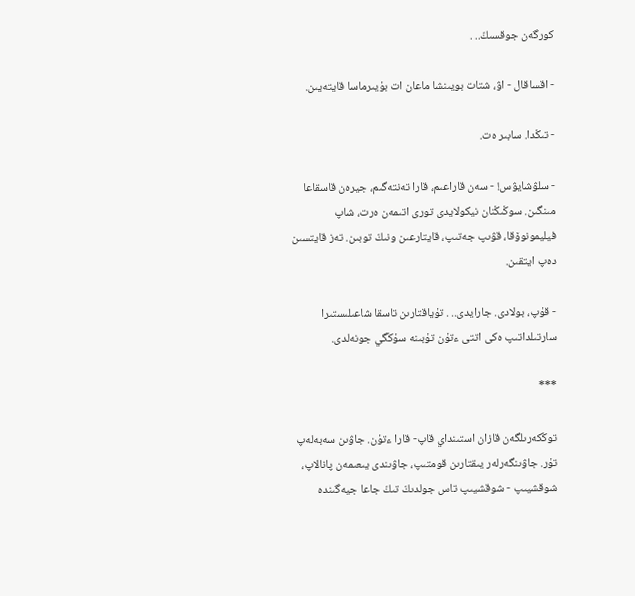كورگەن جوقسىڭ.. .

- اقساقال - اۋ، شتات بويىنشا ماعان ات بۇيىرماسا قايتەيىن.

- تىڭدا. سابىر ەت.

- سلۋشايۋس! - سەن قاراعىم، قارا تەنتەگىم، جيرەن قاسقاعا مىنگىن. سوڭىڭنان نيكولايدى تورى اتىمەن ەرت، شاپ فيليمونوۆقا، قۋىپ جەتىپ، قايتارعىن ونىڭ توبىن. تەز قايتسىن دەپ ايتقىن.

- قۇپ، بولادى. جارايدى.. . تۇياقتارىن تاسقا شاعىلىستىرا سارتىلداتىپ ەكى اتتى ءتۇن تۇبىنە سۇڭگي جونەلدى.

***

توڭكەرىلگەن قازان استىنداي قاپ- قارا ءتۇن. جاۋىن سەبەلەپ تۇر. جاۋىنگەرلەر يىقتارىن قومتىپ، جاۋىندى يىعىمەن پانالاپ، شوقشيىپ - شوقشيىپ تاس جولدىڭ تىڭ جاعا جيەگىندە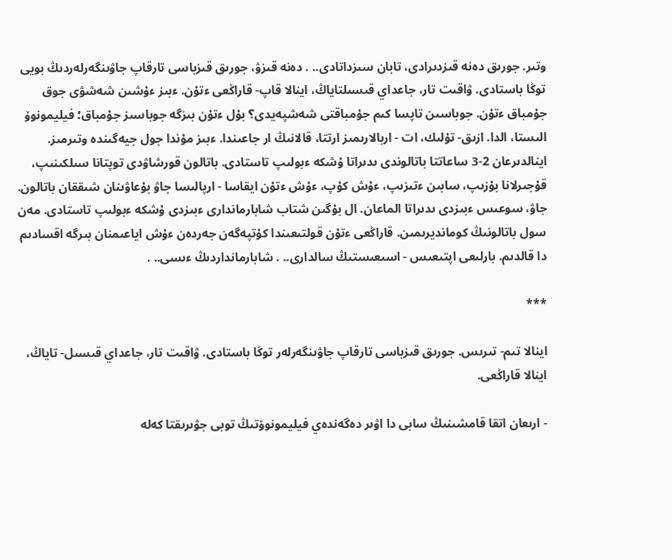وتىر. جورىق دەنە قىزدىرادى، تابان سىزداتادى.. . دەنە قىزۋ، جورىق قىزباسى تارقاپ جاۋىنگەرلەردىڭ بويى توڭا باستادى. ۋاقىت تار، جاعداي قىسىلتاياڭ، اينالا قاپ- قاراڭعى ءتۇن. ءبىز ءۇشىن شەشۋى جوق جۇمباق ءتۇن. جوباسىن تاپسا كىم جۇمباقتى شەشپەيدى؟ بۇل ءتۇن بىزگە جوباسىز جۇمباق؛ فيليمونوۆ الىستا، الدا. ازىق- تۇلىك، ات - اربالارىمىز ارتتا، قالانىڭ ار جاعىندا. ءبىز مۇندا جول جيەگىندە وتىرمىز. اينالدىرعان 2-3 ساعاتتا باتالوندى ىدىراتا ۇشكە ءبولىپ تاستادى. باتالون قورشاۋدى توپتانا سىلكىنىپ، قۇجىرلانا بۇزىپ، سابىن ءتىزىپ، ءۇش كۇپ، ءۇش ءتۇن ايقاسا - ارپالىسا جاۋ بۇعاۋىنان شىققان باتالون. جاۋ، سوعىس ءبىزدى ىدىراتا الماعان. ال بۇگىن شتاب شابارماندارى ءبىزدى ۇشكە ءبولىپ تاستادى. مەن سول باتالونىڭ كومانديرىمىن. قاراڭعى ءتۇن قولتىعىندا كۇتپەگەن جەردەن ءۇش اياعىمنان بىرگە اقسادىم دا قالدىم. بارلىعى اپتىعىس - اسىعىستىڭ سالدارى.. . شابارمانداردىڭ ءىسى.. .

***

اينالا تىم- تىرىس. جورىق قىزباسى تارقاپ جاۋىنگەرلەر توڭا باستادى. ۋاقىت تار، جاعداي قىسىل- تاياڭ، اينالا قاراڭعى.

- ارىعان اتقا قامشىنىڭ سابى دا اۋىر دەگەندەي فيليمونوۆتىڭ توبى جۋىرىقتا كەلە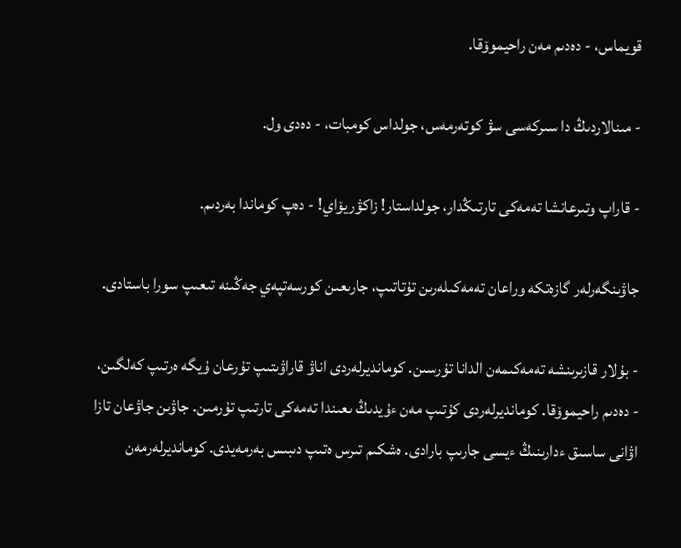قويماس، - دەدىم مەن راحيموۆقا.

- مىنالاردىڭ دا سىركەسى سۋ كوتەرمەس، جولداس كومبات، - دەدى ول.

- قاراپ وتىرعانشا تەمەكى تارتىڭدار، جولداستار! زاكۋريۆاي! - دەپ كوماندا بەردىم.

جاۋىنگەرلەر گازەتكە وراعان تەمەكىلەرىن تۇتاتىپ، جارىعىن كورسەتپەي جەڭىنە تىعىپ سورا باستادى.

- بۇلار قازىرىنشە تەمەكىمەن الدانا تۇرسىن. كومانديرلەردى اناۋ قاراۋىتىپ تۇرعان ۇيگە ەرتىپ كەلگىن، - دەدىم راحيموۆقا. كومانديرلەردى كۇتىپ مەن ءۇيدىڭ ىعىندا تەمەكى تارتىپ تۇرمىن. جاۋىن جاۋعان تازا اۋانى ساسىق ءدارىنىڭ ءيسى جارىپ بارادى. ەشكىم تىرس ەتىپ دىبىس بەرمەيدى. كومانديرلەرمەن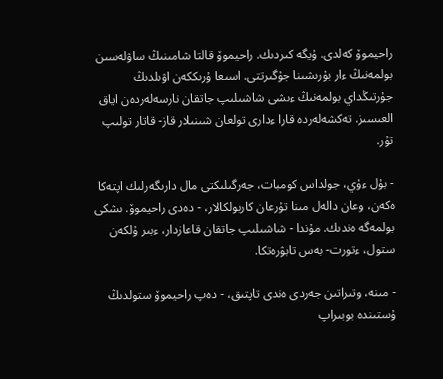راحيموۆ كەلدى. ۇيگە كىردىك. راحيموۆ قالتا شامىنىڭ ساۋلەسىن بولمەنىڭ ءار بۇرىشىنا جۇگىرتتى. اسىعا ۇرىككەن اۋىلدىڭ جۇرتىڭداي بولمەنىڭ ءىشى شاشىلىپ جاتقان نارسەلەردەن اياق العىسىز. تەكشەلەردە قارا ءدارى تولعان شىنىلار قاز- قاتار تولىپ تۇر.

- بۇل ءۇي، جولداس كومبات، جەرگىلىكتى مال دارىگەرلىك اپتەكا ەكەن، وعان دالەل مىنا تۇرعان كاربولكالار، - دەدى راحيموۆ. ىشكى بولمەگە ەندىك. مۇندا - شاشىلىپ جاتقان قاعازدار، ءبىر ۇلكەن ستول، ءتورت- بەس تابۋرەتكا.

- مىنە، وتىراتىن جەردى ەندى تاپتىق، - دەپ راحيموۆ ستولدىڭ ۇستىندە بوبىراپ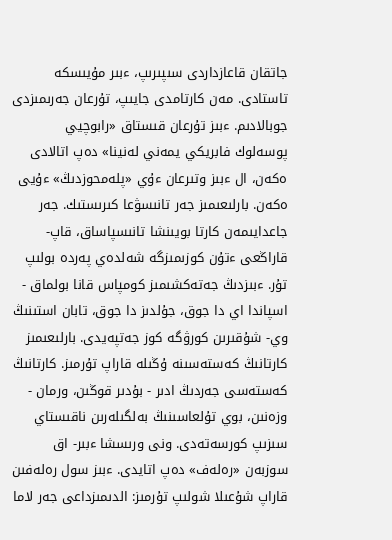جاتقان قاعازداردى سىپىرىپ، ءبىر مۇيىسكە تاستادى. مەن كارتامدى جايىپ، تۇرعان جەرىمىزدى جوبالادىم. ءبىز تۇرعان قىستاق «رابوچيي پوسەلوك فابريكي يمەني لەنينا» دەپ اتالادى ەكەن، ال ءبىز وتىرعان ءۇي «پلەمحوزدىڭ» ءۇيى ەكەن. بارلىعىمىز جەر تانىسۋعا كىرىستىك. جەر جاعدايىمەن كارتا بويىنشا تانىسپاساق، قاپ- قاراڭعى ءتۇن كوزىمىزگە شەلدەي پەردە بولىپ تۇر. ءبىزدىڭ جەتەكشىمىز كومپاس قانا بولماق - اسپاندا اي دا جوق، جۇلدىز دا جوق، تابان استىنىڭ وي- شۇقىرىن كورۋگە كوز جەتپەيدى. بارلىعىمىز كارتانىڭ كەستەسىنە ۇڭىلە قاراپ تۇرمىز. كارتانىڭ كەستەسى جەردىڭ ادىر - بۇدىر قوڭىن، ورمان - وزەنىن، بوي تۇلعاسىنىڭ بەلگىلەرىن ناقىستاي سىزىپ كورسەتەدى. ونى ورىسشا ءبىر- اق سوزبەن «رەلەف» دەپ اتايدى. ءبىز سول رەلەفىن قاراپ شۇعىلا شولىپ تۇرمىز: الدىمىزداعى جەر لاما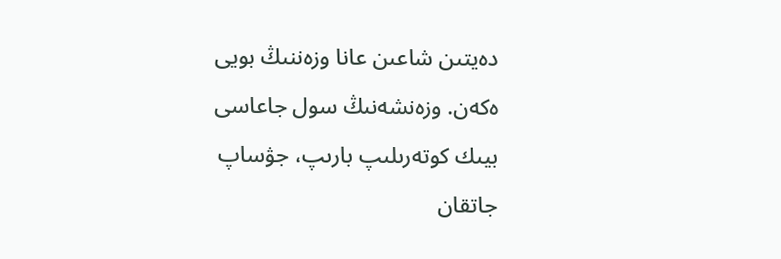دەيتىن شاعىن عانا وزەننىڭ بويى ەكەن. وزەنشەنىڭ سول جاعاسى بيىك كوتەرىلىپ بارىپ، جۋساپ جاتقان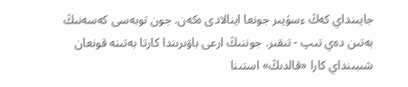جايىنداي كەڭ ءسۇيىر جونعا اينالادى ەكەن. جون توبەسى كەسەنىڭ بەتىن دەي تىپ - تىقىر. جوننىڭ ارعى باۋىرىندا كارتا بەتىنە قونعان شىبىنداي كارا «قالدىڭ» استىنا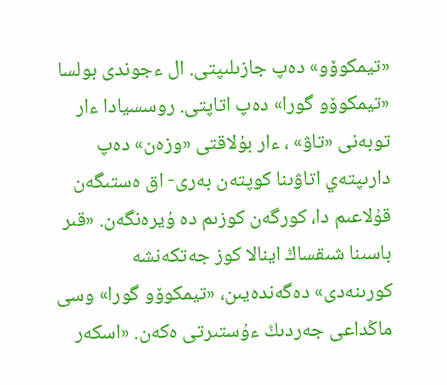«تيمكوۆو» دەپ جازىلىپتى. ال ءجوندى بولسا «تيمكوۆو گورا» دەپ اتاپتى. روسسيادا ءار توبەنى «تاۋ» ، ءار بۇلاقتى «وزەن» دەپ دارىپتەي اتاۋىنا كوپتەن بەرى- اق ەستىگەن قۇلاعىم دا، كورگەن كوزىم دە ۇيرەنگەن. «قىر باسىنا شىقساڭ اينالا كوز جەتكەنشە كورىنەدى» دەگەندەيىن، «تيمكوۆو گورا» وسى ماڭداعى جەردىڭ ءۇستىرتى ەكەن. «اسكەر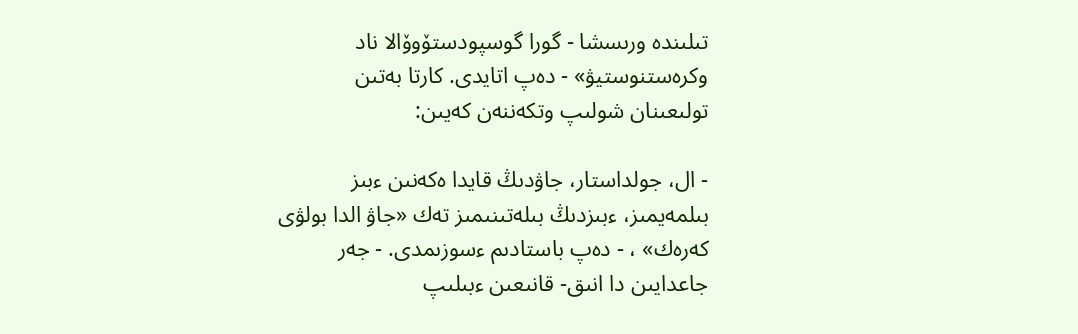تىلىندە ورىسشا - گورا گوسپودستۆوۆالا ناد وكرەستنوستيۋ» - دەپ اتايدى. كارتا بەتىن تولىعىنان شولىپ وتكەننەن كەيىن:

- ال، جولداستار، جاۋدىڭ قايدا ەكەنىن ءبىز بىلمەيمىز، ءبىزدىڭ بىلەتىنىمىز تەك «جاۋ الدا بولۋى كەرەك» ، - دەپ باستادىم ءسوزىمدى. - جەر جاعدايىن دا انىق- قانىعىن ءبىلىپ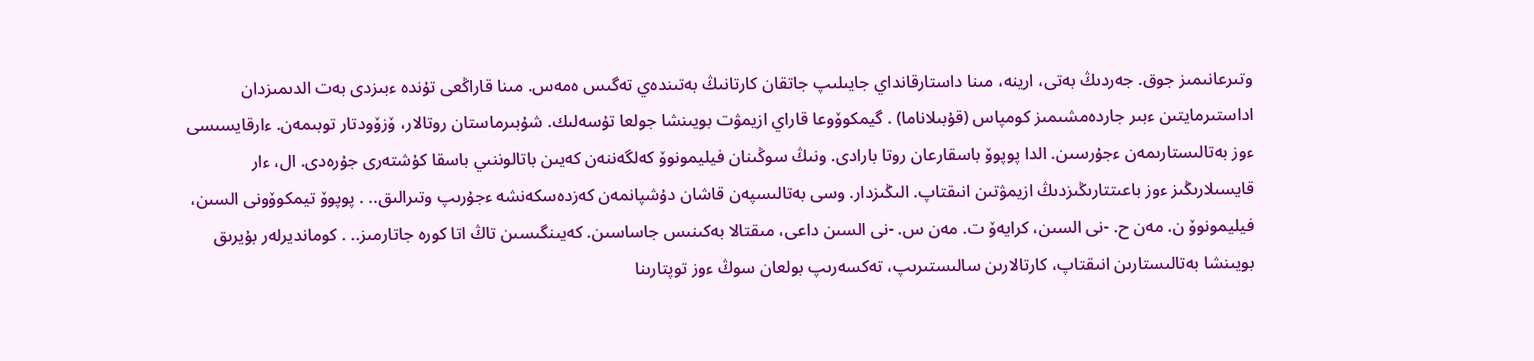وتىرعانىمىز جوق. جەردىڭ بەتى، ارينە، مىنا داستارقانداي جايىلىپ جاتقان كارتانىڭ بەتىندەي تەگىس ەمەس. مىنا قاراڭعى تۇندە ءبىزدى بەت الدىمىزدان اداستىرمايتىن ءبىر جاردەمشىمىز كومپاس (قۇبىلاناما) . گيمكوۆوعا قاراي ازيمۋت بويىنشا جولعا تۇسەلىك. شۇبىرماستان روتالار، ۆزۆودتار توبىمەن. ءارقايسىسى ءوز بەتالىستارىمەن ءجۇرسىن. الدا پوپوۆ باسقارعان روتا بارادى. ونىڭ سوڭىنان فيليمونوۆ كەلگەننەن كەيىن باتالوننىي باسقا كۇشتەرى جۇرەدى. ال، ءار قايسىلارىڭىز ءوز باعىتتارىڭىزدىڭ ازيمۋتىن انىقتاپ. الىڭىزدار. وسى بەتالىسپەن قاشان دۇشپانمەن كەزدەسكەنشە ءجۇرىپ وتىرالىق.. . پوپوۆ تيمكوۆونى السىن، فيليمونوۆ ن. مەن ح. -نى السىن، كرايەۆ ت. مەن س. -نى السىن داعى، مىقتالا بەكىنىس جاساسىن. كەيىنگىسىن تاڭ اتا كورە جاتارمىز.. . كومانديرلەر بۇيرىق بويىنشا بەتالىستارىن انىقتاپ، كارتالارىن سالىستىرىپ، تەكسەرىپ بولعان سوڭ ءوز توپتارىنا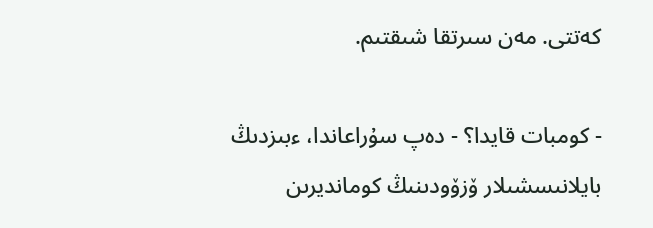كەتتى. مەن سىرتقا شىقتىم.

- كومبات قايدا؟ - دەپ سۇراعاندا، ءبىزدىڭ بايلانىسشىلار ۆزۆودىنىڭ كومانديرىن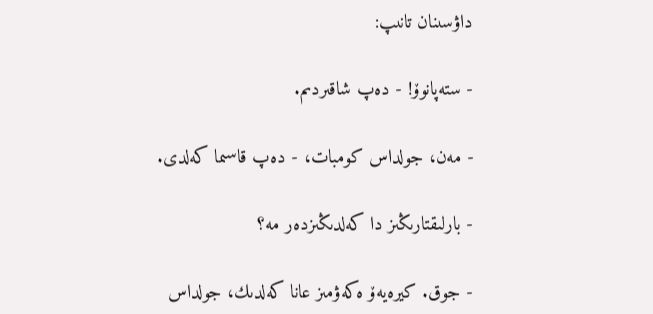داۋسىنان تانىپ:

- ستەپانوۆ! - دەپ شاقىردىم.

- مەن، جولداس كومبات، - دەپ قاسىما كەلدى.

- بارلىقتارىڭىز دا كەلدىڭىزدەر مە؟

- جوق. كيرەيەۆ ەكەۋمىز عانا كەلدىك، جولداس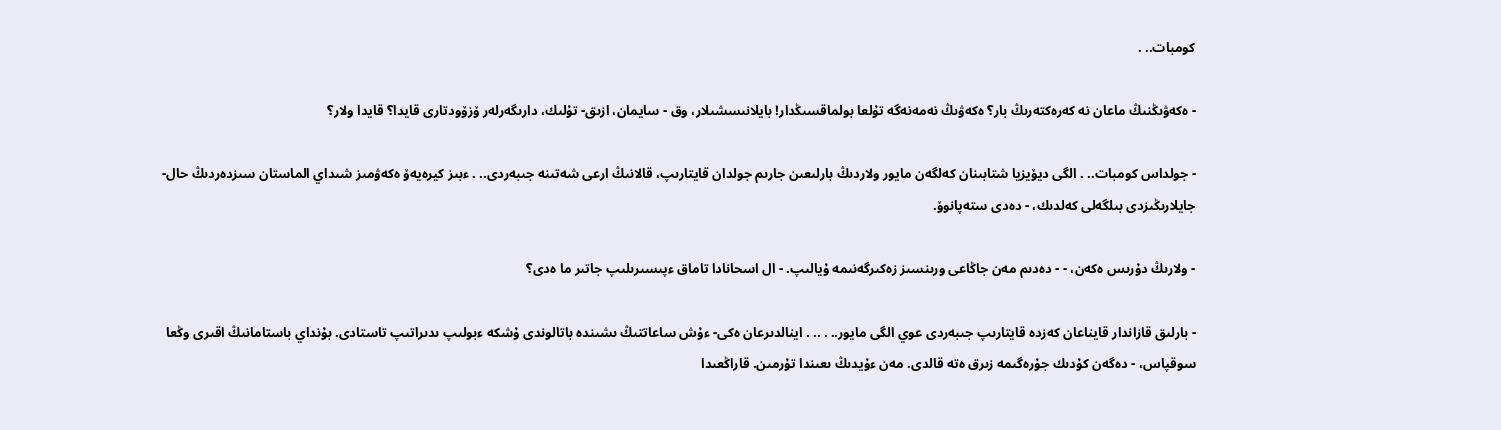كومبات.. .

- ەكەۋىڭنىڭ ماعان نە كەرەكتەرىڭ بار؟ ەكەۋىڭ نەمەنەگە تۇلعا بولماقسىڭدار! بايلانىسشىلار، وق - سايمان، ازىق- تۇلىك، دارىگەرلەر ۆزۆودتارى قايدا؟ قايدا ولار؟

- جولداس كومبات.. . الگى ديۆيزيا شتابىنان كەلگەن مايور ولاردىڭ بارلىعىن جارىم جولدان قايتارىپ، قالانىڭ ارعى شەتىنە جىبەردى.. . ءبىز كيرەيەۆ ەكەۋمىز شىداي الماستان سىزدەردىڭ حال- جايلارىڭىزدى بىلگەلى كەلدىك، - دەدى ستەپانوۆ.

- ولارىڭ دۇرىس ەكەن، - - دەدىم مەن جاڭاعى ورىنسىز زەكىرگەنىمە ۇيالىپ. - ال اسحانادا تاماق ءپىسىرىلىپ جاتىر ما ەدى؟

- بارلىق قازاندار قايناعان كەزدە قايتارىپ جىبەردى عوي الگى مايور.. . .. . اينالدىرعان ەكى- ءۇش ساعاتتىڭ ىشىندە باتالوندى ۇشكە ءبولىپ ىدىراتىپ تاستادى. بۇنداي باستامانىڭ اقىرى وڭعا سوقپاس، - دەگەن كۇدىك جۇرەگىمە زىرق ەتە قالدى. مەن ءۇيدىڭ ىعىندا تۇرمىن. قاراڭعىدا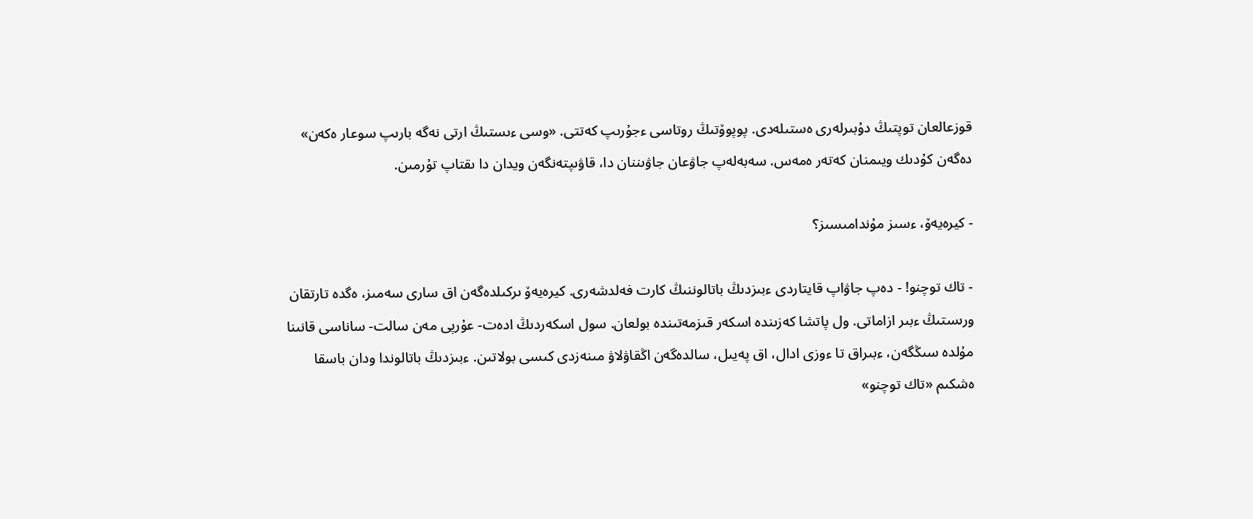قوزعالعان توپتىڭ دۇبىرلەرى ەستىلەدى. پوپوۆتىڭ روتاسى ءجۇرىپ كەتتى. «وسى ءىستىڭ ارتى نەگە بارىپ سوعار ەكەن» دەگەن كۇدىك ويىمنان كەتەر ەمەس. سەبەلەپ جاۋعان جاۋىننان دا، قاۋىپتەنگەن ويدان دا ىقتاپ تۇرمىن.

- كيرەيەۆ، ءسىز مۇندامىسىز؟

- تاك توچنو! - دەپ جاۋاپ قايتاردى ءبىزدىڭ باتالوننىڭ كارت فەلدشەرى. كيرەيەۆ ىركىلدەگەن اق سارى سەمىز، ەگدە تارتقان ورىستىڭ ءبىر ازاماتى. ول پاتشا كەزىندە اسكەر قىزمەتىندە بولعان. سول اسكەردىڭ ادەت- عۇرپى مەن سالت- ساناسى قانىنا مۇلدە سىڭگەن، ءبىراق تا ءوزى ادال، اق پەيىل، سالدەگەن اڭقاۋلاۋ مىنەزدى كىسى بولاتىن. ءبىزدىڭ باتالوندا ودان باسقا ەشكىم «تاك توچنو»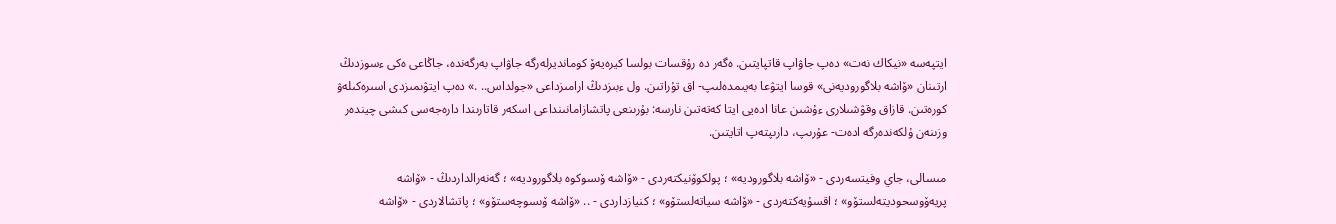ايتپەسە «نيكاك نەت» دەپ جاۋاپ قاتپايتىن. ەگەر دە رۇقسات بولسا كيرەيەۆ كومانديرلەرگە جاۋاپ بەرگەندە، جاڭاعى ەكى ءسوزدىڭ ارتىنان «ۆاشە بلاگوروديەنى» قوسا ايتۋعا بەيىمدەلىپ- اق تۇراتىن. ول ءبىزدىڭ ارامىزداعى «جولداس.. .» دەپ ايتۋىمىزدى اسىرەكىلەۋ كورەتىن. قازاق وقۋشىلارى ءۇشىن عانا ادەيى ايتا كەتەتىن نارسە: بۇرىنعى پاتشازامانىنداعى اسكەر قاتارىندا دارەجەسى كىشى چيندەر وزىنەن ۇلكەندەرگە ادەت- عۇرىپ، دارىپتەپ اتايتىن.

مىسالى، جاي وفيتسەردى - «ۆاشە بلاگوروديە» ؛ پولكوۆنيكتەردى - «ۆاشە ۆىسوكوە بلاگوروديە» ؛ گەنەرالداردىڭ - «ۆاشە پريەۆوسحوديتەلستۆو» ؛ اقسۇيەكتەردى - «ۆاشە سياتەلستۆو» ؛ كنيازداردى - .. «ۆاشە ۆىسوچەستۆو» ؛ پاتشالاردى - «ۆاشە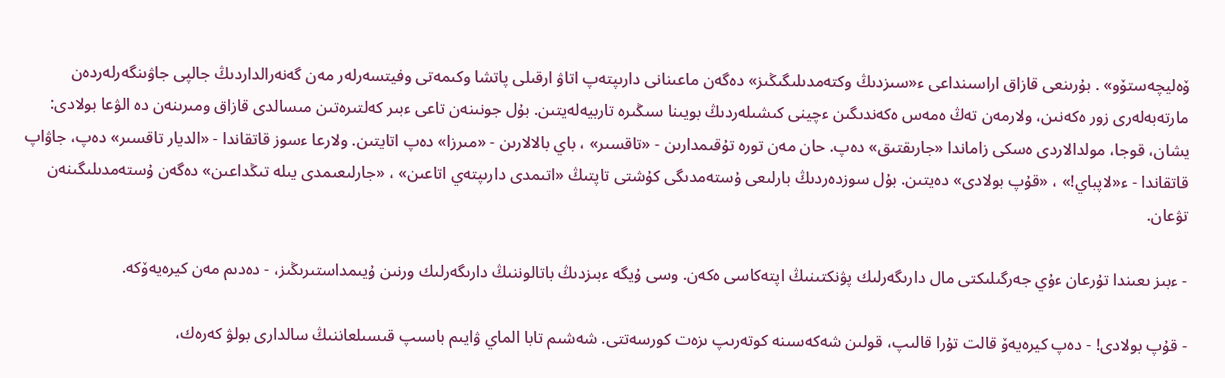ۆەليچەستۆو» . بۇرىنعى قازاق اراسىنداعى ء«سىزدىڭ وكتەمدىلىگىڭىز» دەگەن ماعىنانى دارىپتەپ اتاۋ ارقىلى پاتشا وكىمەتى وفيتسەرلەر مەن گەنەرالداردىڭ جالپى جاۋىنگەرلەردەن مارتەبەلەرى زور ەكەنىن، ولارمەن تەڭ ەمەس ەكەندىگىن ءچينى كىشىلەردىڭ بويىنا سىڭىرە تاربيەلەيتىن. بۇل جونىنەن تاعى ءبىر كەلتىرەتىن مىسالدى قازاق ومىرىنەن دە الۋعا بولادى: يشان، قوجا، مولدالاردى ەسكى زاماندا «جارىقتىق» دەپ. حان مەن تورە تۇقىمدارىن - «تاقسىر» ، باي بالالارىن - «مىرزا» دەپ اتايتىن. ولارعا ءسوز قاتقاندا - «الديار تاقسىر» دەپ، جاۋاپ قاتقاندا - ء«لاپباي!» ، «قۇپ بولادى» دەيتىن. بۇل سوزدەردىڭ بارلىعى ۇستەمدىگى كۇشتى تاپتىڭ «اتىمدى دارىپتەي اتاعىن» ، «جارلىعىمدى يىلە تىڭداعىن» دەگەن ۇستەمدىلىگىنەن تۋعان.

- ءبىز ىعىندا تۇرعان ءۇي جەرگىلىكتى مال دارىگەرلىك پۋنكتىنىڭ اپتەكاسى ەكەن. وسى ۇيگە ءبىزدىڭ باتالوننىڭ دارىگەرلىك ورنىن ۇيىمداستىرىڭىز، - دەدىم مەن كيرەيەۆكە.

- قۇپ بولادى! - دەپ كيرەيەۆ قالت تۇرا قالىپ، قولىن شەكەسىنە كوتەرىپ ىزەت كورسەتتى. شەشىم تابا الماي ۋايىم باسىپ قىسىلعاننىڭ سالدارى بولۋ كەرەك،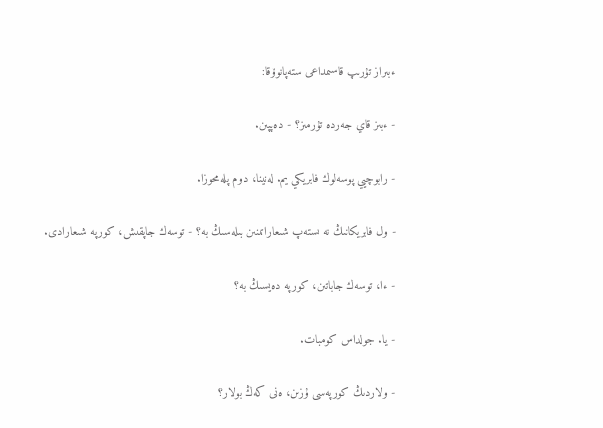ءبىراز تۇرىپ قاسىمداعى ستەپانوۆقا:

- ءبىز قاي جەردە تۇرمىز؟ - دەپپىن.

- رابوچيي پوسەلوك فابريكي يم. لەنينا، دوم پلەمحوزا.

- ول فابريكانىڭ نە ىستەپ شىعاراتىنىن بىلەسىڭ بە؟ - توسەك جاپقىش، كورپە شىعارادى.

- ءا، توسەك جاباتىن، كورپە دەيسىڭ بە؟

- يا. جولداس كومبات.

- ولاردىڭ كورپەسى ۇزىن، ەنى كەڭ بولار؟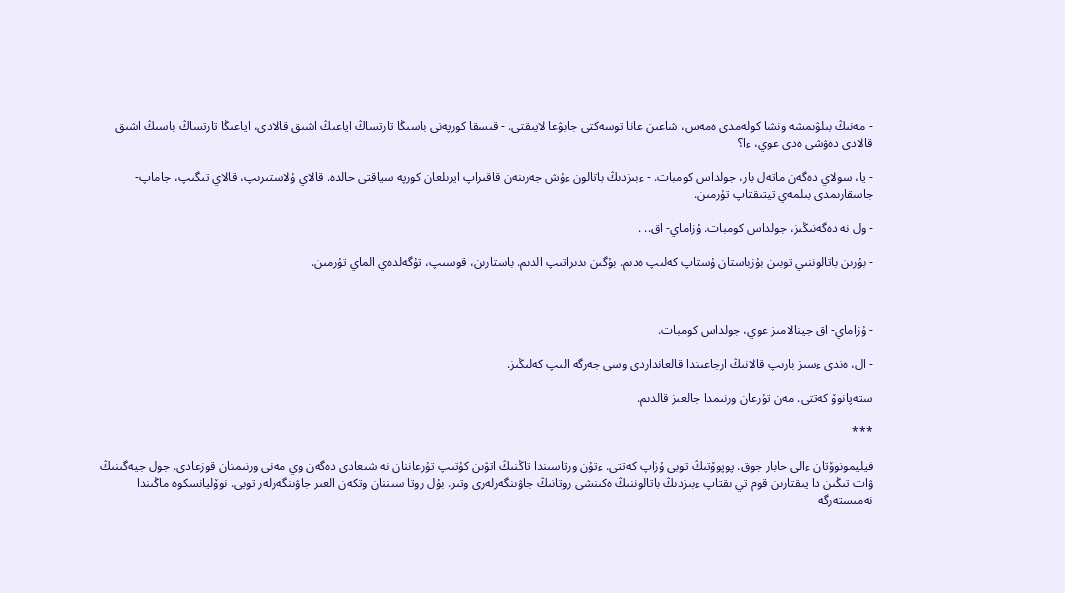- مەنىڭ بىلۋىمشە ونشا كولەمدى ەمەس، شاعىن عانا توسەكتى جابۋعا لايىقتى. - قىسقا كورپەنى باسىڭا تارتساڭ اياعىڭ اشىق قالادى، اياعىڭا تارتساڭ باسىڭ اشىق قالادى دەۋشى ەدى عوي، ءا؟

- يا، سولاي دەگەن ماتەل بار، جولداس كومبات. - ءبىزدىڭ باتالون ءۇش جەرىنەن قاقىراپ ايرىلعان كورپە سياقتى حالدە. قالاي ۇلاستىرىپ، قالاي تىگىپ، جاماپ- جاسقارىمدى بىلمەي تيتىقتاپ تۇرمىن.

- ول نە دەگەنىڭىز، جولداس كومبات. ۇزاماي- اق.. .

- بۇرىن باتالوننىي توبىن بۇزباستان ۇستاپ كەلىپ ەدىم. بۇگىن ىدىراتىپ الدىم. باستارىن، قوسىپ، تۇگەلدەي الماي تۇرمىن.



- ۇزاماي- اق جينالامىز عوي، جولداس كومبات.

- ال، ەندى ءسىز بارىپ قالانىڭ ارجاعىندا قالعانداردى وسى جەرگە الىپ كەلىڭىز.

ستەپانوۆ كەتتى. مەن تۇرعان ورنىمدا جالعىز قالدىم.

***

فيليمونوۆتان ءالى حابار جوق. پوپوۆتىڭ توبى ۇزاپ كەتتى. ءتۇن ورتاسىندا تاڭنىڭ اتۋىن كۇتىپ تۇرعاننان نە شىعادى دەگەن وي مەنى ورنىمنان قوزعادى. جول جيەگىنىڭ ۋات تىڭىن دا يىقتارىن قوم تي ىقتاپ ءبىزدىڭ باتالوننىڭ ەكىنشى روتانىڭ جاۋىنگەرلەرى وتىر. بۇل روتا سىننان وتكەن العىر جاۋىنگەرلەر توبى. نوۆليانسكوە ماڭىندا نەمىستەرگە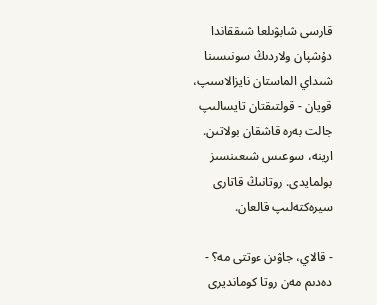قارسى شابۋىلعا شىققاندا دۇشپان ولاردىڭ سونىسىنا شىداي الماستان نايزالاسىپ، قويان - قولتىقتان تايسالىپ جالت بەرە قاشقان بولاتىن. ارينە، سوعىس شىعىنسىز بولمايدى. روتانىڭ قاتارى سيرەكتەلىپ قالعان.

- قالاي، جاۋىن ءوتتى مە؟ - دەدىم مەن روتا كومانديرى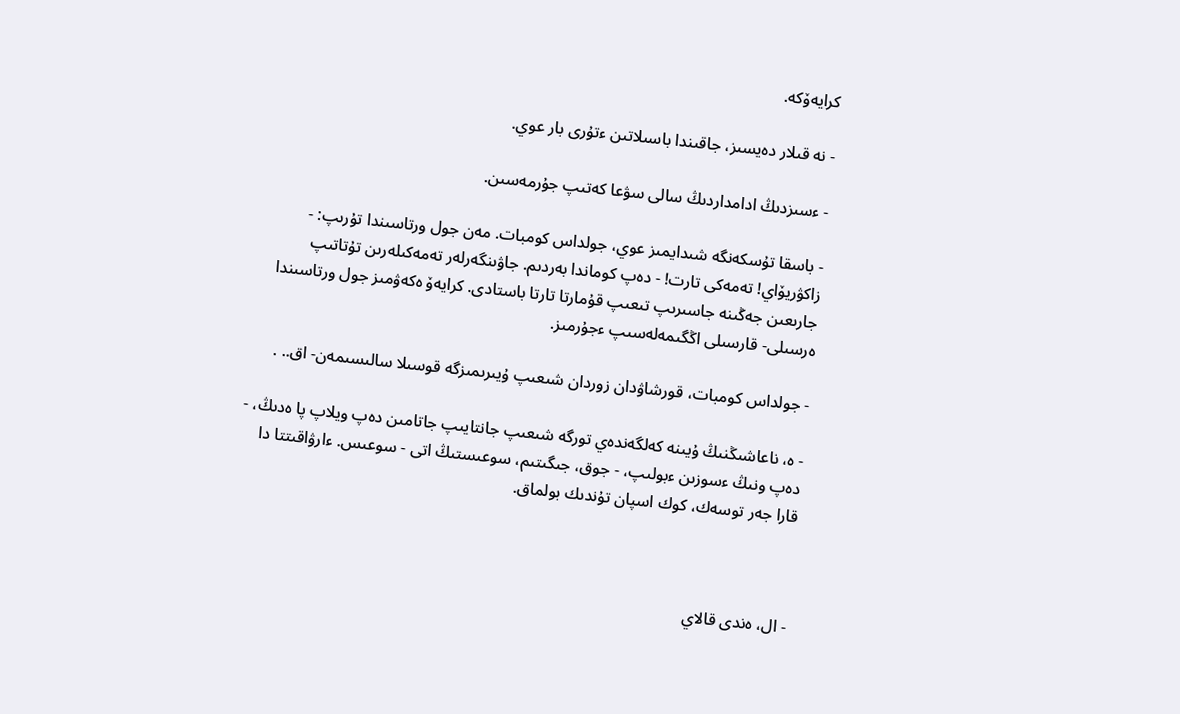كرايەۆكە.

- نە قىلار دەيسىز، جاقىندا باسىلاتىن ءتۇرى بار عوي.

- ءسىزدىڭ ادامداردىڭ سالى سۋعا كەتىپ جۇرمەسىن.

- باسقا تۇسكەنگە شىدايمىز عوي، جولداس كومبات. مەن جول ورتاسىندا تۇرىپ: - زاكۋريۆاي! تەمەكى تارت! - دەپ كوماندا بەردىم. جاۋىنگەرلەر تەمەكىلەرىن تۇتاتىپ جارىعىن جەڭىنە جاسىرىپ تىعىپ قۇمارتا تارتا باستادى. كرايەۆ ەكەۋمىز جول ورتاسىندا ەرسىلى- قارسىلى اڭگىمەلەسىپ ءجۇرمىز.

- جولداس كومبات، قورشاۋدان زوردان شىعىپ ۇيىرىمىزگە قوسىلا سالىسىمەن- اق.. .

- ە، ناعاشىڭنىڭ ۇيىنە كەلگەندەي تورگە شىعىپ جانتايىپ جاتامىن دەپ ويلاپ پا ەدىڭ، - دەپ ونىڭ ءسوزىن ءبولىپ، - جوق، جىگىتىم، سوعىستىڭ اتى - سوعىس. ءارۋاقىتتا دا قارا جەر توسەك، كوك اسپان تۇندىك بولماق.



- ال، ەندى قالاي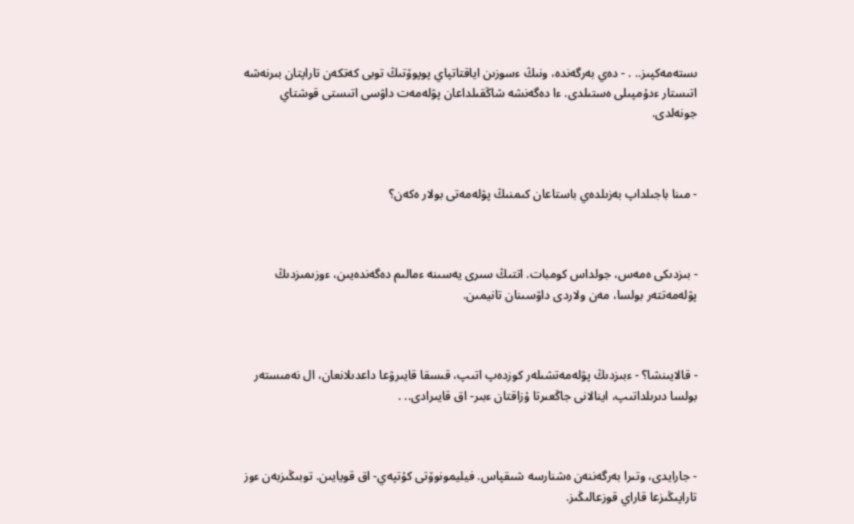ىستەمەكپىز.. . - دەي بەرگەندە، ونىڭ ءسوزىن اياقتاتپاي پوپوۆتىڭ توبى كەتكەن تاراپتان بىرنەشە اتىستار ءدۇمپىلى ەستىلدى. ءا دەگەنشە شاڭقىلداعان پۋلەمەت داۋسى اتىستى قوشتاي جونەلدى.



- مىنا باجىلداپ بەزىلدەي باستاعان كىمنىڭ پۋلەمەتى بولار ەكەن؟



- بىزدىكى ەمەس، جولداس كومبات. اتتىڭ سىرى يەسىنە ءمالىم دەگەندەيىن، ءوزىمىزدىڭ پۋلەمەتتەر بولسا، مەن ولاردى داۋسىنان تانيمىن.



- قالايىنشا؟ - ءبىزدىڭ پۋلەمەتشىلەر كوزدەپ اتىپ، قىسقا قايىرۋعا داعدىلانعان، ال نەمىستەر بولسا دىرىلداتىپ، اينالانى جاڭعىرتا ۇزاقتان ءبىر- اق قايىرادى.. .



- جارايدى، وتىرا بەرگەننەن ەشنارسە شىقپاس. فيليمونوۆتى كۇتپەي- اق قويايىن. توبىڭىزبەن ءوز تاراپىڭىزعا قاراي قوزعالىڭىز.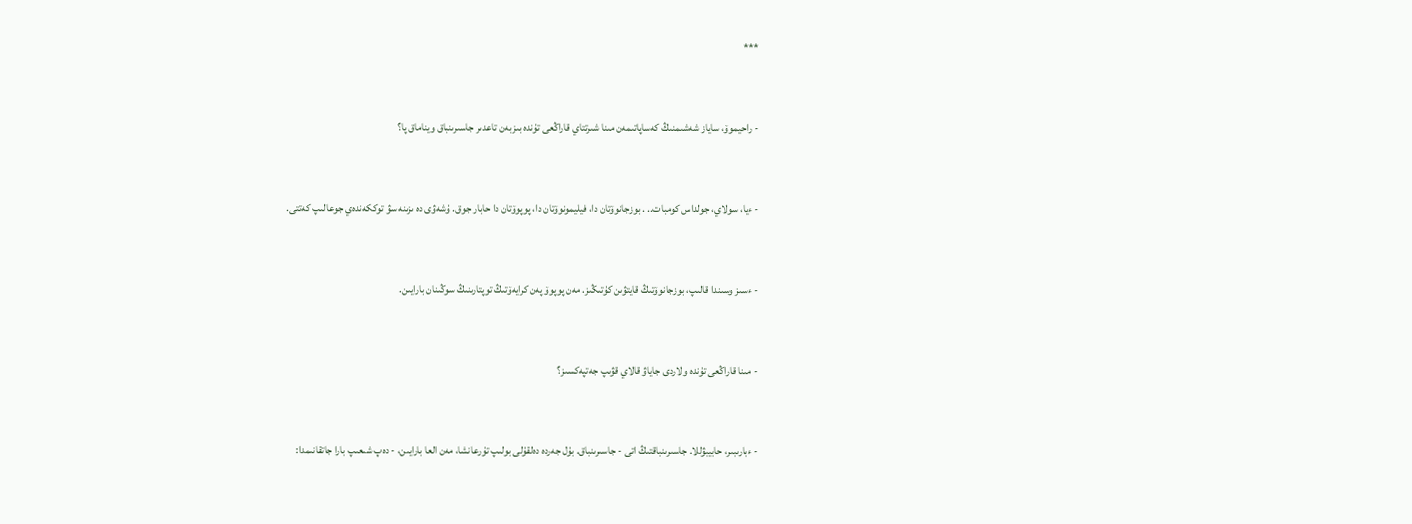***



- راحيموۆ، ساياز شەشىمنىڭ كەساپاتىمەن مىنا شىرتتاي قاراڭعى تۇندە بىزبەن تاعدىر جاسىرىنباق ويناماق پا؟



- ءيا، سولاي، جولداس كومبات.. . بوزجانوۆتان دا، فيليمونوۆتان دا، پوپوۆتان دا حابار جوق. ۇشەۋى دە ىزىنە سۋ توككەندەي جوعالىپ كەتتى.



- ءسىز وسىندا قالىپ، بوزجانوۆتىڭ قايتۋىن كۇتىڭىز. مەن پوپوۆ پەن كرايەۆتىڭ توپتارىنىڭ سوڭىنان بارايىن.



- مىنا قاراڭعى تۇندە ولاردى جاياۋ قالاي قۋىپ جەتپەكسىز؟



- ءبارىبىر، حابيبۋللا. جاسىرىنباقتىڭ اتى - جاسىرىنباق. بۇل جەردە دەلقۇلى بولىپ تۇرعانشا، مەن العا بارايىن، - دەپ شىعىپ بارا جاتقانىمدا: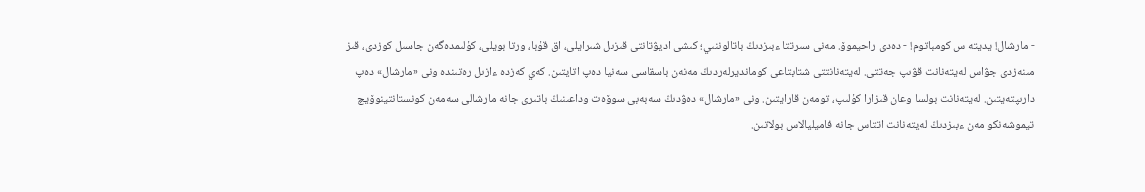- مارشال! يديتە س كومباتوم! - دەدى راحيموۆ. مەنى سىرتتا ءبىزدىڭ باتالوننىي؛ كىشى اديۋتانتى قىزىل شىرايلى، اق قۇبا، ورتا بويلى، كۇلىمدەگەن جاسىل كوزدى، قىز مىنەزدى جۋاس لەيتەنانت قۋىپ جەتتى. لەيتەنانتتى شتابتاعى كومانديرلەردىڭ مەنەن باسقاسى سەنيا دەپ اتايتىن. كەي كەزدە ءازىل رەتىندە ونى «مارشال» دەپ دارىپتەيتىن. لەيتەنانت بولسا وعان قىزارا كۇلىپ، تومەن قارايتىن. ونى «مارشال» دەۋدىڭ سەبەبى سوۆەت وداعىنىڭ باتىرى جانە مارشالى سەمەن كونستانتينوۆيچ تيموشەنكو مەن ءبىزدىڭ لەيتەنانت اتتاس جانە فاميليالاس بولاتىن.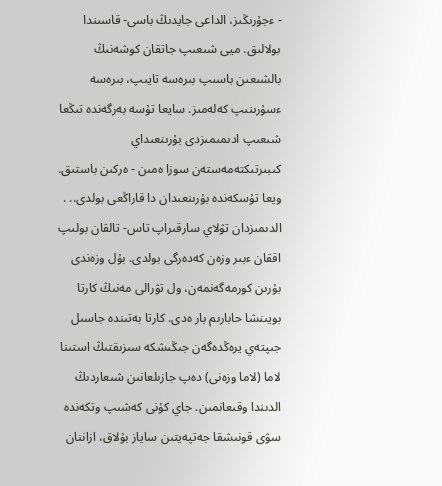- ءجۇرىڭىز، الداعى جايدىڭ باسى- قاسىندا بولالىق. ميى شىعىپ جاتقان كوشەنىڭ بالشىعىن باسىپ بىرەسە تايىپ، بىرەسە ءسۇرىنىپ كەلەمىز. سايعا تۇسە بەرگەندە تىڭعا شىعىپ ادىمىمىزدى بۇرىنعىداي كىبىرتىكتەمەستەن سوزا ەمىن - ەركىن باستىق. ويعا تۇسكەندە بۇرىنعىدان دا قاراڭعى بولدى.. . الدىمىزدان تۋلاي سارقىراپ تاس- تالقان بولىپ اققان ءبىر وزەن كەدەرگى بولدى. بۇل وزەندى بۇرىن كورمەگەنمەن، ول تۋرالى مەنىڭ كارتا بويىنشا حابارىم بار ەدى. كارتا بەتىندە جاسىل جىپتەي يرەڭدەگەن جىڭىشكە سىزىقتىڭ استىنا لاما (لاما وزەنى) دەپ جازىلعانىن شىعاردىڭ الدىندا وقىعانمىن. جاي كۇنى كەشىپ وتكەندە سۋى قونىشقا جەتپەيتىن ساياز بۇلاق، ازاننان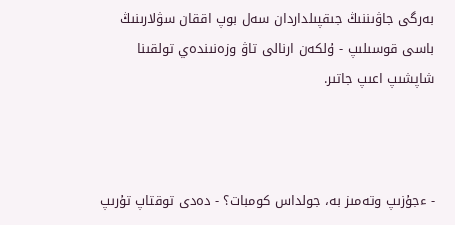بەرگى جاۋىننىڭ جىقپىلداردان سەل بوپ اققان سۋلارىنىڭ باسى قوسىلىپ - ۇلكەن ارنالى تاۋ وزەنىندەي تولقىنا شاپشىپ اعىپ جاتىر.



- ءجۇزىپ وتەمىز بە، جولداس كومبات؟ - دەدى توقتاپ تۇرىپ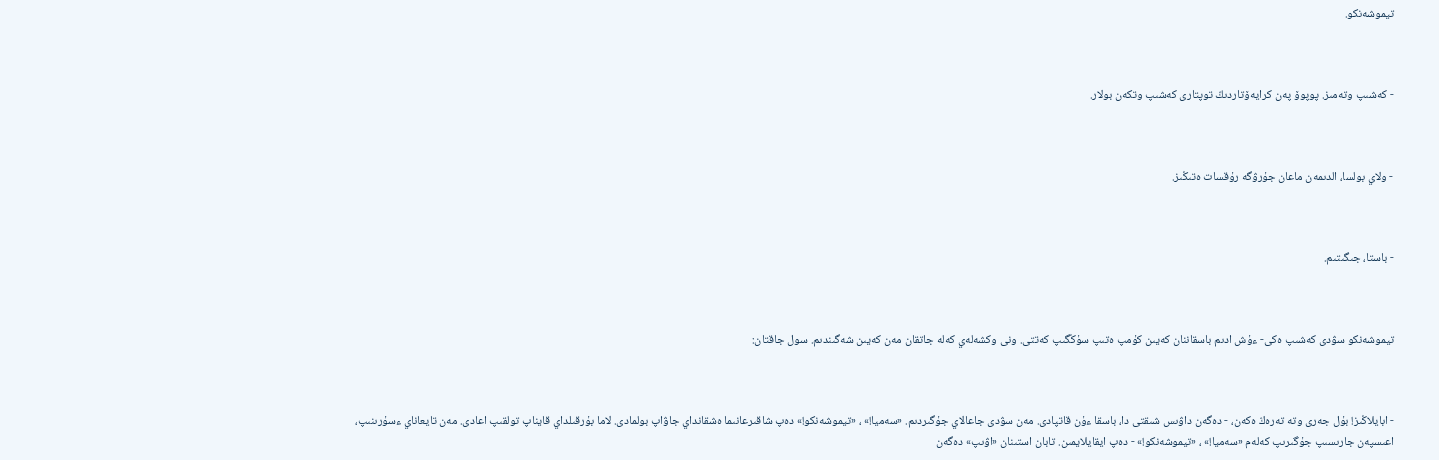تيموشەنكو.



- كەشىپ وتەمىز. پوپوۆ پەن كرايەۆتاردىڭ توپتارى كەشىپ وتكەن بولار.



- ولاي بولسا، الدىمەن ماعان جۇرۋگە رۇقسات ەتىڭىز.



- باستا، جىگىتىم.



تيموشەنكو سۋدى كەشىپ ەكى- ءۇش ادىم باسقاننان كەيىن كۇمپ ەتىپ سۇڭگىپ كەتتى. ونى وكشەلەي كەلە جاتقان مەن كەيىن شەگىندىم. سول جاقتان:



- ابايلاڭىز! بۇل جەرى وتە تەرەڭ ەكەن، - دەگەن داۋىس شىقتى دا، باسقا ءۇن قاتپادى. مەن سۋدى جاعالاي جۇگىردىم. «سەميا!» ، «تيموشەنكو!» دەپ شاقىرعانىما ەشقانداي جاۋاپ بولمادى. لاما بۇرقىلداي قايناپ تولقىپ اعادى. مەن تايعاناي ءسۇرىنىپ، اعىسپەن جارىسىپ جۇگىرىپ كەلەم «سەميا!» ، «تيموشەنكو!» - دەپ ايقايلايمىن. تابان استىنان «اۋىپ» دەگەن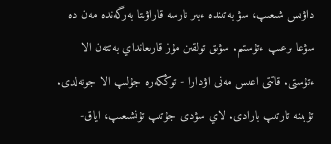داۋىس شىعىپ، سۋ بەتىندە ءبىر نارسە قاراۋىتا بەرگەندە مەن دە سۋعا ىرعىپ ءتۇستىم. سۋىق تولقىن مۇز قارىعانداي بەتتەن الا ءتۇستى. قاتتى اعىس مەنى اۋدارا - توڭكەرە جۇلىپ الا جونەلدى. تۇبىنە تارتىپ بارادى. لاي سۋدى جۇتىپ تۇنشىعىپ، اياق-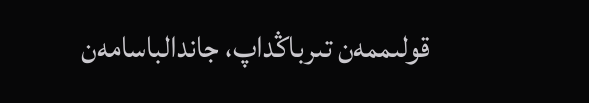قولىممەن تىرباڭداپ، جاندالباسامەن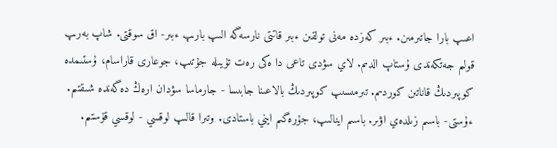اعىپ بارا جاتىرمىن. ءبىر كەزدە مەنى تولقىن ءبىر قاتتى نارسەگە الىپ بارىپ ءبىر- اق سوقتى. شاپ بەرىپ قولىم جەتكەندى ۇستاپ الدىم. لاي سۋدى تاعى دا ەكى رەت تۇيىلە جۇتىپ، جوعارى قاراسام، ۇستىمدە كوپىردىڭ قاناتىن كوردىم. تىرمىسىپ كوپىردىڭ بالاعىنا جابىسا - جارماسا سۋدان ارەڭ دەگەندە شىقتىم. ءۇستى- باسىم زىلدەي اۋىر. باسىم اينالىپ، جۇرەگىم ايني باستادى. وتىرا قالىپ لوقسي - لوقسي قۇستىم.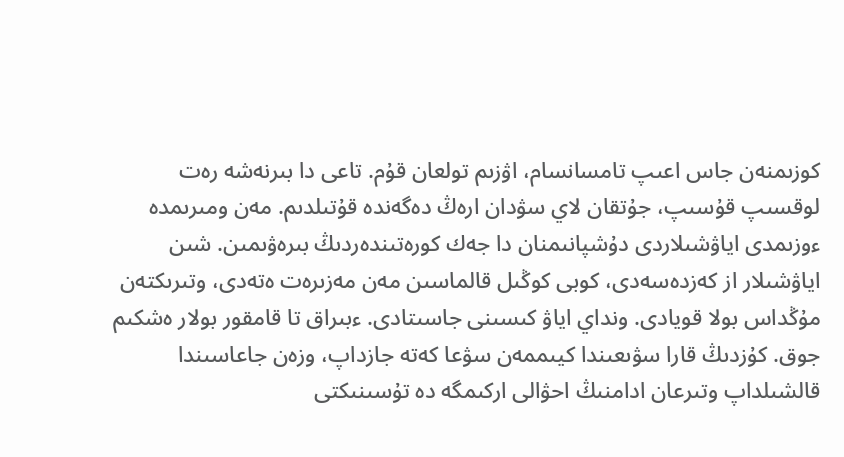كوزىمنەن جاس اعىپ تامسانسام، اۋزىم تولعان قۇم. تاعى دا بىرنەشە رەت لوقسىپ قۇسىپ، جۇتقان لاي سۋدان ارەڭ دەگەندە قۇتىلدىم. مەن ومىرىمدە ءوزىمدى اياۋشىلاردى دۇشپانىمنان دا جەك كورەتىندەردىڭ بىرەۋىمىن. شىن اياۋشىلار از كەزدەسەدى، كوبى كوڭىل قالماسىن مەن مەزىرەت ەتەدى، وتىرىكتەن مۇڭداس بولا قويادى. ونداي اياۋ كىسىنى جاسىتادى. ءبىراق تا قامقور بولار ەشكىم جوق. كۇزدىڭ قارا سۋىعىندا كيىممەن سۋعا كەتە جازداپ، وزەن جاعاسىندا قالشىلداپ وتىرعان ادامنىڭ احۋالى اركىمگە دە تۇسىنىكتى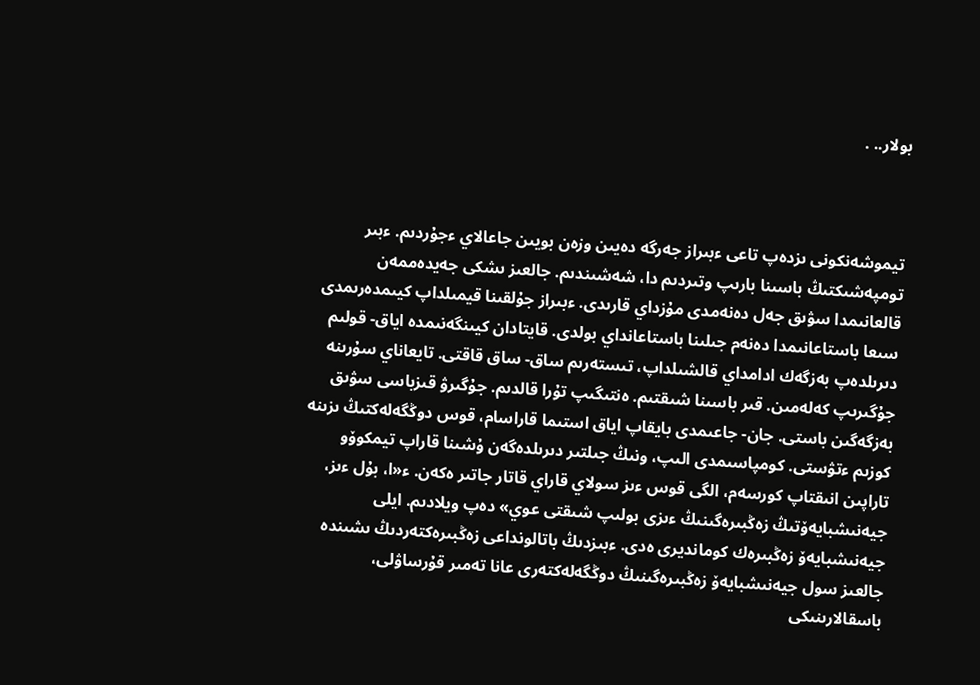بولار.. .



تيموشەنكونى ىزدەپ تاعى ءبىراز جەرگە دەيىن وزەن بويىن جاعالاي ءجۇردىم. ءبىر تومپەشىكتىڭ باسىنا بارىپ وتىردىم دا، شەشىندىم. جالعىز ىشكى جەيدەممەن قالعانىمدا سۋىق جەل دەنەمدى مۇزداي قارىدى. ءبىراز جۇلقىنا قيمىلداپ كيىمدەرىمدى سىعا باستاعانىمدا دەنەم جىلىنا باستاعانداي بولدى. قايتادان كيىنگەنىمدە اياق- قولىم دىرىلدەپ بەزگەك ادامداي قالشىلداپ، تىستەرىم ساق- ساق قاقتى. تايعاناي سۇرىنە جۇگىرىپ كەلەمىن. قىر باسىنا شىقتىم. ەنتىگىپ تۇرا قالدىم. جۇگىرۋ قىزباسى سۋىق بەزگەگىن باستى. جان- جاعىمدى بايقاپ اياق استىما قاراسام، قوس دوڭگەلەكتىڭ ىزىنە كوزىم ءتۋستى. كومپاسىمدى الىپ، ونىڭ جىلتىر دىرىلدەگەن ۇشىنا قاراپ تيمكوۆو تاراپىن انىقتاپ كورسەم، الگى قوس ءىز سولاي قاراي قاتار جاتىر ەكەن. ء«ا، بۇل ءىز، جيەنىشبايەۆتىڭ زەڭبىرەگىنىڭ ءىزى بولىپ شىقتى عوي» دەپ ويلادىم. ايلى جيەنىشبايەۆ زەڭبىرەك كومانديرى ەدى. ءبىزدىڭ باتالونداعى زەڭبىرەكتەردىڭ ىشىندە جالعىز سول جيەنىشبايەۆ زەڭبىرەگىنىڭ دوڭگەلەكتەرى عانا تەمىر قۇرساۋلى، باسقالارىنىكى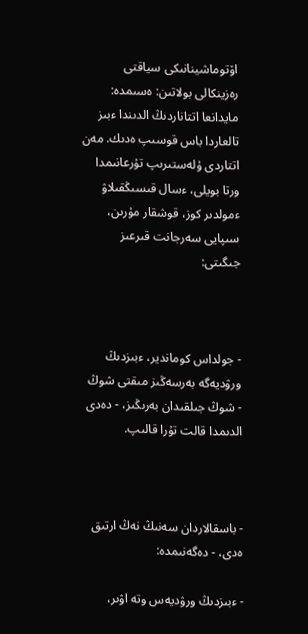اۆتوماشينانىكى سياقتى رەزينكالى بولاتىن: ەسىمدە: مايدانعا اتتاناردىڭ الدىندا ءبىز تالعاردا باس قوسىپ ەدىك. مەن اتتاردى ۇلەستىرىپ تۇرعانىمدا ورتا بويلى، ءسال قىسىڭقىلاۋ ءمولدىر كوز، قوشقار مۇرىن، سىپايى سەرجانت قىرعىز جىگىتى:



- جولداس كوماندير، ءبىزدىڭ ورۋديەگە بەرسەڭىز مىقتى شوڭ - شوڭ جىلقىدان بەرىڭىز، - دەدى الدىمدا قالت تۇرا قالىپ.



- باسقالاردان سەنىڭ نەڭ ارتىق ەدى، - دەگەنىمدە:

- ءبىزدىڭ ورۋديەس وتە اۋىر،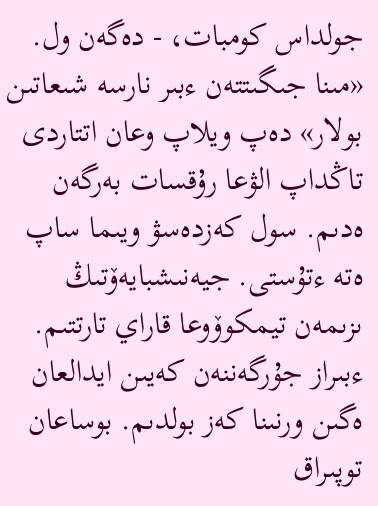جولداس كومبات، - دەگەن ول. «مىنا جىگىتتەن ءبىر نارسە شىعاتىن بولار» دەپ ويلاپ وعان اتتاردى تاڭداپ الۋعا رۇقسات بەرگەن ەدىم. سول كەزدەسۋ ويىما ساپ ەتە ءتۇستى. جيەنىشبايەۆتىڭ ىزىمەن تيمكوۆوعا قاراي تارتتىم. ءبىراز جۇرگەننەن كەيىن ايدالعان ەگىن ورنىنا كەز بولدىم. بوساعان توپىراق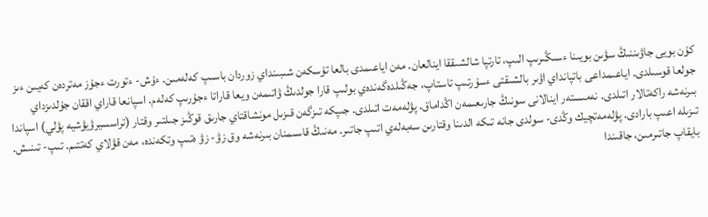كۇن بويى جاۋىننىڭ سۋىن بويىنا ءسىڭىرىپ الىپ، تارتپا شالشىققا اينالعان. مەن اياعىمدى بالعا تۇسكەن شىبىنداي زوردان باسىپ كەلەمىن. ءۇش- ءتورت ءجۇز مەتردەن كەيىن ءىز جولعا قوسىلدى. اياعىمداعى باتپانداي اۋىر بالشىقتى ءسۇرتىپ تاستاپ، جەڭىلدەگەندەي بولىپ قارا جولدىڭ ۋاتىمەن ويعا قاراتا ءجۇرىپ كەلەم. اسپانعا قاراي اققان جۇلدىزداي بىرنەشە راكەتالار اتىلدى. نەمىستەر اينالانى سونىڭ جارىعىمەن اڭداماق. پۋلەمەت اتىلدى. جىپكە تىزگەن قىزىل مونشاقتاي جارىق قوڭىز جىلتىر وقتار (تراسسيرۋيۋشيە پۋلي) اسپاندا تىزىلە اعىپ بارادى. پۋلەمەتچيك وڭدى- سولدى جانە تىكە الدىنا وقتارىن سەبەلەي اتىپ جاتىر. مەنىڭ قاسىمنان بىرنەشە وق زۋ- زۋ ەتىپ وتكەندە، مەن قۋلاي كەتتىم. تىپ- تىنىش. بايقاپ جاتىرمىن، جاقىندا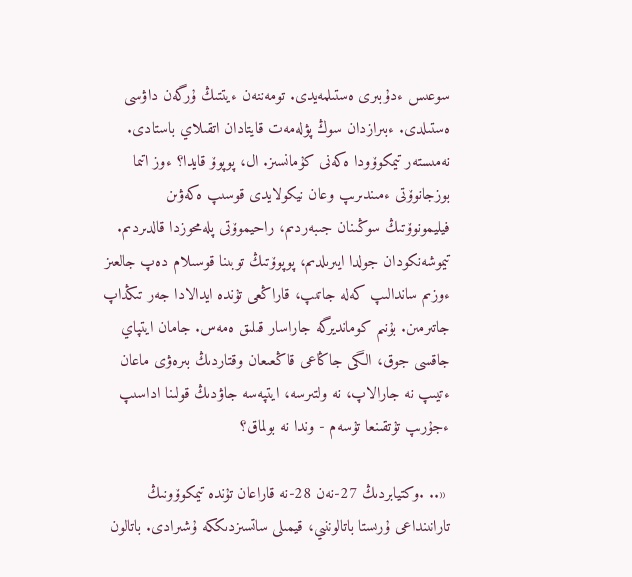سوعىس ءدۇبىرى ەستىلمەيدى. تومەننەن ءيتتىڭ ۇرگەن داۋسى ەستىلدى. ءبىرازدان سوڭ پۋلەمەت قايتادان اتقىلاي باستادى. نەمىستەر تيمكوۆودا ەكەنى كۇمانسىز. ال، پوپوۆ قايدا؟ ءوز اتىما بوزجانوۆتى ءمىندىرىپ وعان نيكولايدى قوسىپ ەكەۋىن فيليمونوۆتىڭ سوڭىنان جىبەردىم، راحيموۆتى پلەمحوزدا قالدىردىم. تيموشەنكودان جولدا ايىرىلدىم، پوپوۆتىڭ توبىنا قوسىلام دەپ جالعىز ءوزىم ساندالىپ كەلە جاتىپ، قاراڭعى تۇندە ايدالادا جەر تىڭداپ جاتىرمىن. بۇنىم كومانديرگە جاراسار قىلىق ەمەس. جامان ايتپاي جاقسى جوق، الگى جاڭاعى قاڭعىعان وقتاردىڭ بىرەۋى ماعان ءتيىپ نە جارالاپ، نە ولتىرسە، ايتپەسە جاۋدىڭ قولىنا اداسىپ ءجۇرىپ تۇتقىنعا تۇسەم - وندا نە بولماق؟

 «.. .وكتيابردىڭ 27-نەن 28-نە قاراعان تۇندە تيمكوۆونىڭ تارانىنداعى ۇرىستا باتالوننىي، قيمىلى ساتسىزدىككە ۇشىرادى. باتالون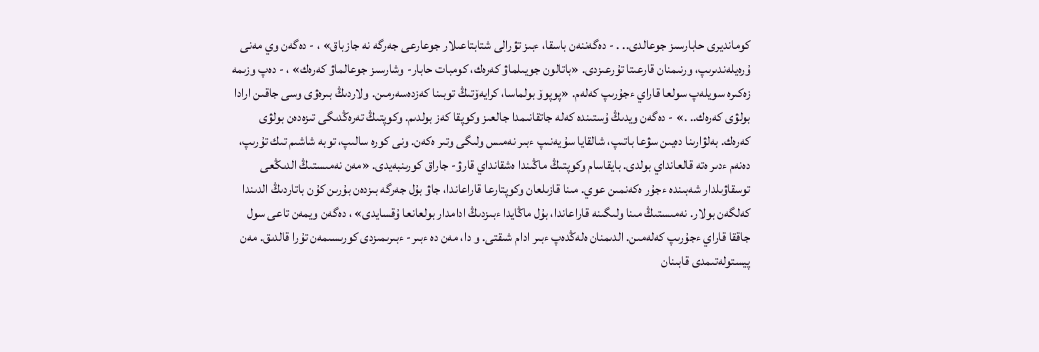كومانديرى حابارسىز جوعالدى.. . - دەگەننەن باسقا، ءبىز تۋرالى شتابتاعىلار جوعارعى جەرگە نە جازباق» ، - دەگەن وي مەنى ۇرەيلەندىرىپ، ورنىمنان قارعىتا تۇرعىزدى. «باتالون جويىلماۋ كەرەك، كومبات حابار- وشارسىز جوعالماۋ كەرەك» ، - دەپ وزىمە زەكىرە سويلەپ سولعا قاراي ءجۇرىپ كەلەم. «پوپوۆ بولماسا، كرايەۆتىڭ توبىنا كەزدەسەرمىن. ولاردىڭ بىرەۋى وسى جاقىن ارادا بولۋى كەرەك.. .» - دەگەن ويدىڭ ۇستىندە كەلە جاتقانىمدا جالعىز وكوپقا كەز بولدىم. وكوپتىڭ تەرەڭدىگى تىزەدەن بولۋى كەرەك. بەلۋارىنا دەيىن سۋعا باتىپ، شالقايا سۇيەنىپ ءبىر نەمىس ولىگى وتىر ەكەن. ونى كورە سالىپ، توبە شاشىم تىك تۇرىپ، دەنەم ءدىر ەتە قالعانداي بولدى. بايقاسام وكوپتىڭ ماڭىندا ەشقانداي قارۋ- جاراق كورىنبەيدى. «مەن نەمىستىڭ الدىڭعى توسقاۋىلدار شەبىندە ءجۇر ەكەنمىن عوي. مىنا قازىلعان وكوپتارعا قاراعاندا، جاۋ بۇل جەرگە بىزدەن بۇرىن كۇن باتاردىڭ الدىندا كەلگەن بولار. نەمىستىڭ مىنا ولىگىنە قاراعاندا، بۇل ماڭايدا ءبىزدىڭ ادامدار بولعانعا ۇقسايدى» ، دەگەن ويمەن تاعى سول جاققا قاراي ءجۇرىپ كەلەمىن. الدىمنان ەلەڭدەپ ءبىر ادام شىقتى. و دا، مەن دە ءبىر- ءبىرىمىزدى كورىسىمەن تۇرا قالدىق. مەن پيستولەتىمدى قابىنان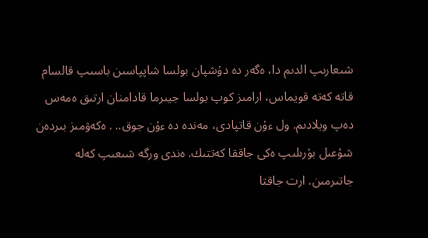شىعارىپ الدىم دا، ەگەر دە دۇشپان بولسا شاپپاسىن باسىپ قالسام قاتە كەتە قويماس، ارامىز كوپ بولسا جيىرما قادامنان ارتىق ەمەس دەپ ويلادىم. ول ءۇن قاتپادى، مەندە دە ءۇن جوق.. . ەكەۋمىز بىردەن شۇعىل بۇرىلىپ ەكى جاققا كەتتىك. ەندى ورگە شىعىپ كەلە جاتىرمىن. ارت جاقتا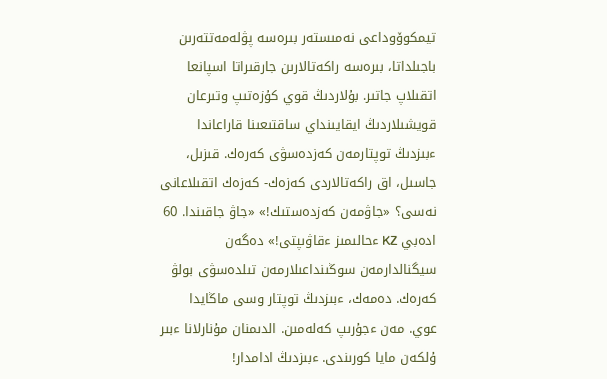تيمكوۆوداعى نەمىستەر بىرەسە پۋلەمەتتەرىن باجىلداتا، بىرەسە راكەتالارىن جارقىراتا اسپانعا اتقىلاپ جاتىر. بۇلاردىڭ قوي كۇزەتىپ وتىرعان قويشىلاردىڭ ايقايىنداي ساقتىعىنا قاراعاندا ءبىزدىڭ توپتارمەن كەزدەسۋى كەرەك. قىزىل، جاسىل، اق راكەتالاردى كەزەك- كەزەك اتقىلاعانى نەسى؟ «جاۋمەن كەزدەستىك!» «جاۋ جاقىندا. 60 ادەبي KZ ءحالىمىز ءقاۋىپتى!» دەگەن سيگنالدارمەن سوڭىنداعىلارمەن تىلدەسۋى بولۋ كەرەك. دەمەك، ءبىزدىڭ توپتار وسى ماڭايدا عوي. مەن ءجۇرىپ كەلەمىن. الدىمنان مۇنارلانا ءبىر ۇلكەن مايا كورىندى. ءبىزدىڭ ادامدار!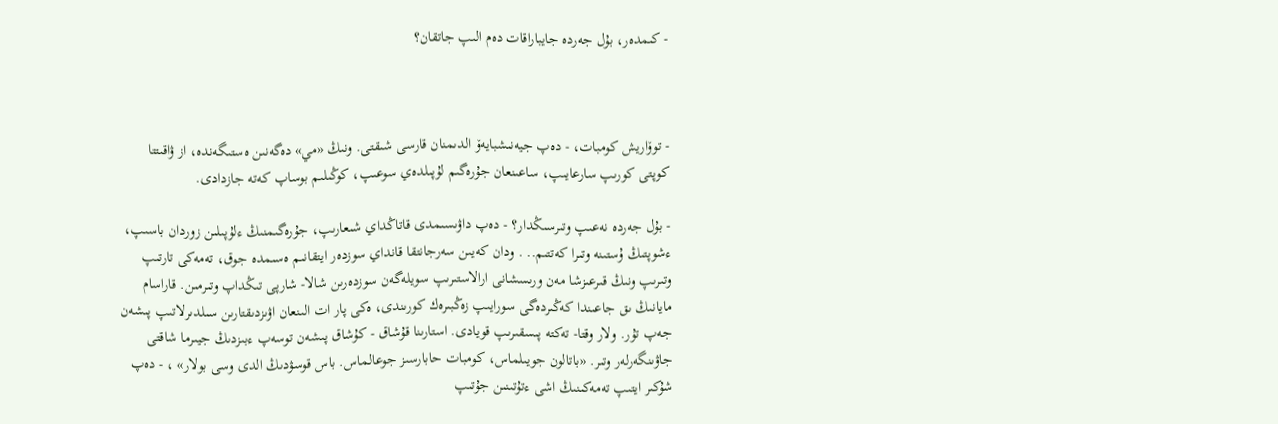- كىمدەر، بۇل جەردە جايباراقات دەم الىپ جاتقان؟



- توۆاريش كومبات، - دەپ جيەنىشبايەۆ الدىمنان قارسى شىقتى. ونىڭ «مي» دەگەنىن ەستىگەندە، از ۋاقىتتا كوپتى كورىپ سارعايىپ، ساعىنعان جۇرەگىم لۇپىلدەي سوعىپ، كوڭىلىم بوساپ كەتە جازدادى.

- بۇل جەردە نەعىپ وتىرسىڭدار؟ - دەپ داۋىسىمدى قاتاڭداي شىعارىپ، جۇرەگىمنىڭ ءلۇپىلىن زوردان باسىپ، ءشوپتىڭ ۇستىنە وتىرا كەتتىم.. . ودان كەيىن سەرجانتقا قانداي سوزدەر ايتقانىم ەسىمدە جوق، تەمەكى تارتىپ وتىرىپ ونىڭ قىرعىزشا مەن ورىسشانى ارالاستىرىپ سويلەگەن سوزدەرىن شالا- شارپى تىڭداپ وتىرمىن. قاراسام مايانىڭ ىق جاعىندا كەڭىردەگى سورايىپ زەڭبىرەك كورىندى، ەكى پار ات الىنعان اۋىزدىقتارىن سىلدىرلاتىپ پىشەن جەپ تۇر. ولار وقتا- تەكتە پىسقىرىپ قويادى. استارىنا قۇشاق - كۇشاق پىشەن توسەپ ءبىزدىڭ جيىرما شاقتى جاۋىنگەرلەر وتىر. «باتالون جويىلماس، كومبات حابارسىز جوعالماس. باس قوسۋدىڭ الدى وسى بولار» ، - دەپ شۇكىر ايتىپ تەمەكىنىڭ اشى ءتۇتىنىن جۇتىپ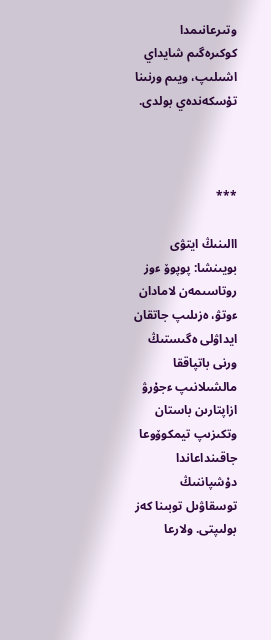وتىرعانىمدا كوكىرەگىم شايداي اشىلىپ، ويىم ورنىنا تۇسكەندەي بولدى.



***

االىنىڭ ايتۋى بويىنشا: پوپوۆ ءوز روتاسىمەن لامادان ءوتۋ، ەزىلىپ جاتقان ايداۋلى ەگىستىڭ ورنى باتپاققا مالشىلانىپ ءجۇرۋ ازاپتارىن باستان وتكىزىپ تيمكوۆوعا جاقىنداعاندا دۇشپاننىڭ توسقاۋىل توبىنا كەز بولىپتى. ولارعا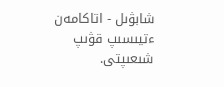شابۋىل - اتاكامەن ءتيىسىپ قۋىپ شىعىپتى.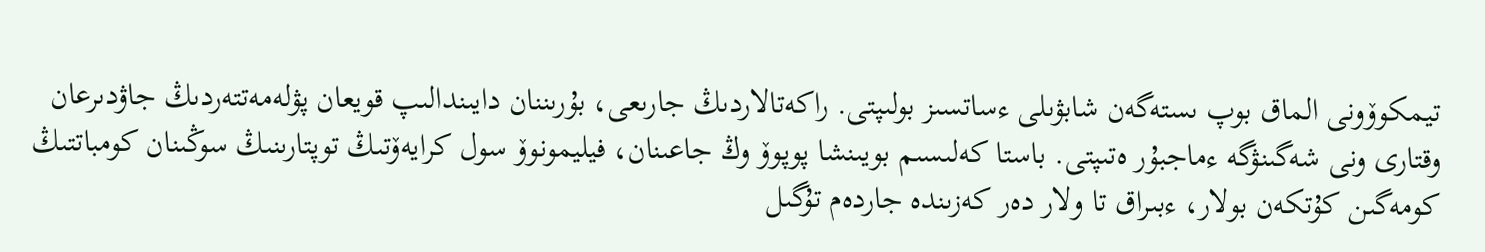تيمكوۆونى الماق بوپ ىستەگەن شابۋىلى ءساتسىز بولىپتى. راكەتالاردىڭ جارىعى، بۇرىننان دايىندالىپ قويعان پۋلەمەتتەردىڭ جاۋدىرعان وقتارى ونى شەگىنۋگە ءماجبۇر ەتىپتى. باستا كەلىسىم بويىنشا پوپوۆ وڭ جاعىنان، فيليمونوۆ سول كرايەۆتىڭ توپتارىنىڭ سوڭىنان كومباتتىڭ كومەگىن كۇتكەن بولار، ءبىراق تا ولار دەر كەزىندە جاردەم تۇگىل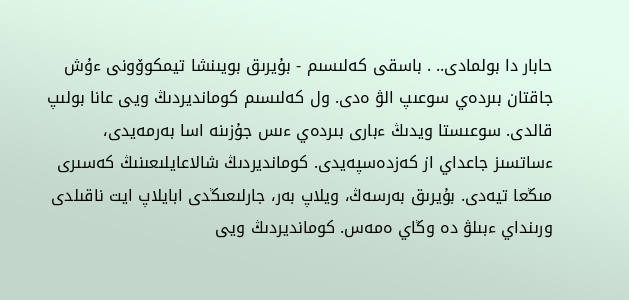حابار دا بولمادى.. . باسقى كەلىسىم - بۇيرىق بويىنشا تيمكوۆونى ءۇش جاقتان بىردەي سوعىپ الۋ ەدى. ول كەلىسىم كومانديردىڭ ويى عانا بولىپ قالدى. سوعىستا ويدىڭ ءبارى بىردەي ءىس جۇزىنە اسا بەرمەيدى، ءساتسىز جاعداي از كەزدەسپەيدى. كومانديردىڭ شالاعايلىعىنىڭ كەسىرى مىڭعا تيەدى. بۇيرىق بەرسەڭ، ويلاپ بەر، جارلىعىڭدى ابايلاپ ايت ناقىلدى ورىنداي ءبىلۋ دە وڭاي ەمەس. كومانديردىڭ ويى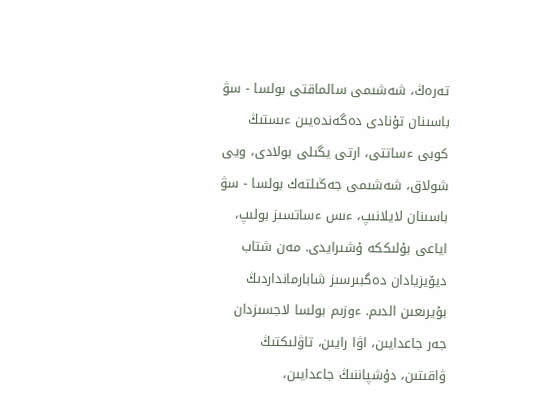تەرەڭ، شەشىمى سالماقتى بولسا - سۋ باسىنان تۇنادى دەگەندەيىن ءىستىڭ كوبى ءساتتى، ارتى يگىلى بولادى، ويى شولاق، شەشىمى جەڭىلتەك بولسا - سۋ باسىنان لايلانىپ، ءىس ءساتسىز بولىپ، اياعى بۇلىككە ۇشىرايدى. مەن شتاب ديۆيزيادان دەگبىرسىز شابارمانداردىڭ بۇيرىعىن الدىم. ءوزىم بولسا لاجسىزدان جەر جاعدايىن، اۋا رايىن، تاۋلىكتىڭ ۋاقىتىن، دۇشپاننىڭ جاعدايىن،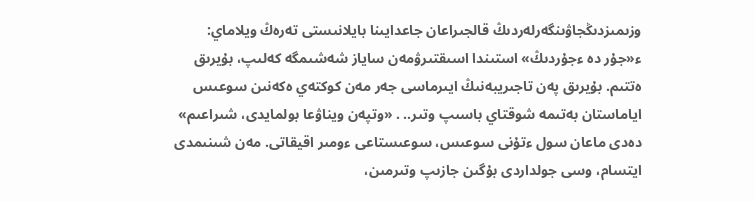وزىمىزدىڭجاۋىنگەرلەردىڭ قالجىراعان جاعدايىنا بايلانىستى تەرەڭ ويلاماي: ء«جۇر دە ءجۇردىڭ» استىندا اسىقتىرۋمەن ساياز شەشىمگە كەلىپ، بۇيرىق ەتتىم. بۇيرىق پەن تاجىريبەنىڭ ايىرماسى جەر مەن كوكتەي ەكەنىن سوعىس اياماستان بەتىمە شوقتاي باسىپ وتىر.. . «وتپەن ويناۋعا بولمايدى، شىراعىم» دەدى ماعان سول ءتۇنى سوعىس، سوعىستاعى ءومىر اقيقاتى. مەن شىنىمدى ايتسام، وسى جولداردى بۇگىن جازىپ وتىرمىن،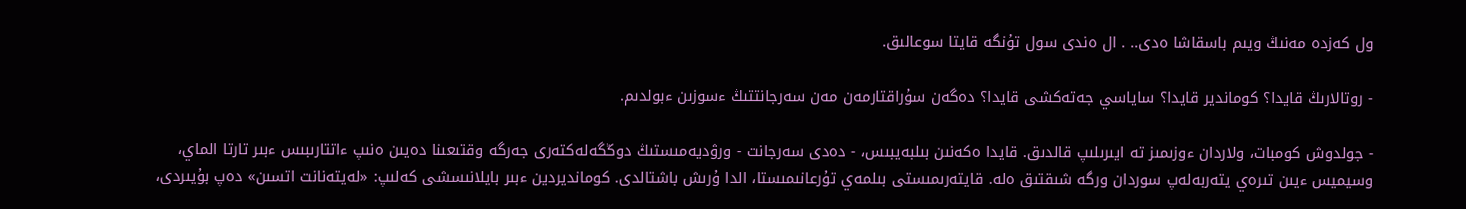ول كەزدە مەنىڭ ويىم باسقاشا ەدى.. . ال ەندى سول تۇنگە قايتا سوعالىق.

- روتالارىڭ قايدا؟ كوماندير قايدا؟ ساياسي جەتەكشى قايدا؟ دەگەن سۇراقتارمەن مەن سەرجانتتىڭ ءسوزىن ءبولدىم.

- جولدوش كومبات، ولاردان ءوزىمىز تە ايىرىلىپ قالدىق. قايدا ەكەنىن بىلبەيبىس، - دەدى سەرجانت - ورۋديەمىستىڭ دوڭگەلەكتەرى جەرگە وقتىعىنا دەيىن ەنىپ ءاتتارىبىس ءبىر تارتا الماي، وسيميس ءيىن تىرەي يتەربەلەپ سوردان ورگە شىقتىق ەلە. قايتەرىمىستى بىلمەي تۇرعانىمىستا، الدا ۇرىش باشتالدى. كومانديردين ءبىر بايلانىسشى كەلىپ: «لەيتەنانت اتسىن» دەپ بۇيىردى،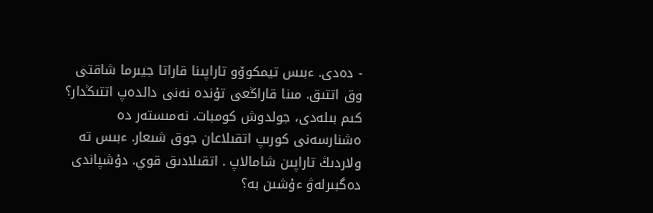- دەدى. ءبىس تيمكوۆو تاراپىنا قاراتا جيىرما شاقتى وق اتتىق. مىنا قاراڭعى تۇندە نەنى دالدەپ اتتىڭدار؟ كىم بىلەدى، جولدوش كومبات. نەمىستەر دە ەشنارسەنى كورىپ اتقىلاعان جوق شىعار. ءبىس تە ولاردىڭ تاراپىن شامالاپ . اتقىلادىق قوي. دۇشپاندى دەگبىرلەۋ ءۇشىن بە؟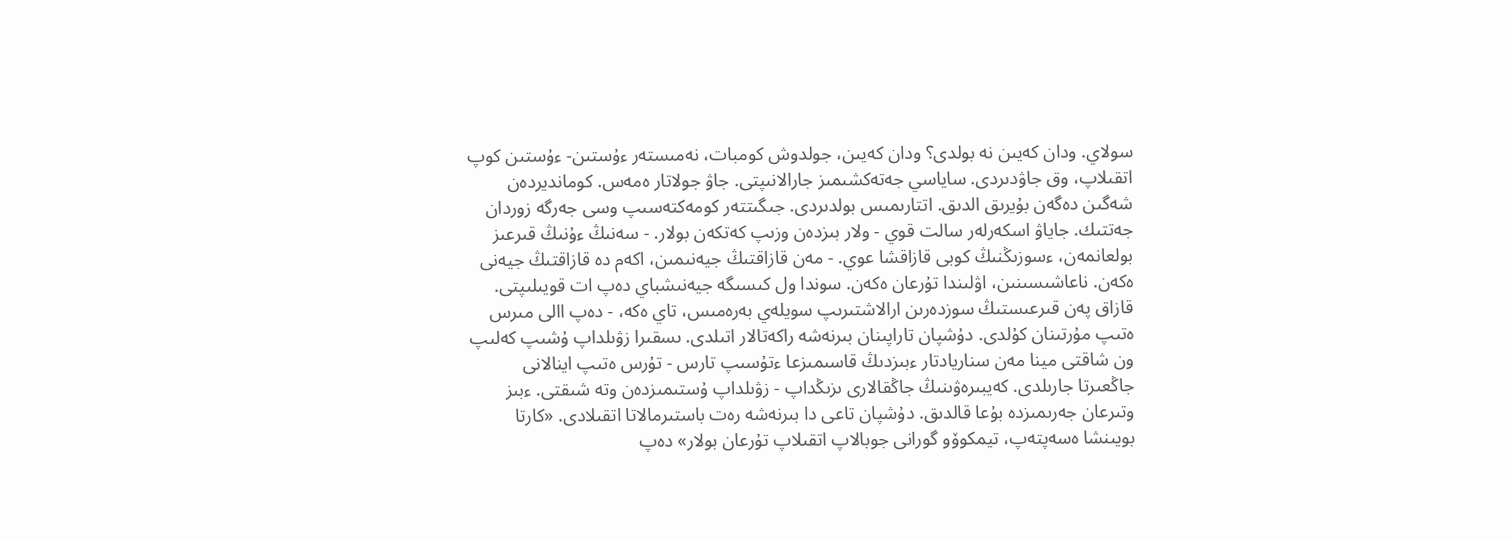سولاي. ودان كەيىن نە بولدى؟ ودان كەيىن، جولدوش كومبات، نەمىستەر ءۇستىن- ءۇستىن كوپ اتقىلاپ، وق جاۋدىردى. ساياسي جەتەكشىمىز جارالانىپتى. جاۋ جولاتار ەمەس. كومانديردەن شەگىن دەگەن بۇيرىق الدىق. اتتارىمىس بولدىردى. جىگىتتەر كومەكتەسىپ وسى جەرگە زوردان جەتتىك. جاياۋ اسكەرلەر سالت قوي - ولار بىزدەن وزىپ كەتكەن بولار. - سەنىڭ ءۇنىڭ قىرعىز بولعانمەن، ءسوزىڭنىڭ كوبى قازاقشا عوي. - مەن قازاقتىڭ جيەنىمىن، اكەم دە قازاقتىڭ جيەنى ەكەن. ناعاشىسىنىن، اۋلىندا تۇرعان ەكەن. سوندا ول كىسىگە جيەنىشباي دەپ ات قويىلىپتى. قازاق پەن قىرعىستىڭ سوزدەرىن ارالاشتىرىپ سويلەي بەرەمىس، تاي ەكە، - دەپ االى مىرس ەتىپ مۇرتىنان كۇلدى. دۇشپان تاراپىنان بىرنەشە راكەتالار اتىلدى. ىسقىرا زۋىلداپ ۇشىپ كەلىپ ون شاقتى مينا مەن سناريادتار ءبىزدىڭ قاسىمىزعا ءتۇسىپ تارس - تۇرس ەتىپ اينالانى جاڭعىرتا جارىلدى. كەيبىرەۋىنىڭ جاڭقالارى ىزىڭداپ - زۋىلداپ ۇستىمىزدەن وتە شىقتى. ءبىز وتىرعان جەرىمىزدە بۇعا قالدىق. دۇشپان تاعى دا بىرنەشە رەت باستىرمالاتا اتقىلادى. «كارتا بويىنشا ەسەپتەپ، تيمكوۆو گورانى جوبالاپ اتقىلاپ تۇرعان بولار» دەپ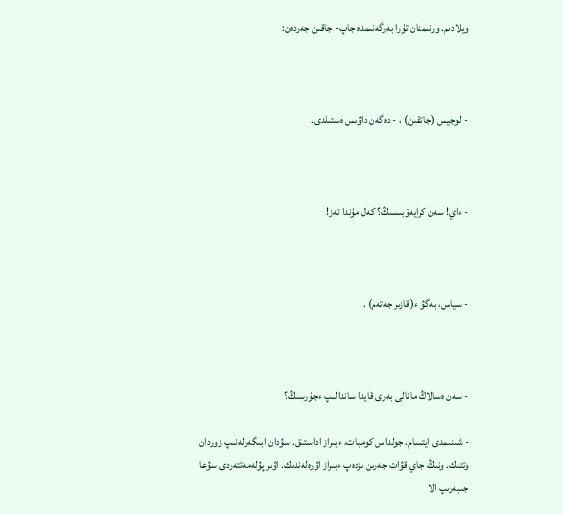ويلادىم. ورنىمنان تۇرا بەرگەنىمدە جاپ- جاقىن جەردەن:



- لوجيس (جاتقىن) ، - دەگەن داۋىس ەستىلدى.



- ءاي! سەن كرايەۆبىسىڭ؟ كەل مۇندا تەز!



- سياس، بەگۋ ء(قازىر جەتەم) .



- سەن ەسالاڭ مانالى بەرى قايدا ساندالىپ ءجۇرسىڭ؟

- شىنىمدى ايتسام. جولداس كومبات، ءبىراز اداستىق. سۋدان ابىگەرلەنىپ زوردان وتتىك. ونىڭ جاي قۋات جەرىن ىزدەپ ءبىراز اۋرەلەندىك. اۋىر پۋلەمەتتەردى سۋعا جىبەرىپ الا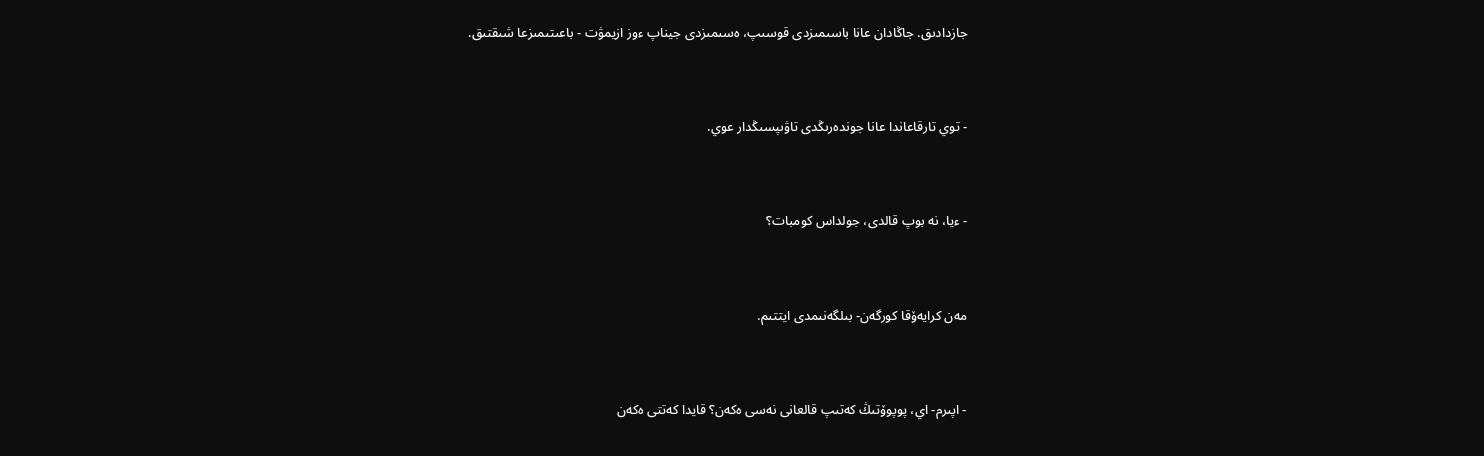جازدادىق. جاڭادان عانا باسىمىزدى قوسىپ، ەسىمىزدى جيناپ ءوز ازيمۋت - باعىتىمىزعا شىقتىق.



- توي تارقاعاندا عانا جوندەرىڭدى تاۋىپسىڭدار عوي.



- ءيا، نە بوپ قالدى، جولداس كومبات؟



مەن كرايەۆقا كورگەن- بىلگەنىمدى ايتتىم.



- اپىرم- اي، پوپوۆتىڭ كەتىپ قالعانى نەسى ەكەن؟ قايدا كەتتى ەكەن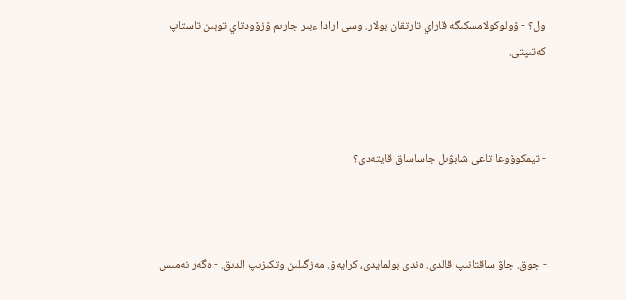ول؟ - ۆولوكولامسكىگە قاراي تارتقان بولار. وسى ارادا ءبىر جارىم ۆزۆودتاي توبىن تاستاپ كەتىپتى.



- تيمكوۆوعا تاعى شابۋىل جاساساق قايتەدى؟



- جوق. جاۋ ساقتانىپ قالدى. ەندى بولمايدى، كرايەۆ. مەزگىلىن وتكىزىپ الدىق. - ەگەر نەمىس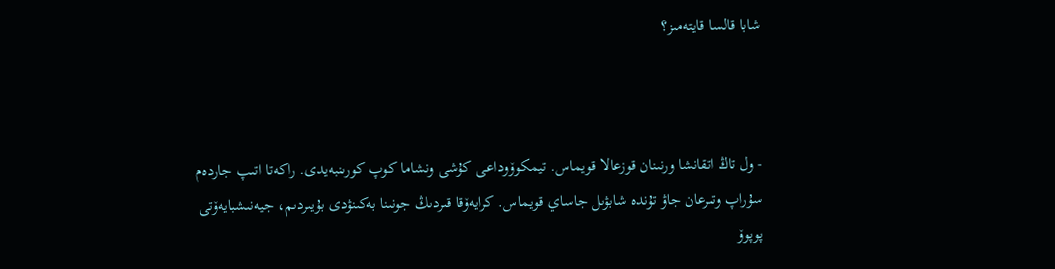شابا قالسا قايتەمىز؟



- ول تاڭ اتقانشا ورنىنان قوزعالا قويماس. تيمكوۆوداعى كۇشى ونشاما كوپ كورىنبەيدى. راكەتا اتىپ جاردەم سۇراپ وتىرعان جاۋ تۇندە شابۋىل جاساي قويماس. كرايەۆقا قىردىڭ جونىنا بەكىنۋدى بۇيىردىم، جيەنىشبايەۆتى پوپوۆ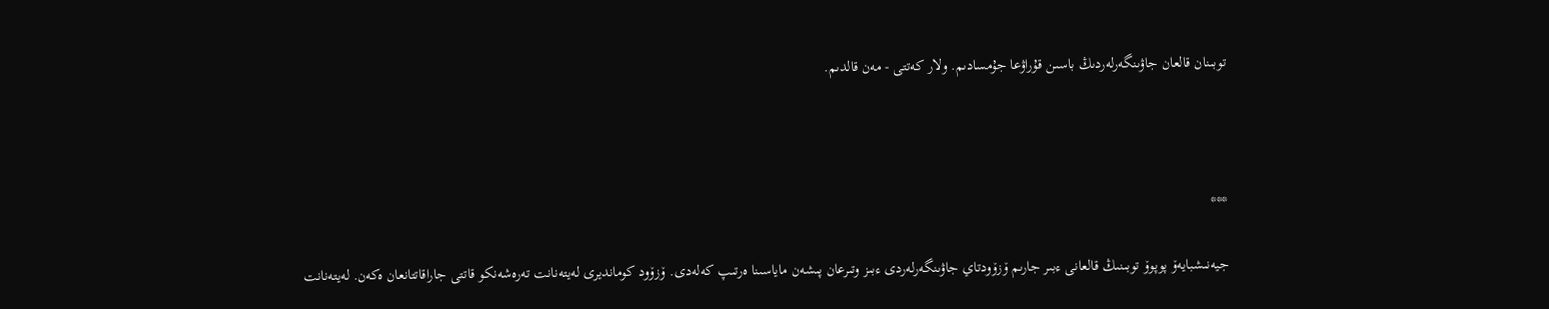توبىنان قالعان جاۋىنگەرلەردىڭ باسىن قۇراۋعا جۇمسادىم. ولار كەتتى - مەن قالدىم.



***

جيەنىشبايەۆ پوپوۆ توبىنىڭ قالعانى ءبىر جارىم ۆزۆودتاي جاۋىنگەرلەردى ءبىز وتىرعان پىشەن ماياسىنا ەرتىپ كەلەدى. ۆزۆود كومانديرى لەيتەنانت تەرەشەنكو قاتتى جاراقاتتانعان ەكەن. لەيتەنانت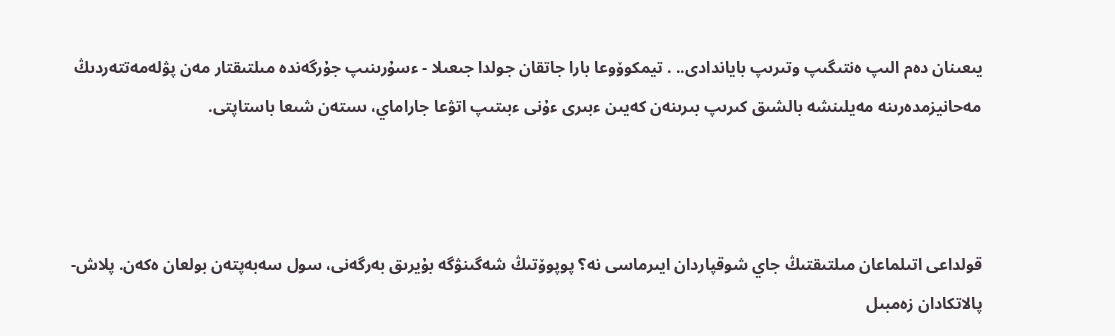يىعىنان دەم الىپ ەنتىگىپ وتىرىپ باياندادى.. . تيمكوۆوعا بارا جاتقان جولدا جىعىلا - ءسۇرىنىپ جۇرگەندە مىلتىقتار مەن پۋلەمەتتەردىڭ مەحانيزمدەرىنە مەيلىنشە بالشىق كىرىپ بىرىنەن كەيىن ءبىرى ءۇنى ءبىتىپ اتۋعا جاراماي، ىستەن شىعا باستاپتى.



قولداعى اتىلماعان مىلتىقتىڭ جاي شوقپاردان ايىرماسى نە؟ پوپوۆتىڭ شەگىنۋگە بۇيرىق بەرگەنى، سول سەبەپتەن بولعان ەكەن. پلاش- پالاتكادان زەمبىل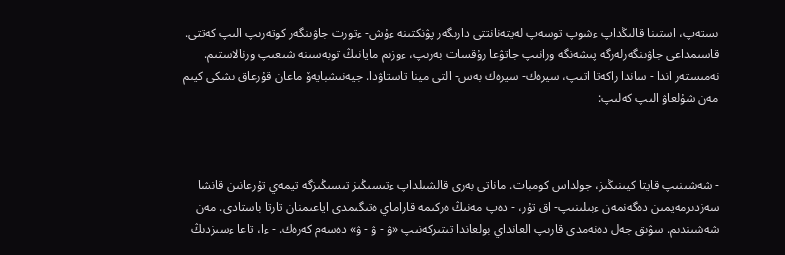ىستەپ، استىنا قالىڭداپ ءشوپ توسەپ لەيتەنانتتى دارىگەر پۋنكتىنە ءۇش- ءتورت جاۋىنگەر كوتەرىپ الىپ كەتتى. قاسىمداعى جاۋىنگەرلەرگە پىشەنگە ورانىپ جاتۋعا رۇقسات بەرىپ، ءوزىم مايانىڭ توبەسىنە شىعىپ ورنالاستىم. نەمىستەر اندا - ساندا راكەتا اتىپ، سيرەك- سيرەك بەس- التى مينا تاستاۋدا. جيەنىشبايەۆ ماعان قۇرعاق ىشكى كيىم مەن شۇلعاۋ الىپ كەلىپ:



- شەشىنىپ قايتا كيىنىڭىز، جولداس كومبات. ماناتى بەرى قالشىلداپ ءتىسىڭىز تىسىڭىزگە تيمەي تۇرعانىن قانشا سەزدىرمەيمىن دەگەنمەن ءبىلىنىپ- اق تۇر، - دەپ مەنىڭ ەركىمە قاراماي ەتىگىمدى اياعىمنان تارتا باستادى. مەن شەشىندىم. سۋىق جەل دەنەمدى قارىپ العانداي بولعاندا تىتىركەنىپ «ۋ - ۋ - ۋ» دەسەم كەرەك. - ءا، تاعا ءسىزدىڭ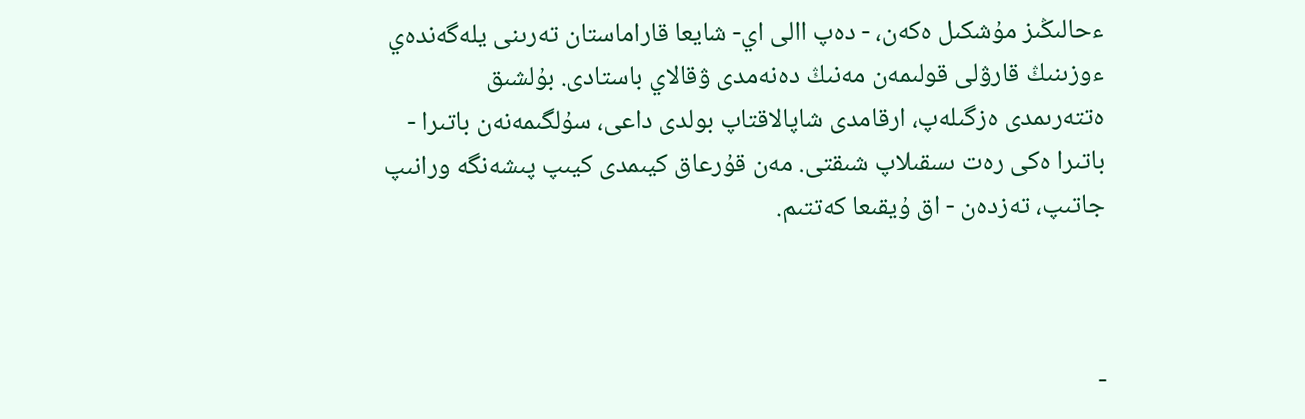ءحالىڭىز مۇشكىل ەكەن، - دەپ االى اي- شايعا قاراماستان تەرىنى يلەگەندەي ءوزىنىڭ قارۋلى قولىمەن مەنىڭ دەنەمدى ۋقالاي باستادى. بۇلشىق ەتتەرىمدى ەزگىلەپ، ارقامدى شاپالاقتاپ بولدى داعى، سۇلگىمەنەن باتىرا - باتىرا ەكى رەت ىسقىلاپ شىقتى. مەن قۇرعاق كيىمدى كيىپ پىشەنگە ورانىپ جاتىپ، تەزدەن - اق ۇيقىعا كەتتىم.



-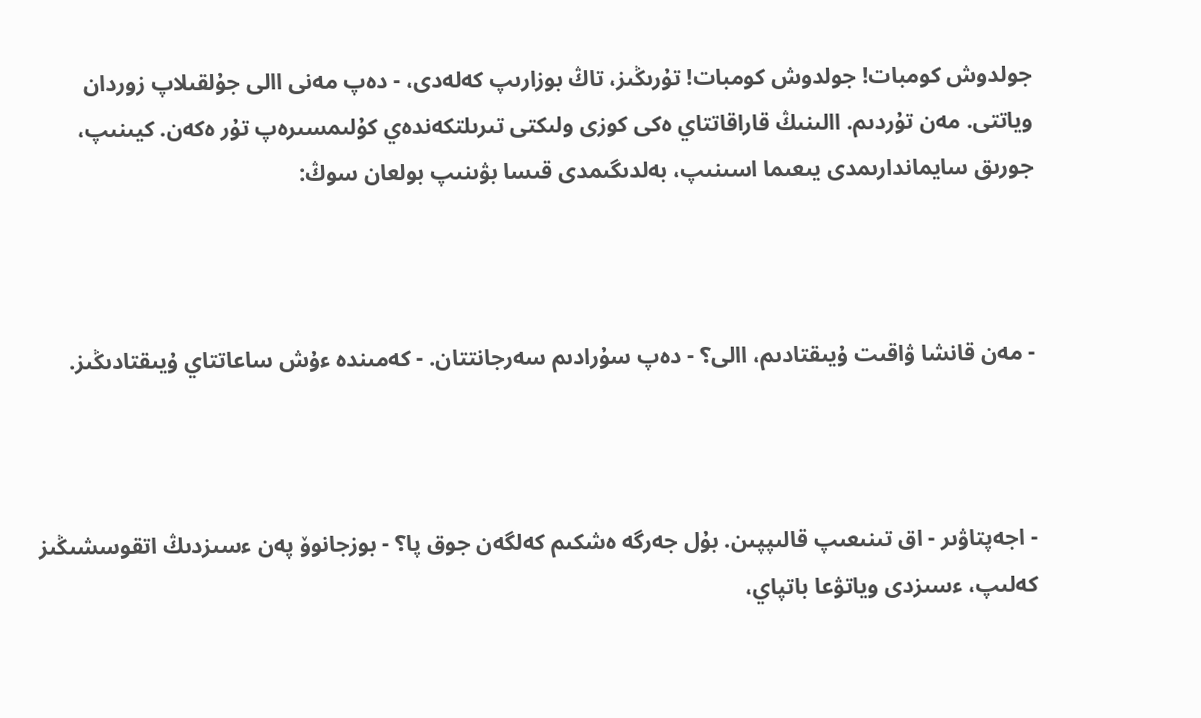جولدوش كومبات! جولدوش كومبات! تۇرىڭىز، تاڭ بوزارىپ كەلەدى، - دەپ مەنى االى جۇلقىلاپ زوردان وياتتى. مەن تۇردىم. االىنىڭ قاراقاتتاي ەكى كوزى ولىكتى تىرىلتكەندەي كۇلىمسىرەپ تۇر ەكەن. كيىنىپ، جورىق سايماندارىمدى يىعىما اسىنىپ، بەلدىگىمدى قىسا بۋىنىپ بولعان سوڭ:



- مەن قانشا ۋاقىت ۇيىقتادىم، االى؟ - دەپ سۇرادىم سەرجانتتان. - كەمىندە ءۇش ساعاتتاي ۇيىقتادىڭىز.



- اجەپتاۋىر - اق تىنىعىپ قالىپپىن. بۇل جەرگە ەشكىم كەلگەن جوق پا؟ - بوزجانوۆ پەن ءسىزدىڭ اتقوسشىڭىز كەلىپ، ءسىزدى وياتۋعا باتپاي،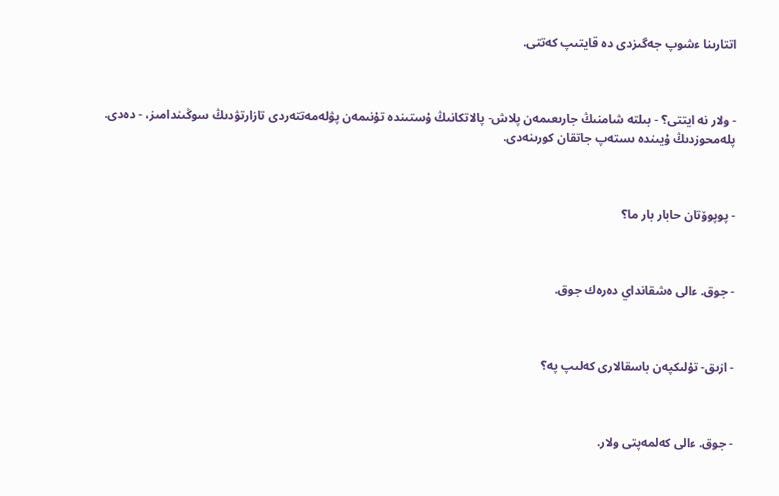اتتارىنا ءشوپ جەگىزدى دە قايتىپ كەتتى.



- ولار نە ايتتى؟ - بىلتە شامنىڭ جارىعىمەن پلاش- پالاتكانىڭ ۇستىندە تۇنىمەن پۋلەمەتتەردى تازارتۋدىڭ سوڭىندامىز، - دەدى. پلەمحوزدىڭ ۇيىندە ىستەپ جاتقان كورىنەدى.



- پوپوۆتان حابار بار ما؟



- جوق. ءالى ەشقانداي دەرەك جوق.



- ازىق- تۇلىكپەن باسقالارى كەلىپ پە؟



- جوق. ءالى كەلمەپتى ولار.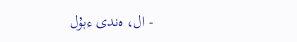- ال، ەندى ءبۇل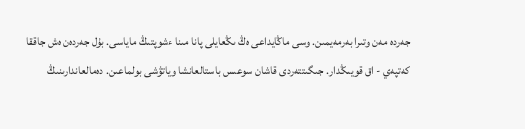جەردە مەن وتىرا بەرمەيمىن. وسى ماڭايداعى ەڭ ىڭعايلى پانا مىنا ءشوپتىڭ ماياسى. بۇل جەردەن ەش جاققا كەتپەي - اق قويىڭدار. جىگىتتەردى قاشان سوعىس باستالعانشا وياتۋشى بولماعىن. دەمالعاندارىنىڭ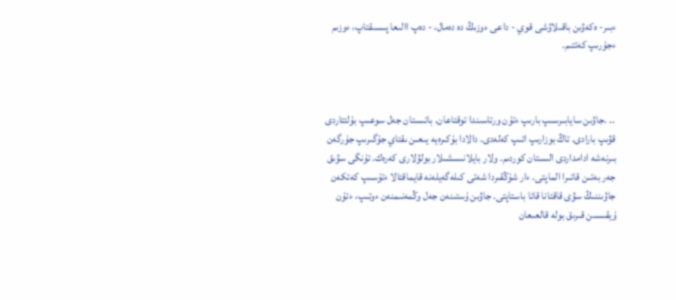ءبىر- ەكەۋىن باقىلاۋشى قوي - داعى ءوزىڭ دە دەمال، - دەپ االىعا پىسىقتاپ، ءوزىم ءجۇرىپ كەتتىم.



 .. .جاۋىن سايابىرسىپ بارىپ ءتۇن ورتاسىندا توقتاعان. باتىستان جەل سوعىپ بۇلتتاردى قۋىپ بارادى. تاڭ بوزارىپ اتىپ كەلەدى. دالادا بۇكىرەيە يىعىن ىقتاي جۇگىرىپ جۇرگەن بىرنەشە ادامداردى الىستان كوردىم. ولار بايلانىسشىلار بولۋلارى كەرەك. تۇنگى سۋىق جەر بەتىن قاتىرا الماپتى. ءار شۇڭقىردا شەتى كىلەگەيلەنە قايماقتالا ءتۇسىپ كەتكەن جاۋىننىڭ سۋى قاقتانا قاتا باستاپتى. جاۋىن ۇستىنەن جەل وڭمەنىمنەن ءوتىپ، ءتۇن ۇيقىسىن قىرىق بولە قالعىعان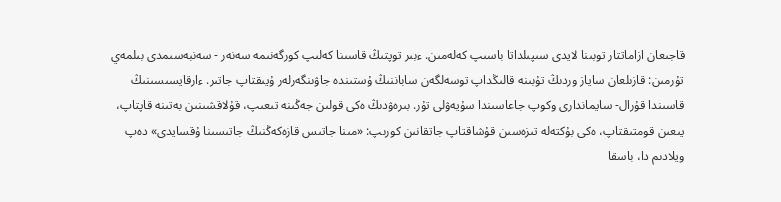قاجىعان ازاماتتار توبىنا لايدى سىپىلداتا باسىپ كەلەمىن. ءبىر توپتىڭ قاسىنا كەلىپ كورگەنىمە سەنەر - سەنبەسىمدى بىلمەي تۇرمىن: قازىلعان ساياز وردىڭ تۇبىنە قالىڭداپ توسەلگەن ساباننىڭ ۇستىندە جاۋىنگەرلەر ۇيىقتاپ جاتىر. ءارقايسىسىنىڭ قاسىندا قۇرال- سايماندارى وكوپ جاعاسىندا سۇيەۋلى تۇر. بىرەۋدىڭ ەكى قولىن جەڭىنە تىعىپ، قۇلاقشىنىن بەتىنە قاپتاپ، يىعىن قومتىقتاپ، ەكى بۇكتەلە تىزەسىن قۇشاقتاپ جاتقانىن كورىپ: «مىنا جاتىس قازەكەڭنىڭ جاتىسىنا ۇقسايدى» دەپ ويلادىم دا، باسقا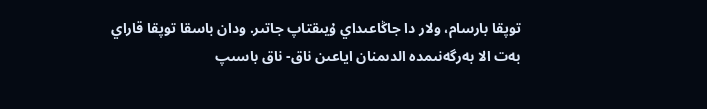توپقا بارسام، ولار دا جاڭاعىداي ۇيىقتاپ جاتىر. ودان باسقا توپقا قاراي بەت الا بەرگەنىمدە الدىمنان اياعىن ناق- ناق باسىپ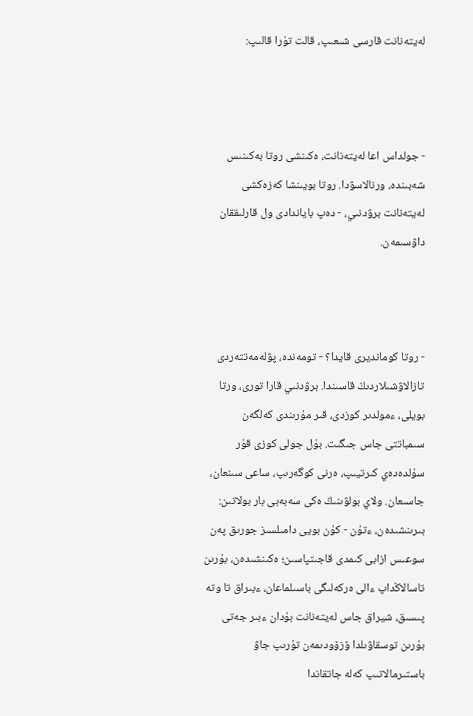لەيتەنانت قارسى شىعىپ، قالت تۇرا قالىپ:



- جولداس اعا لەيتەنانت، ەكىنشى روتا بەكىنىس شەبىندە، ورنالاسۋدا. روتا بويىنشا كەزەكشى لەيتەنانت برۋدنىي، - دەپ باياندادى ول قارلىققان داۋسىمەن.



- روتا كومانديرى قايدا؟ - تومەندە، پۋلەمەتتەردى تازالاۋشىلاردىڭ قاسىندا. برۋدنىي قارا تورى، ورتا بويلى، ءمولدىر كوزدى، قىر مۇرىندى كەلگەن سىمباتتى جاس جىگىت. بۇل جولى كوزى قۇر سۇلدەدەي كىرتيىپ، ەرنى كوگەرىپ، ساعى سىنعان، جاسىعان. ولاي بولۋىنىڭ ەكى سەبەبى بار بولاتىن: بىرىنشىدەن، ءتۇن - كۇن بويى دامىلسىز جورىق پەن سوعىس ازابى كىمدى قاجىتپاسىن؛ ەكىنشىدەن، بۇرىن تاسالاڭداپ ءالى ەركەلىگى باسىلماعان، ءبىراق تا وتە پىسىق، شيراق جاس لەيتەنانت بۇدان ءبىر جەتى بۇرىن توسقاۋىلدا ۆزۆودىمەن تۇرىپ جاۋ باستىرمالاتىپ كەلە جاتقاندا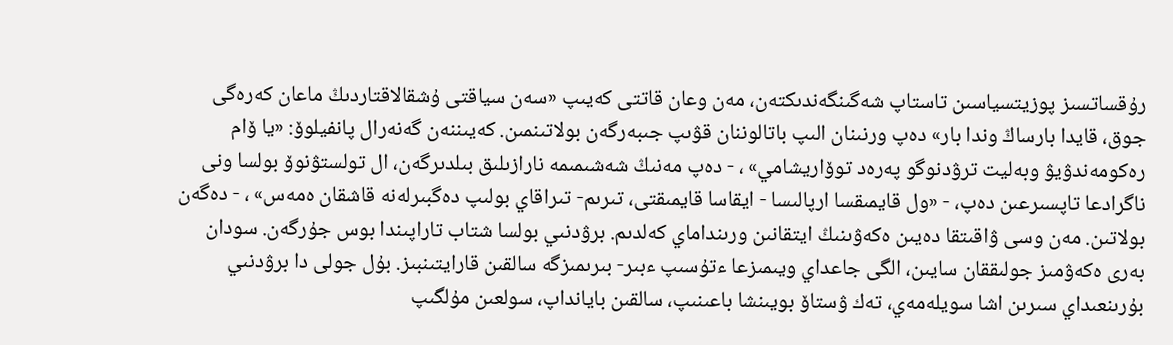رۇقساتسىز پوزيتسياسىن تاستاپ شەگىنگەندىكتەن، مەن وعان قاتتى كەيىپ «سەن سياقتى ۇشقالاقتاردىڭ ماعان كەرەگى جوق، قايدا بارساڭ وندا بار» دەپ ورنىنان الىپ باتالوننان قۋىپ جىبەرگەن بولاتىنمىن. كەيىننەن گەنەرال پانفيلوۆ: «يا ۆام رەكومەندۋيۋ وبەليت ترۋدنوگو پەرەد توۆاريشامي» ، - دەپ مەنىڭ شەشىمىمە نارازىلىق بىلدىرگەن، ال تولستۋنوۆ بولسا ونى ناگرادعا تاپسىرعىن دەپ، - «ول قايمىقسا ارپالىسا - ايقاسا قايمىقتى، تىرىم- تىراقاي بولىپ دەگبىرلەنە قاشقان ەمەس» ، - دەگەن بولاتىن. مەن وسى ۋاقىتقا دەيىن ەكەۋىنىڭ ايتقانىن ورىنداماي كەلدىم. برۋدنىي بولسا شتاب تاراپىندا بوس جۇرگەن. سودان بەرى ەكەۋمىز جولىققان سايىن، الگى جاعداي ويىمىزعا ءتۇسىپ ءبىر- بىرىمىزگە سالقىن قارايتىنبىز. بۇل جولى دا برۋدنىي بۇرىنعىداي سىرىن اشا سويلەمەي، تەك ۋستاۆ بويىنشا باعىنىپ، سالقىن بايانداپ، سولعىن مۇلگىپ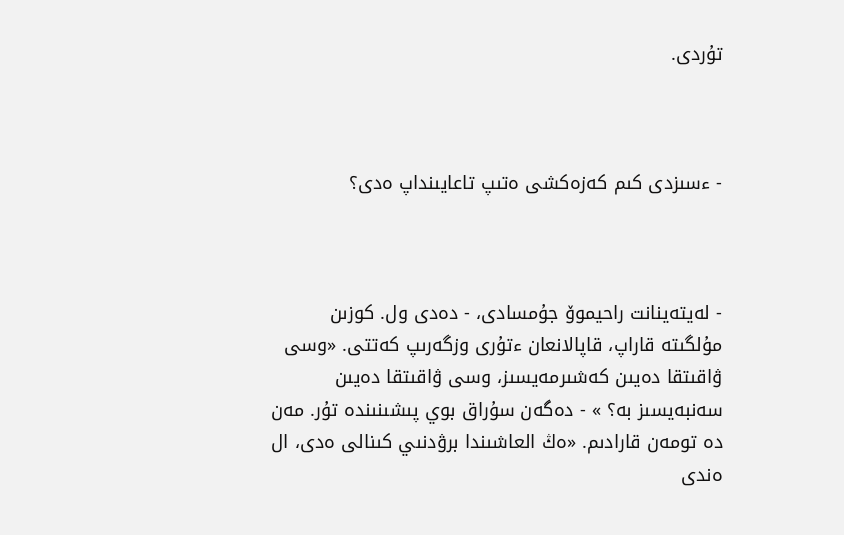تۇردى.



- ءسىزدى كىم كەزەكشى ەتىپ تاعايىنداپ ەدى؟



- لەيتەينانت راحيموۆ جۇمسادى، - دەدى ول. كوزىن مۇلگىتە قاراپ، قاپالانعان ءتۇرى وزگەرىپ كەتتى. «وسى ۋاقىتقا دەيىن كەشىرمەيسىز، وسى ۋاقىتقا دەيىن سەنبەيسىز بە؟ » - دەگەن سۇراق بوي پىشىنىندە تۇر. مەن دە تومەن قارادىم. «ەڭ العاشىندا برۋدنىي كىنالى ەدى، ال ەندى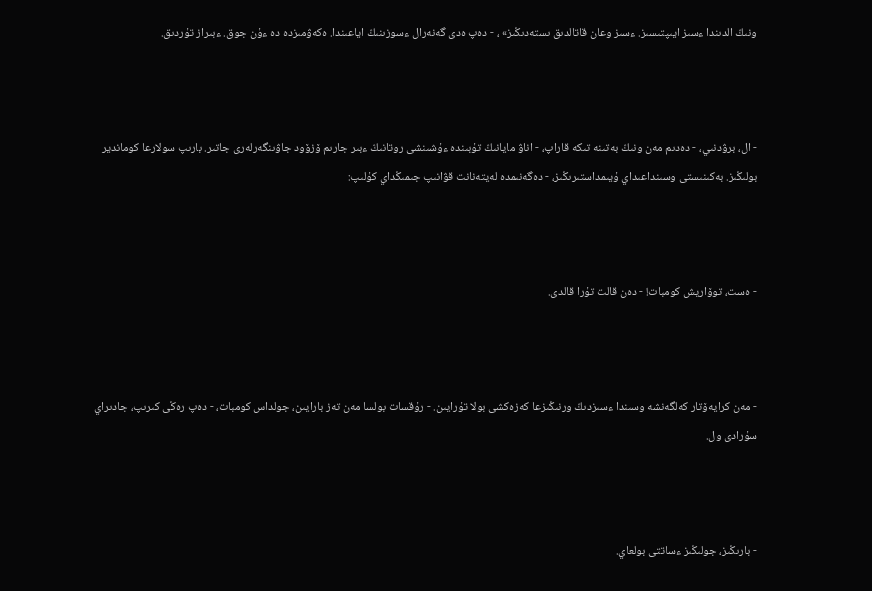ونىڭ الدىندا ءسىز ايىپتىسىز. ءسىز وعان قاتالدىق ىستەدىڭىز» ، - دەپ ەدى گەنەرال ءسوزىنىڭ اياعىندا. ەكەۋمىزدە دە ءۇن جوق. ءبىراز تۇردىق.



- ال، برۋدنىي، - دەدىم مەن ونىڭ بەتىنە تىكە قاراپ، - اناۋ مايانىڭ تۇبىندە ءۇشىنشى روتانىڭ ءبىر جارىم ۆزۆود جاۋىنگەرلەرى جاتىر. بارىپ سولارعا كوماندير بولىڭىز. بەكىنىستى وسىنداعىداي ۇيىمداستىرىڭىز، - دەگەنىمدە لەيتەنانت قۋانىپ جىمىڭداي كۇلىپ:



- ەست، توۆاريش كومبات! - دەن قالت تۇرا قالدى.



- مەن كرايەۆتار كەلگەنشە وسىندا ءسىزدىڭ ورنىڭىزعا كەزەكشى بولا تۇرايىن. - رۇقسات بولسا مەن تەز بارايىن، جولداس كومبات، - دەپ رەڭى كىرىپ، جادىراي سۇرادى ول.



- بارىڭىز، جولىڭىز ءساتتى بولعاي.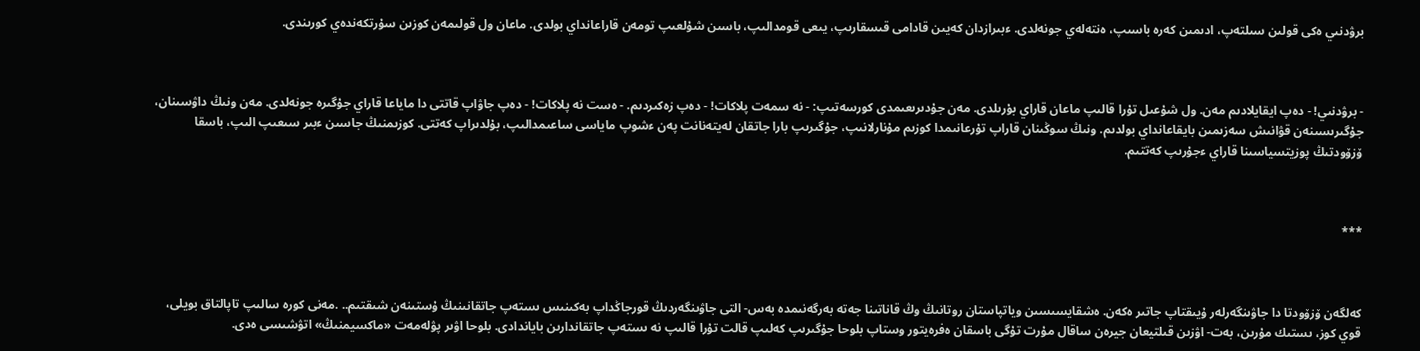برۋدنىي ەكى قولىن سىلتەپ، ادىمىن كەرە باسىپ، ەنتەلەي جونەلدى. ءبىرازدان كەيىن قادامى قىسقارىپ، يىعى قومدالىپ، باسىن شۇلعىپ تومەن قاراعانداي بولدى. ماعان ول قولىمەن كوزىن سۇرتكەندەي كورىندى.



- برۋدنىي! - دەپ ايقايلادىم مەن. ول شۇعىل تۇرا قالىپ ماعان قاراي بۇرىلدى. مەن جۇدىرىعىمدى كورسەتىپ: - نە سمەت پلاكات! - دەپ زەكىردىم. - ەست نە پلاكات! - دەپ جاۋاپ قاتتى دا ماياعا قاراي جۇگىرە جونەلدى. مەن ونىڭ داۋسىنان، جۇگىرىسىنەن قۋانىش سەزىمىن بايقاعانداي بولدىم. ونىڭ سوڭىنان قاراپ تۇرعانىمدا كوزىم مۇنارلانىپ، جۇگىرىپ بارا جاتقان لەيتەنانت پەن ءشوپ ماياسى ساعىمدالىپ، بۇلدىراپ كەتتى. كوزىمنىڭ جاسىن ءبىر سىعىپ الىپ، باسقا ۆزۆودتىڭ پوزيتسياسىنا قاراي ءجۇرىپ كەتتىم.



***



كەلگەن ۆزۆودتا دا جاۋىنگەرلەر ۇيىقتاپ جاتىر ەكەن. ەشقايسىسىن وياتپاستان روتانىڭ وڭ قاناتىنا جەتە بەرگەنىمدە بەس- التى جاۋىنگەردىڭ قورجاڭداپ بەكىنىس ىستەپ جاتقانىنىڭ ۇستىنەن شىقتىم.. .مەنى كورە سالىپ تاپالتاق بويلى، قوي كوز، ىستىك مۇرىن، بەت- اۋزىن قىلتيعان جيرەن ساقال مۇرت تۇگى باسقان ەفرەيتور وستاپ بلوحا جۇگىرىپ كەلىپ قالت تۇرا قالىپ نە ىستەپ جاتقاندارىن باياندادى. بلوحا اۋىر پۋلەمەت «ماكسيمنىڭ» اتۋشىسى ەدى.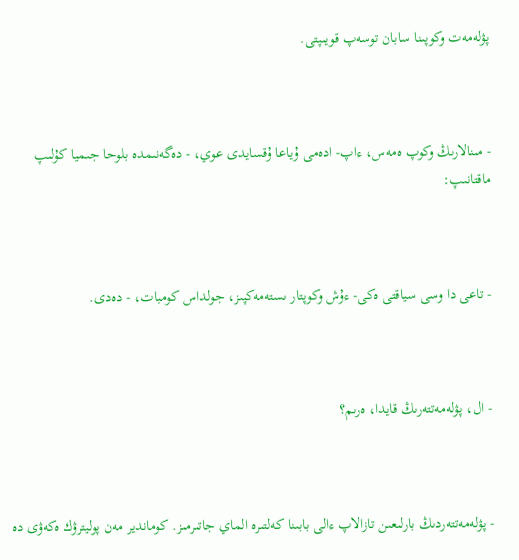پۋلەمەت وكوپىنا سابان توسەپ قويىپتى.



- مىنالارىڭ وكوپ ەمەس، ءاپ- ادەمى ۇياعا ۇقسايدى عوي، - دەگەنىمدە بلوحا جىميا كۇلىپ ماقتانىپ:



- تاعى دا وسى سياقتى ەكى- ءۇش وكوپتار ىستەمەكپىز، جولداس كومبات، - دەدى.



- ال، پۋلەمەتتەرىڭ قايدا، ەرىم؟



- پۋلەمەتتەردىڭ بارلىعىن تازالاپ ءالى بابىنا كەلتىرە الماي جاتىرمىز. كوماندير مەن پوليترۋك ەكەۋى دە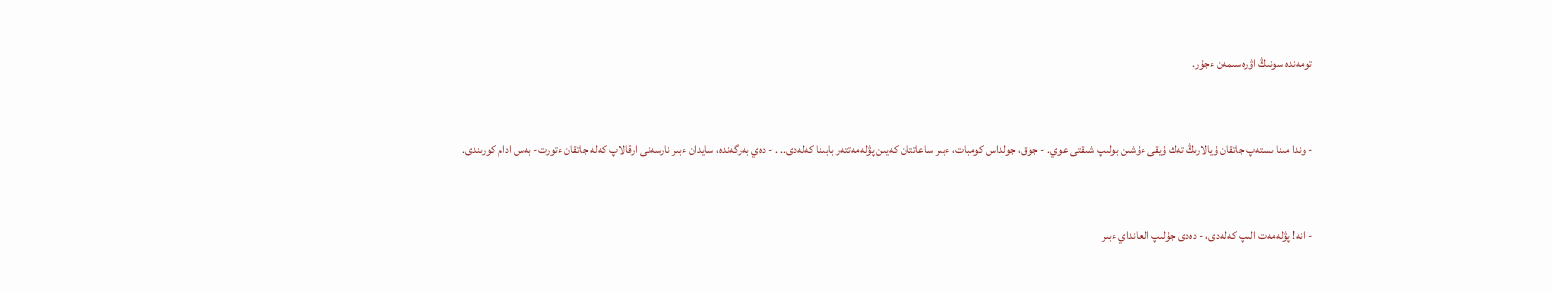تومەندە سونىڭ اۋرەسىمەن ءجۇر.



- وندا مىنا ىستەپ جاتقان ۇيالارىڭ تەك ۇيقى ءۇشىن بولىپ شىقتى عوي. - جوق، جولداس كومبات، ءبىر ساعاتتان كەيىن پۋلەمەتتەر بابىنا كەلەدى.. . - دەي بەرگەندە، سايدان ءبىر نارسەنى ارقالاپ كەلە جاتقان ءتورت- بەس ادام كورىندى.



- انە! پۋلەمەت الىپ كەلەدى، - دەدى جۇلىپ العانداي ءبىر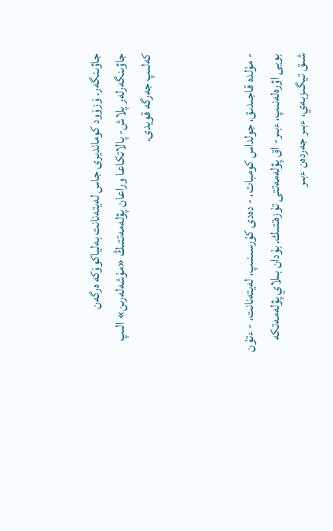جاۋىنگەر. ۆزۆود كومانديرى جاس لەيتەنانت بەلياكوۆكە ەرگەن جاۋىنگەرلەر پلاش- پالاتكاعا وراعان پۋلەمەتتىڭ «مۇشەلەرىن» الىپ كەلىپ جەرگە قويدى.



- مۇلدە قاجىدىق، جولداس كومبات، - دەدى كۇرسىنىپ، لەيتەنانت، - ءتۇن بويى اۋرەلەنىپ، ءبىر- اق پۋلەمەتتى تۇزەتتىك. بۇدان بىلاي پۋلەمەتكە شىق تيگىزبەي، ءبىر جەردەن ءبىر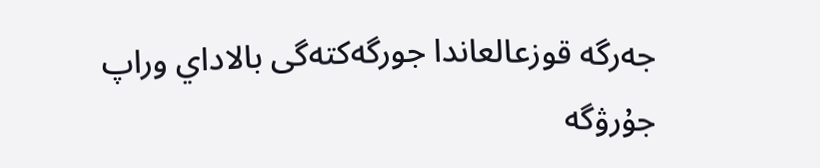جەرگە قوزعالعاندا جورگەكتەگى بالاداي وراپ جۇرۋگە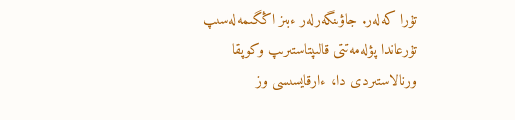تۇرا كەلەر. جاۋىنگەرلەر ءبىز اڭگىمەلەسىپ تۇرعاندا پۋلەمەتتى قالىپتاستىرىپ وكوپقا ورنالاستىردى دا، ءارقايسىسى وز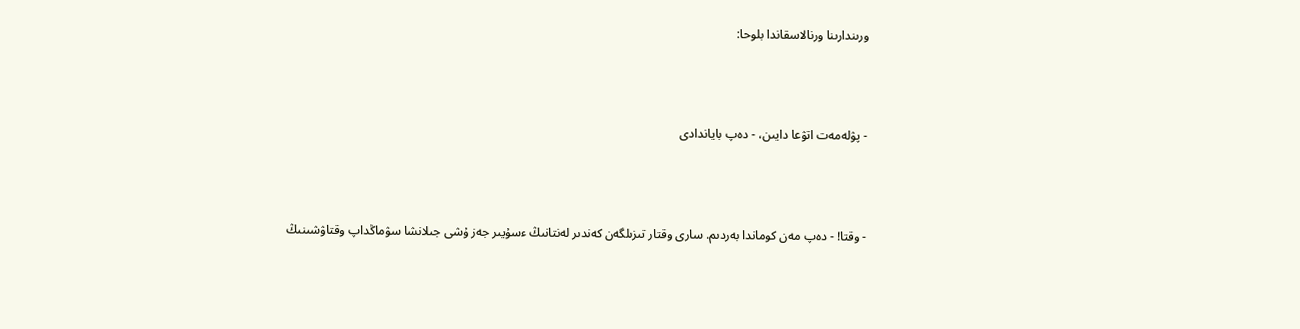ورىندارىنا ورنالاسقاندا بلوحا:



- پۋلەمەت اتۋعا دايىن، - دەپ باياندادى



- وقتا! - دەپ مەن كوماندا بەردىم. سارى وقتار تىزىلگەن كەندىر لەنتانىڭ ءسۇيىر جەز ۇشى جىلانشا سۋماڭداپ وقتاۋشىنىڭ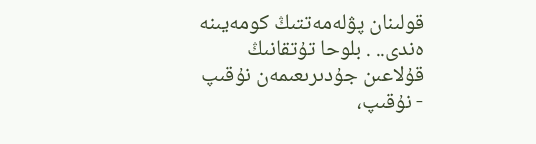قولىنان پۋلەمەتتىڭ كومەيىنە ەندى.. . بلوحا تۇتقانىڭ قۇلاعىن جۇدىرىعىمەن نۇقىپ - نۇقىپ،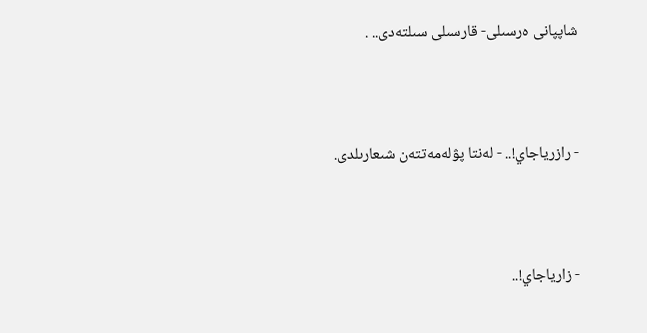شاپپانى ەرسىلى- قارسىلى سىلتەدى.. .



- رازرياجاي!.. - لەنتا پۋلەمەتتەن شىعارىلدى.



- زارياجاي!..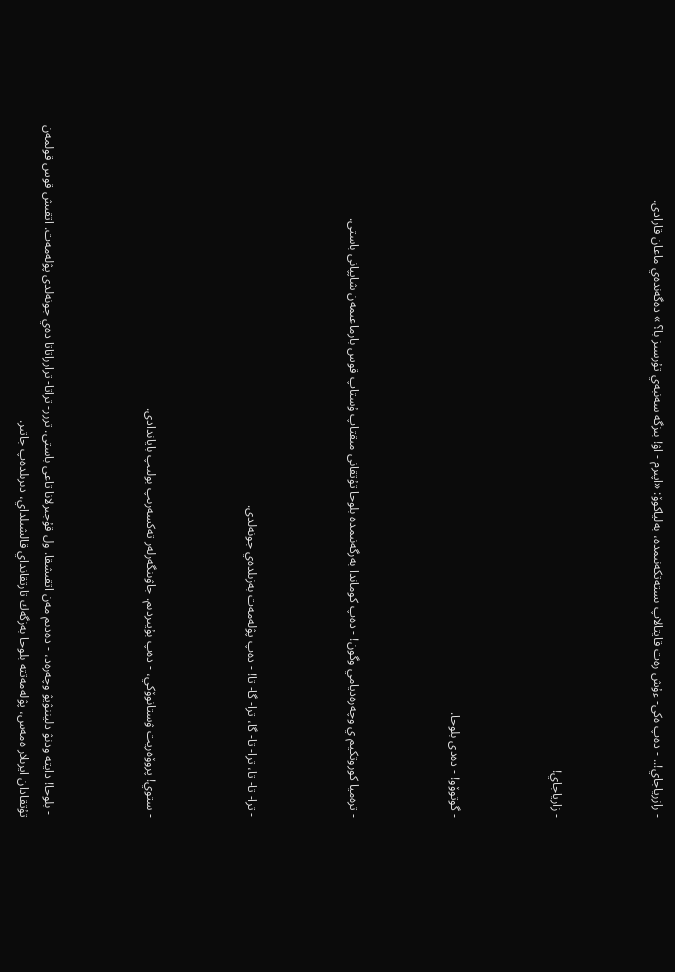- رازرياجاي!.. - دەپ ەكى- ءۇش رەت قايتالاپ ىستەتكەنىمدە، بەلياكوۆ: «اپىرم - اۋ! بىزگە سەنبەي تۇرسىز با؟ » دەگەندەي ماعان قارادى.



- زارياجاي!



- گوتوۆو! - دەدى بلوحا.



- ترەميا كوروتكيم ي وچەرەديامي وگون! - دەپ كوماندا بەرگەنىمدە بلوحا تۇتقانى مىقتاپ ۇستاپ قوس بارماعىمەن شاپپانى باستى.



- ترا- تا- تا، ترا- تا- گا، ترا- گا- تا! - دەپ پۋلەمەت بەزىلدەي جونەلدى.



- ستوي! پروۆەريت ۋستانوۆكي، - دەپ بۇيىردىم. جاۋىنگەرلەر تەكسەرىپ بولىپ باياندادى.



 - بلوحا! دايتە ودنۋ دليننۋيۋ وچەرەد، - دەدىم مەن اتقىشقا. ول قۇجىرلانا تاعى باستى. تررر- تراتا- ترارراتاتا دەي جونەلدى پۋلەمەت. اتقىش قوس قولمەن تۇتقادان ايرىلار ەمەس، پۋلەمەتتە بلوحا بەزگەك تارتقانداي قالشىلداي، دىرىلدەپ جاتىر.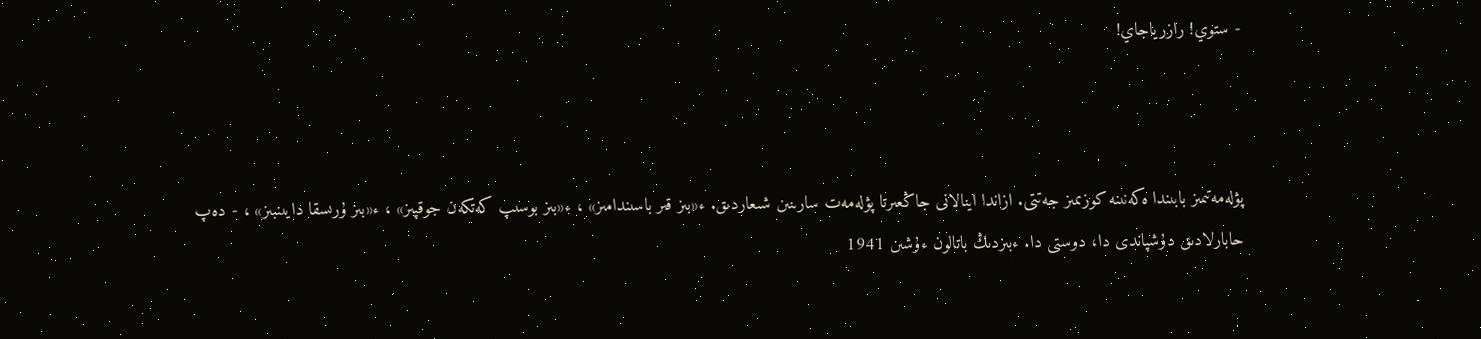- ستوي! رازرياجاي!



پۋلەمەتىمىز بابىندا ەكەنىنە كوزىمىز جەتتى. ازاندا اينالانى جاڭعىرتا پۋلەمەت سارىنىن شىعاردىق. ء«بىز قىر باسىندامىز» ، ء«بىز بوسىپ كەتكەن جوقپىز» ، ء«بىز ۇرىسقا دايىنبىز» ، - دەپ حابارلادىق دۇشپاندى دا، دوستى دا. ءبىزدىڭ باتالون ءۇشىن 1941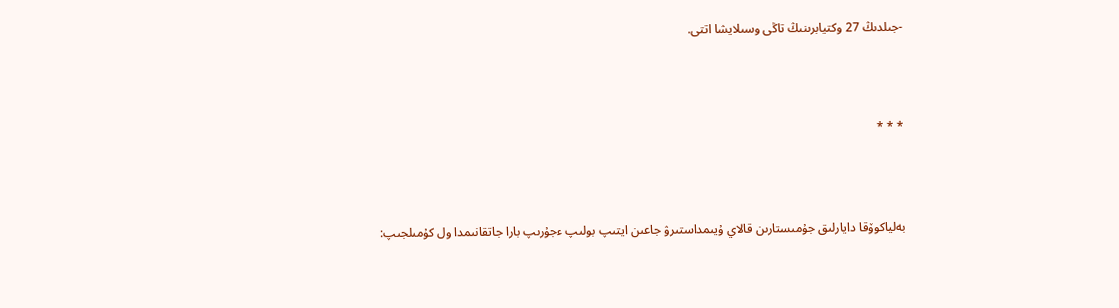-جىلدىڭ 27 وكتيابرىنىڭ تاڭى وسىلايشا اتتى.



* * *



بەلياكوۆقا دايارلىق جۇمىستارىن قالاي ۇيىمداستىرۋ جاعىن ايتىپ بولىپ ءجۇرىپ بارا جاتقانىمدا ول كۇمىلجىپ: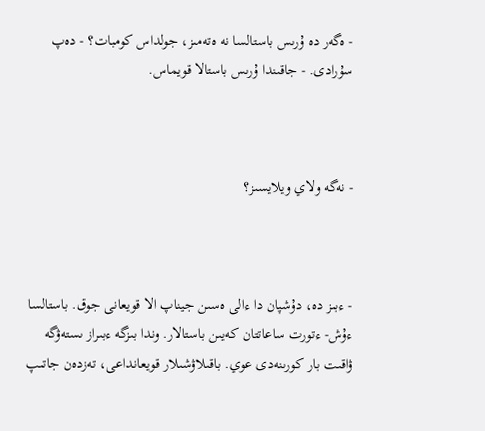- ەگەر دە ۇرىس باستالسا نە ەتەمىز، جولداس كومبات؟ - دەپ سۇرادى. - جاقىندا ۇرىس باستالا قويماس.



- نەگە ولاي ويلايسىز؟



- ءبىز دە، دۇشپان دا ءالى ەسىن جيناپ الا قويعانى جوق. باستالسا ءۇش- ءتورت ساعاتتان كەيىن باستالار. وندا بىزگە ءبىراز ىستەۋگە ۋاقىت بار كورىنەدى عوي. باقىلاۋشىلار قويعانداعى، تەزدەن جاتىپ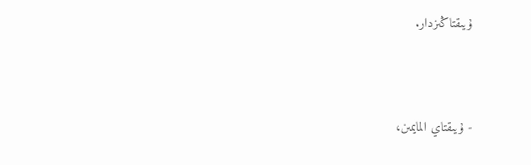ۇيىقتاڭىزدار.



- ۇيىقتاي المايمىن،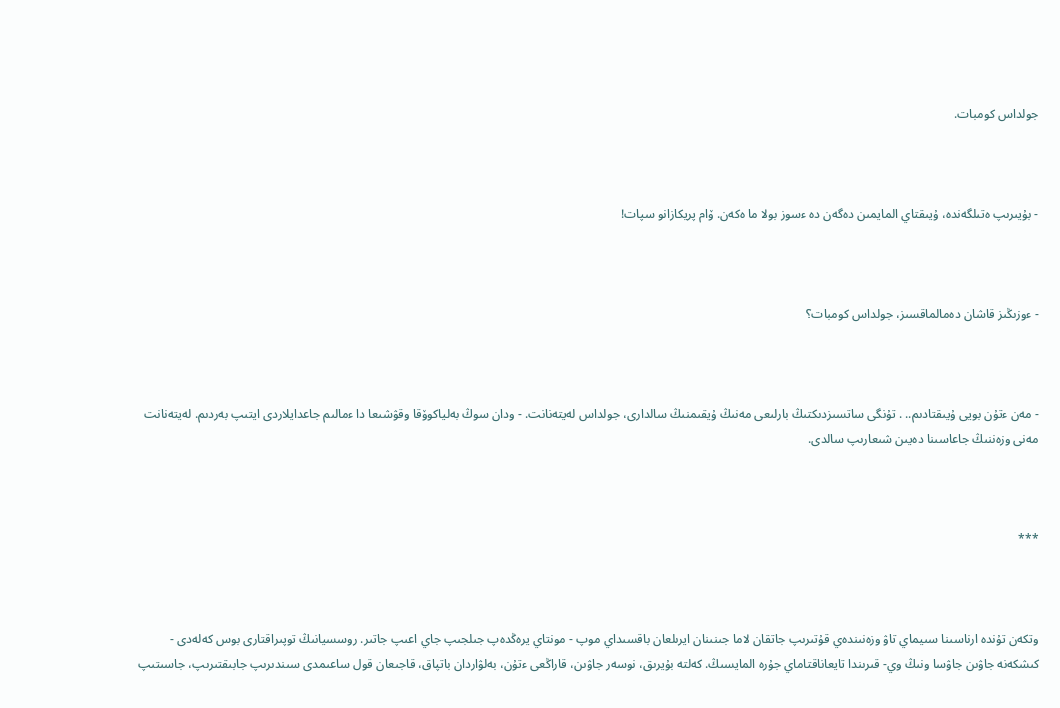جولداس كومبات.



- بۇيىرىپ ەتىلگەندە، ۇيىقتاي المايمىن دەگەن دە ءسوز بولا ما ەكەن. ۆام پريكازانو سپات!



- ءوزىڭىز قاشان دەمالماقسىز، جولداس كومبات؟



- مەن ءتۇن بويى ۇيىقتادىم.. . تۇنگى ساتسىزدىكتىڭ بارلىعى مەنىڭ ۇيقىمنىڭ سالدارى، جولداس لەيتەنانت. - ودان سوڭ بەلياكوۆقا وقۋشىعا دا ءمالىم جاعدايلاردى ايتىپ بەردىم. لەيتەنانت مەنى وزەننىڭ جاعاسىنا دەيىن شىعارىپ سالدى.



***



وتكەن تۇندە ارناسىنا سىيماي تاۋ وزەنىندەي قۇتىرىپ جاتقان لاما جىنىنان ايرىلعان باقسىداي موپ - مونتاي يرەڭدەپ جىلجىپ جاي اعىپ جاتىر. روسسيانىڭ توپىراقتارى بوس كەلەدى - كىشكەنە جاۋىن جاۋسا ونىڭ وي- قىرىندا تايعاناقتاماي جۇرە المايسىڭ. كەلتە بۇيرىق، نوسەر جاۋىن، قاراڭعى ءتۇن، بەلۋاردان باتپاق، قاجىعان قول ساعىمدى سىندىرىپ جابىقتىرىپ، جاسىتىپ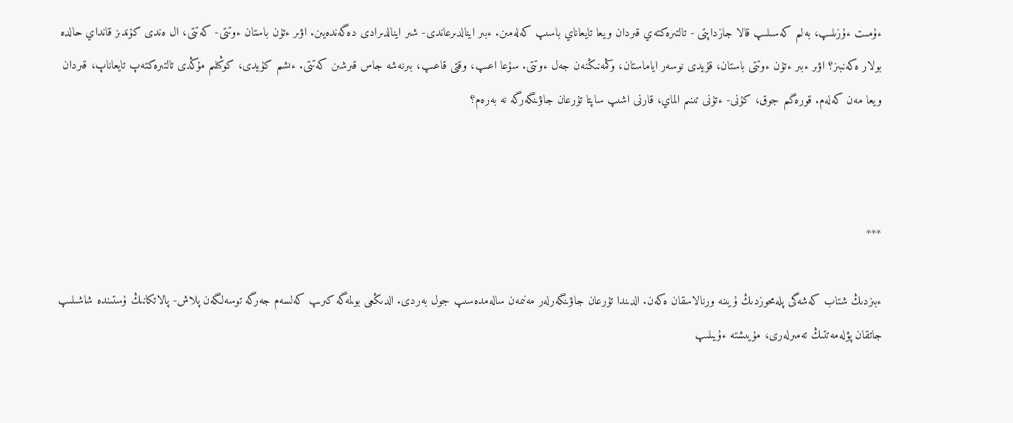ءۇمىت ءۇزىلىپ، بەلىم كەسىلىپ قالا جازداپتى - تالتىرەكتەي قىردان ويعا تايعاناي باسىپ كەلەمىن. ءبىر اينالدىرعاندى- شىر اينالدىرادى دەگەندەيىن. اۋىر ءتۇن باستان ءوتتى- كەتتى، ال ەندى كۇندىز قانداي حالدە بولار ەكەنبىز؟ اۋىر ءبىر ءتۇن ءوتتى باستان، قۇيدى نوسەر اياماستان، وڭمەنىڭنەن جەل ءوتتى. سۇعا اعىپ، وقتى قاعىپ، بىرنەشە جاس قىرشىن كەتتى. ءىشىم كۇيدى، كوڭىلىم مۇڭدى تالتىرەكتەپ تايعاناپ، قىردان ويعا مەن كەلەم. قورەگىم جوق، كۇنى- ءتۇنى تىنىم الماي، قارنى اشىپ ساپتا تۇرعان جاۋىنگەرگە نە بەرەم؟



***

ءبىزدىڭ شتاب كەشەگى پلەمحوزدىڭ ۇيىنە ورنالاسقان ەكەن. الدىندا تۇرعان جاۋىنگەرلەر مەنىمەن سالەمدەسىپ جول بەردى. الدىڭعى بولمەگە كىرىپ كەلسەم جەرگە توسەلگەن پلاش- پالاتكانىڭ ۇستىندە شاشىلىپ جاتقان پۋلەمەتتىڭ تەمىرلەرى، مۇيىشتە ءۇيىلىپ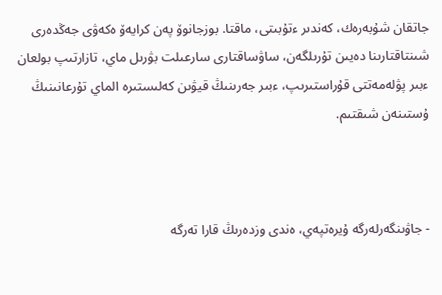جاتقان شۇبەرەك، كەندىر ءتۇبىتى، ماقتا. بوزجانوۆ پەن كرايەۆ ەكەۋى جەڭدەرى شىنتاقتارىنا دەيىن تۇرىلگەن، ساۋساقتارى سارعىلت بۋرىل ماي، تازارتىپ بولعان ءبىر پۋلەمەتتى قۇراستىرىپ، ءبىر جەرىنىڭ قيۋىن كەلىستىرە الماي تۇرعانىنىڭ ۇستىنەن شىقتىم.



- جاۋىنگەرلەرگە ۇيرەتپەي، ەندى وزدەرىڭ قارا تەرگە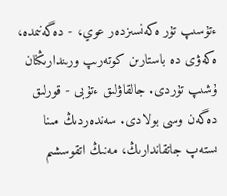ءتۇسىپ تۇر ەكەنسىزدەر عوي، - دەگەنىمدە، ەكەۋى دە باستارىن كوتەرىپ ورىندارىڭنان ۇشىپ تۇردى. جالقاۋلىق ءتۇبى - قورلىق دەگەن وسى بولادى. سەندەردىڭ مىنا ىستەپ جاتقاندارىڭ، مەنىڭ اتقوسشىم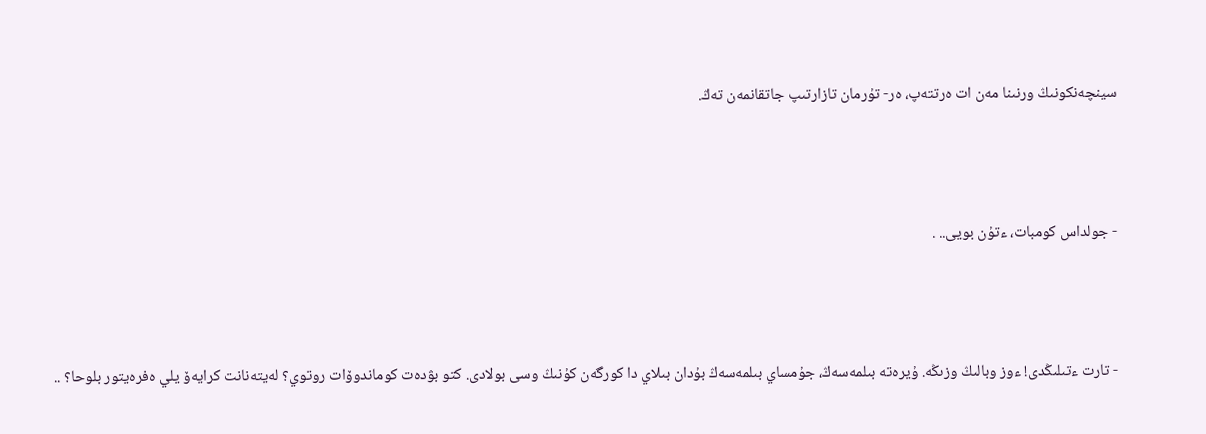سينچەنكونىڭ ورنىنا مەن ات ەرتتەپ، ەر- تۇرمان تازارتىپ جاتقانمەن تەڭ.



- جولداس كومبات، ءتۇن بويى.. .



- تارت ءتىلىڭدى! ءوز وبالىڭ وزىڭە. ۇيرەتە بىلمەسەڭ، جۇمساي بىلمەسەڭ بۇدان بىلاي دا كورگەن كۇنىڭ وسى بولادى. كتو بۋدەت كوماندوۆات روتوي؟ لەيتەنانت كرايەۆ يلي ەفرەيتور بلوحا؟ ..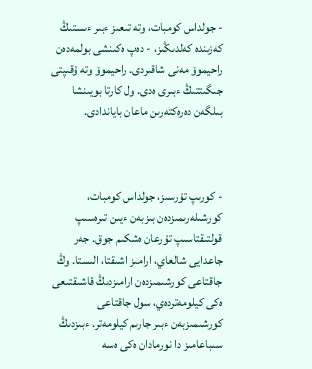- جولداس كومبات، وتە تىعىز ءبىر ءىستىڭ كەزىندە كەلدىڭىز، - دەپ ەكىنشى بولمەدەن راحيموۆ مەنى شاقىردى. راحيموۆ وتە ۇقىپتى جىگىتتىڭ ءبىرى ەدى. ول كارتا بويىنشا بىلگەن دەرەكتەرىن ماعان باياندادى.



- كورىپ تۇرسىز، جولداس كومبات، كورشىلەرىمىزدەن بىزبەن ءيىن تىرەسىپ قولتىقتاسىپ تۇرعان ەشكىم جوق. جەر جاعدايى شالعاي، ارامىز اشىقتا، الىستا. وڭ جاقتاعى كورشىمىزدەن ارامىزدىڭ قاشىقتىعى ەكى كيلومەتردەي، سول جاقتاعى كورشىمىزبەن ءبىر جارىم كيلومەتر. ءبىزدىڭ سىباعامىز دا نورمادان ەكى ەسە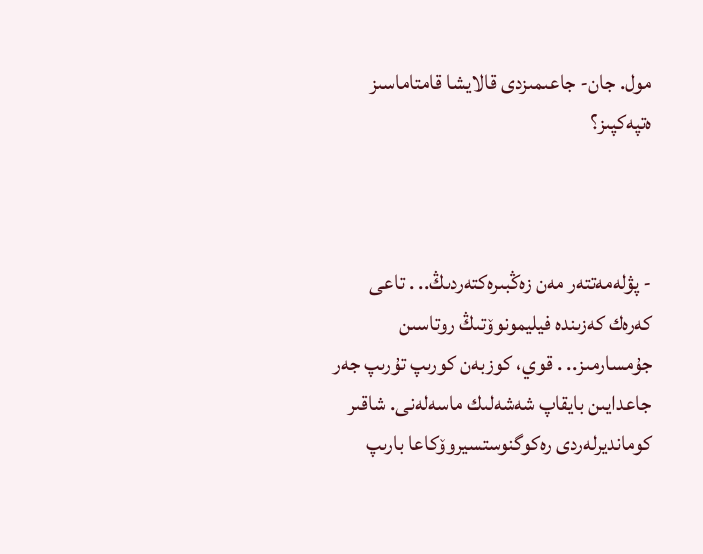مول. جان- جاعىمىزدى قالايشا قامتاماسىز ەتپەكپىز؟



- پۋلەمەتتەر مەن زەڭبىرەكتەردىڭ.. . تاعى كەرەك كەزىندە فيليمونوۆتىڭ روتاسىن جۇمسارمىز.. . قوي، كوزبەن كورىپ تۇرىپ جەر جاعدايىن بايقاپ شەشەلىك ماسەلەنى. شاقىر كومانديرلەردى رەكوگنوستسيروۆكاعا بارىپ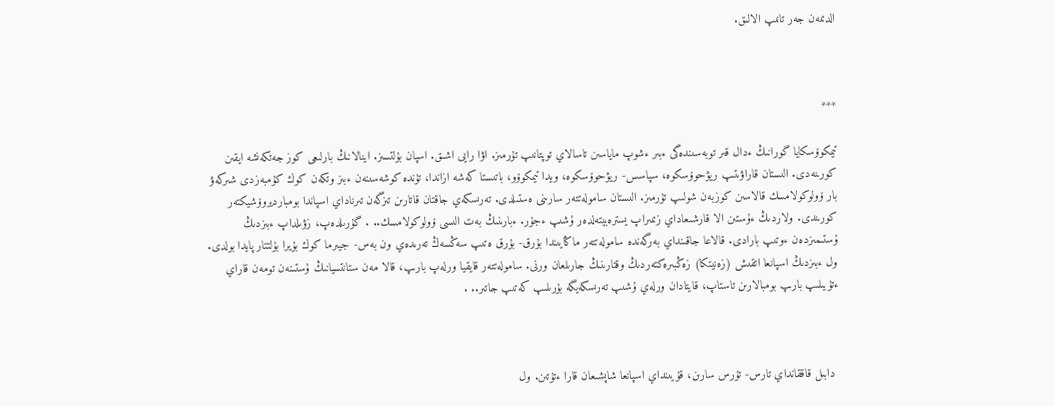الدىمەن جەر تانىپ الالىق.



***

تيمكوۆسكايا گورانىڭ ءدال قىر توبەسىندەگى ءبىر ءشوپ ماياسىن تاسالاي توپتانىپ تۇرمىز. اۋا رايى اشىق. اسپان بۇلتسىز. اينالانىڭ بارلىعى كوز جەتكەنشە ايقىن كورىنەدى. الىستان قاراۋىتىپ ريۋحوۆسكوە، سپاسس- ريۋحوۆسكوە، ويدا تيمكوۆو، باتىستا كەشە ازاندا، تۇندە كوشەسىنەن ءبىز وتكەن كوك كۇمبەزدى شىركەۋ بار ۆولوكولامسك قالاسىن كوزبەن شولىپ تۇرمىز. الىستان سامولەتتەر سارىنى ەستىلدى. تەرىسكەي جاقتان قاتارىن تىزگەن تىرناداي اسپاندا بومبارديروۆشيكتەر كورىندى. ولاردىڭ ءۇستىن الا قارشىعاداي زىمىراپ يسترەبيتەلدەر ۇشىپ ءجۇر. ءبارىنىڭ بەت الىسى ۆولوكولامسك.. . گۇرىلدەپ، زۋىلداپ ءبىزدىڭ ۇستىمىزدەن ءوتىپ بارادى. قالاعا جاقىنداي بەرگەندە سامولەتتەر ماڭايىندا بۇرق- بۇرق ەتىپ سەڭسەڭ تەرىدەي ون بەس- جيىرما كوك بۇيرا بۇلتتار پايدا بولدى. ول ءبىزدىڭ اسپانعا اتقىش (زەنيتكا) زەڭبىرەكتەردىڭ وقتارىنىڭ جارىلعان ورنى. سامولەتتەر قايقيا ورلەپ بارىپ، قالا مەن ستانتسيانىڭ ۇستىنەن تومەن قاراي ءتۇيىلىپ بارىپ بومبالارىن تاستاپ، قايتادان ورلەي ۇشىپ تەرىسكەيگە بۇرىلىپ كەتىپ جاتىر.. .



 دابىل قاققانداي تارس- تۇرس سارىن، قۇيىنداي اسپانعا شاپشىعان قارا ءتۇتىن. ول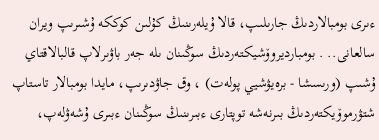ءىرى بومبالاردىڭ جارىلىپ، قالا ۇيلەرىنىڭ كۇلىن كوككە ۇشىرىپ ويران سالعانى.. . بومبارديروۆشيكتەردىڭ سوڭىنان ىلە جەر باۋىرلاپ قالبالاقتاي ۇشىپ (ورىسشا - برەيۋشيي پولەت) ، وق جاۋدىرىپ، مايدا بومبالار تاستاپ شتۋرموۆيكتەردىڭ بىرنەشە توپتارى ءبىرىنىڭ سوڭىنان ءبىرى ۇشەۋلەپ،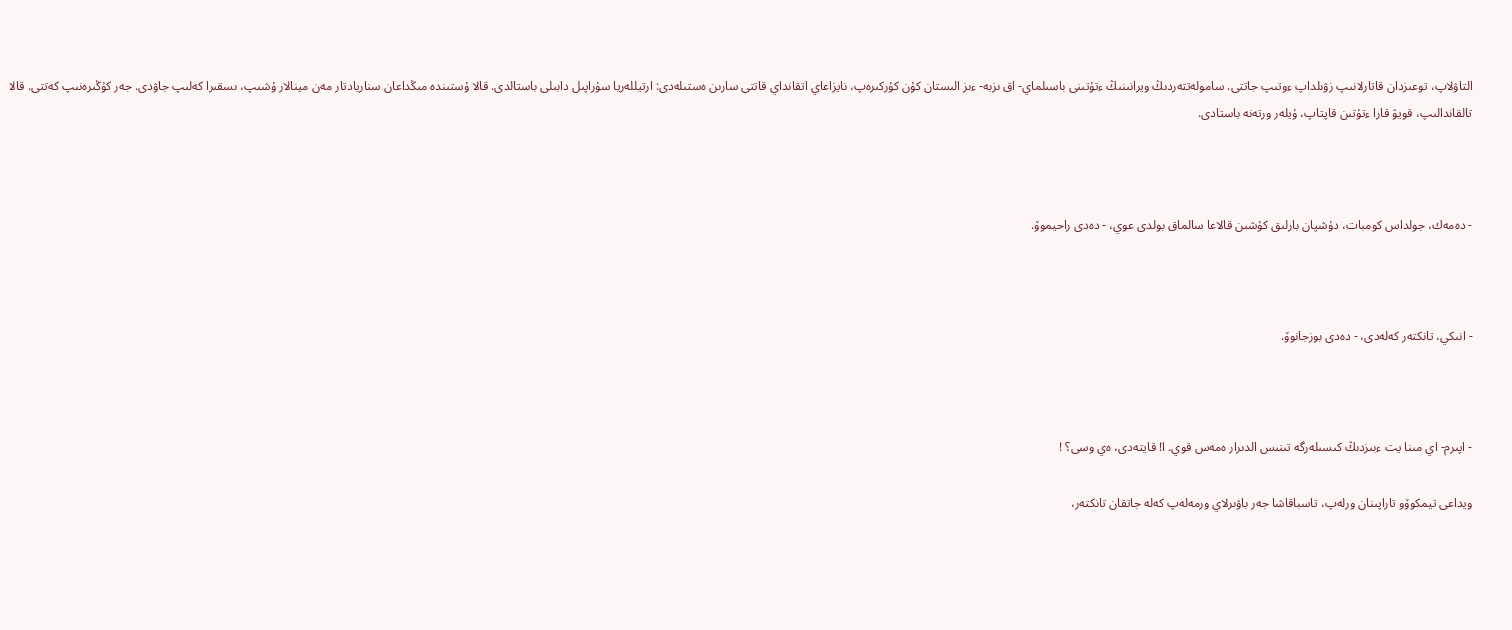التاۋلاپ، توعىزدان قاتارلانىپ زۋىلداپ ءوتىپ جاتتى. سامولەتتەردىڭ ويرانىنىڭ ءتۇتىنى باسىلماي- اق ىزبە- ءىز الىستان كۇن كۇركىرەپ، نايزاعاي اتقانداي قاتتى سارىن ەستىلەدى: ارتيللەريا سۇراپىل دابىلى باستالدى. قالا ۇستىندە مىڭداعان سناريادتار مەن مينالار ۇشىپ، ىسقىرا كەلىپ جاۋدى. جەر كۇڭىرەنىپ كەتتى. قالا تالقاندالىپ، قويۋ قارا ءتۇتىن قاپتاپ، ۇيلەر ورتەنە باستادى.



- دەمەك، جولداس كومبات، دۇشپان بارلىق كۇشىن قالاعا سالماق بولدى عوي، - دەدى راحيموۆ.



- انىكي، تانكتەر كەلەدى، - دەدى بوزجانوۆ.



- اپىرم- اي مىنا يت ءبىزدىڭ كىسىلەرگە تىنىس الدىرار ەمەس قوي. ا! قايتەدى، ەي وسى؟ !

ويداعى تيمكوۆو تاراپىنان ورلەپ، تاسباقاشا جەر باۋىرلاي ورمەلەپ كەلە جاتقان تانكتەر،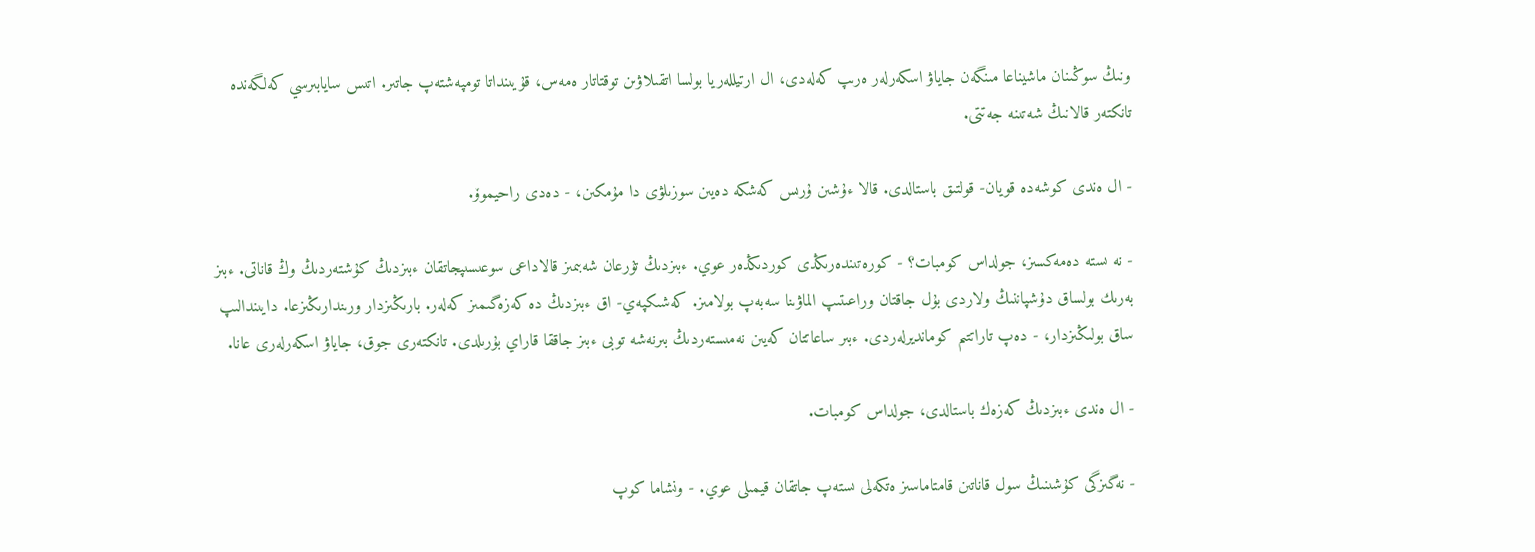ونىڭ سوڭىنان ماشيناعا مىنگەن جاياۋ اسكەرلەر ەرىپ كەلەدى، ال ارتيللەريا بولسا اتقىلاۋىن توقتاتار ەمەس، قۇيىنداتا تومپەشتەپ جاتىر. اتىس سايابىرسي كەلگەندە تانكتەر قالانىڭ شەتىنە جەتتى.

- ال ەندى كوشەدە قويان- قولتىق باستالدى. قالا ءۇشىن ۇرىس كەشكە دەيىن سوزىلۋى دا مۇمكىن، - دەدى راحيموۆ.

- نە ىستە دەمەكسىز، جولداس كومبات؟ - كورەتىندەرىڭدى كوردىڭدەر عوي. ءبىزدىڭ تۇرعان شەبىمىز قالاداعى سوعىسىپجاتقان ءبىزدىڭ كۇشتەردىڭ وڭ قاناتى. ءبىز بەرىك بولساق دۇشپاننىڭ ولاردى بۇل جاقتان وراعىتىپ الماۋىنا سەبەپ بولامىز. كەشىكپەي- اق ءبىزدىڭ دە كەزەگىمىز كەلەر. بارىڭىزدار ورىندارىڭىزعا. دايىندالىپ ساق بولىڭىزدار، - دەپ تاراتتىم كومانديرلەردى. ءبىر ساعاتتان كەيىن نەمىستەردىڭ بىرنەشە توبى ءبىز جاققا قاراي بۇرىلدى. تانكتەرى جوق، جاياۋ اسكەرلەرى عانا.

- ال ەندى ءبىزدىڭ كەزەك باستالدى، جولداس كومبات.

- نەگىزگى كۇشىنىڭ سول قاناتىن قامتاماسىز ەتكەلى ىستەپ جاتقان قيمىلى عوي. - ونشاما كوپ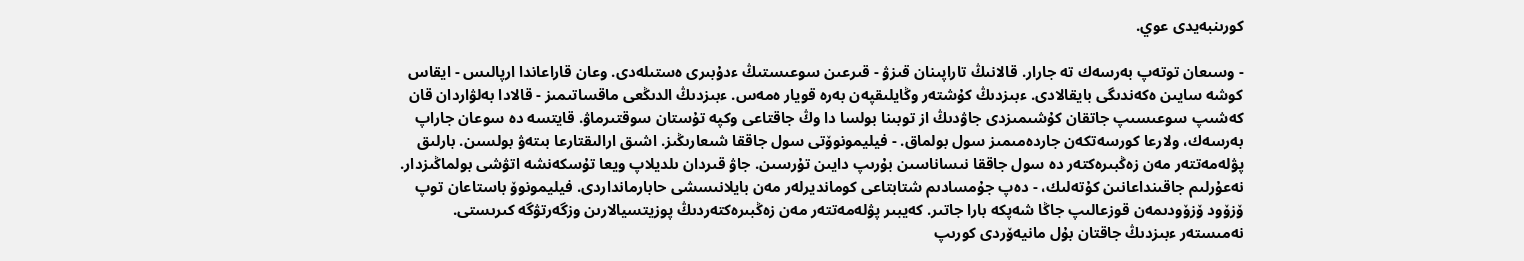كورىنبەيدى عوي.

- وسىعان توتەپ بەرسەك تە جارار. قالانىڭ تاراپىنان قىزۋ - قىرعىن سوعىستىڭ ءدۇبىرى ەستىلەدى. وعان قاراعاندا ارپالىس - ايقاس كوشە سايىن ەكەندىگى بايقالادى. ءبىزدىڭ كۇشتەر وڭايلىقپەن بەرە قويار ەمەس. ءبىزدىڭ الدىڭعى ماقساتىمىز - قالادا بەلۋاردان قان كەشىپ سوعىسىپ جاتقان كۇشىمىزدى جاۋدىڭ از توبىنا بولسا دا وڭ جاقتاعى وكپە تۇستان سوقتىرماۋ. قايتسە دە سوعان جاراپ بەرسەك، ولارعا كورسەتكەن جاردەمىمىز سول بولماق. - فيليمونوۆتى سول جاققا شىعارىڭىز. اشىق ارالىقتارعا بىتەۋ بولسىن. بارلىق پۋلەمەتتەر مەن زەڭبىرەكتەر دە سول جاققا نىساناسىن بۇرىپ دايىن تۇرسىن. جاۋ قىردان ىلديلاپ ويعا تۇسكەنشە اتۋشى بولماڭىزدار. نەعۇرلىم جاقىنداعانىن كۇتەلىك، - دەپ جۇمسادىم شتابتاعى كومانديرلەر مەن بايلانىسشى حابارمانداردى. فيليمونوۆ باستاعان توپ ۆزۆود ۆزۆودىمەن قوزعالىپ جاڭا شەپكە بارا جاتىر. كەيبىر پۋلەمەتتەر مەن زەڭبىرەكتەردىڭ پوزيتسيالارىن وزگەرتۋگە كىرىستى. نەمىستەر ءبىزدىڭ جاقتان بۇل مانيەۆردى كورىپ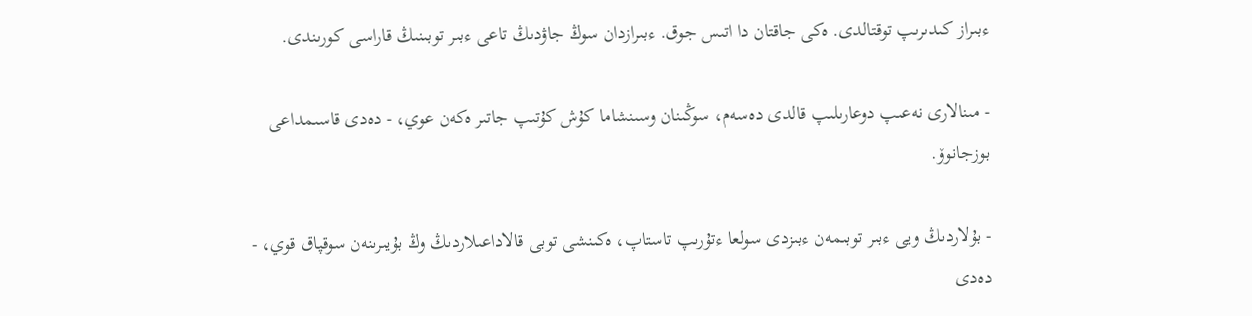ءبىراز كىدىرىپ توقتالدى. ەكى جاقتان دا اتىس جوق. ءبىرازدان سوڭ جاۋدىڭ تاعى ءبىر توبىنىڭ قاراسى كورىندى.

- مىنالارى نەعىپ دوعارىلىپ قالدى دەسەم، سوڭىنان وسىنشاما كۇش كۇتىپ جاتىر ەكەن عوي، - دەدى قاسىمداعى بوزجانوۆ.

- بۇلاردىڭ ويى ءبىر توبىمەن ءبىزدى سولعا ءتۇرىپ تاستاپ، ەكىنشى توبى قالاداعىلاردىڭ وڭ بۇيىرىنەن سوقپاق قوي، - دەدى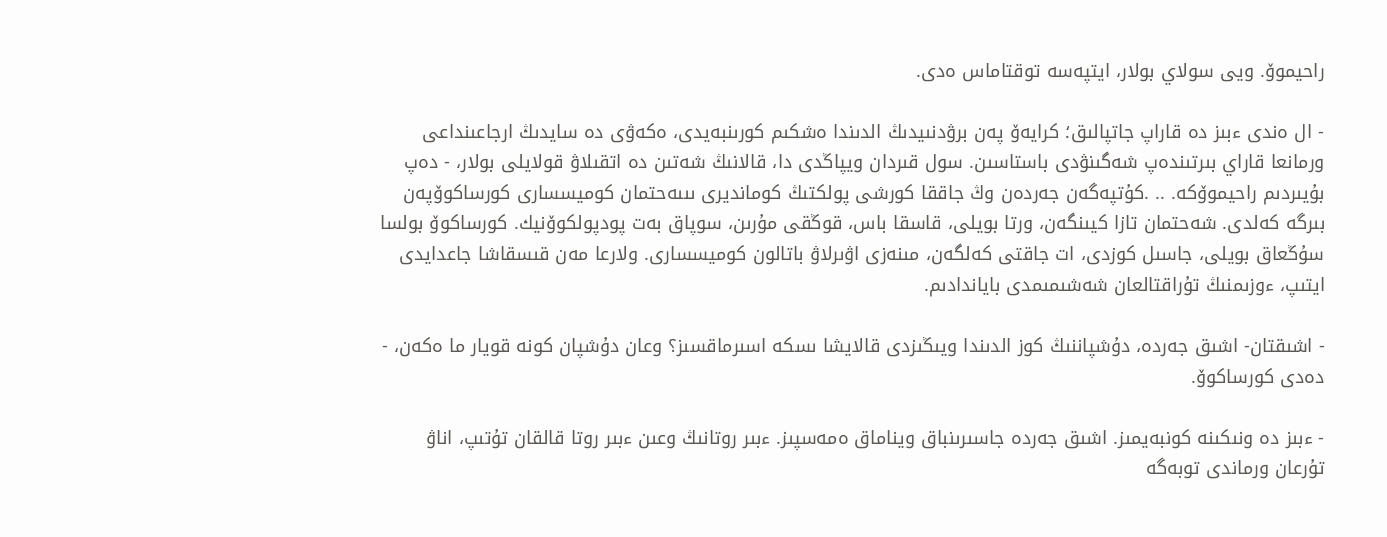راحيموۆ. ويى سولاي بولار، ايتپەسە توقتاماس ەدى.

- ال ەندى ءبىز دە قاراپ جاتپالىق؛ كرايەۆ پەن برۋدنىيدىڭ الدىندا ەشكىم كورىنبەيدى، ەكەۋى دە سايدىڭ ارجاعىنداعى ورمانعا قاراي بىرتىندەپ شەگىنۋدى باستاسىن. سول قىردان ويپاڭدى دا، قالانىڭ شەتىن دە اتقىلاۋ قولايلى بولار، - دەپ بۇيىردىم راحيموۆكە. .. .كۇتپەگەن جەردەن وڭ جاققا كورشى پولكتىڭ كومانديرى ىىىەحتمان كوميسسارى كورساكوۆپەن بىرگە كەلدى. شەحتمان تازا كيىنگەن، ورتا بويلى، قاسقا باس، قوڭقى مۇرىن، سوپاق بەت پودپولكوۆنيك. كورساكوۆ بولسا سۇڭعاق بويلى، جاسىل كوزدى، ات جاقتى كەلگەن، مىنەزى اۋىرلاۋ باتالون كوميسسارى. ولارعا مەن قىسقاشا جاعدايدى ايتىپ، ءوزىمنىڭ تۇراقتالعان شەشىمىمدى باياندادىم.

- اشىقتان- اشىق جەردە، دۇشپاننىڭ كوز الدىندا ويىڭىزدى قالايشا ىسكە اسىرماقسىز؟ وعان دۇشپان كونە قويار ما ەكەن، - دەدى كورساكوۆ.

- ءبىز دە ونىكىنە كونبەيمىز. اشىق جەردە جاسىرىنباق ويناماق ەمەسپىز. ءبىر روتانىڭ وعىن ءبىر روتا قالقان تۇتىپ، اناۋ تۇرعان ورماندى توبەگە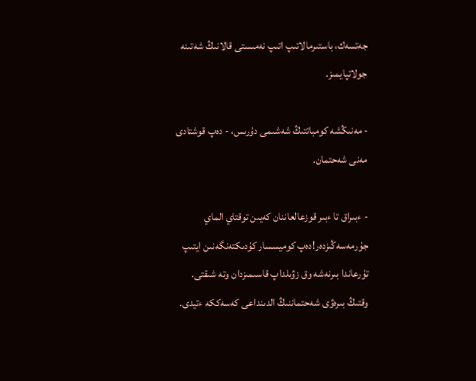جەتسەك، باستىرمالاتىپ اتىپ نەمىستى قالانىڭ شەتىنە جولاتپايمىز.

- مەنىڭشە كومباتتىڭ شەشىمى دۇرىس، - دەپ قوشتادى مەنى شەحتمان.

- ءبىراق تا ءبىر قوزعالعاننان كەيىن توقتاي الماي جۇرمەسەڭىزدەر!دەپ كوميسسار كۇدىكتەنگەنىن ايتىپ تۇرعاندا بىرنەشە وق زۋىلداپ قاسىمىزدان وتە شىقتى. وقتىڭ بىرەۋى شەحتماننىڭ الدىنداعى كەسەككە ءتيدى.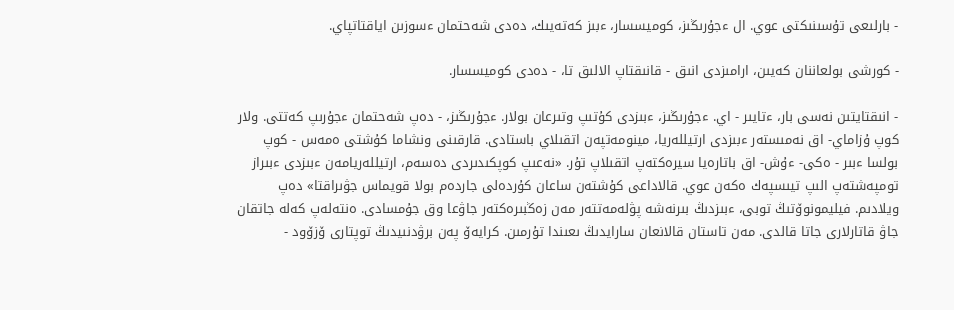- بارلىعى تۇسىنىكتى عوي. ال ءجۇرىڭىز، كوميسسار، ءبىز كەتەيىك، دەدى شەحتمان ءسوزىن اياقتاتپاي.

- كورشى بولعاننان كەيىن، ارامىزدى انىق - قانىقتاپ الالىق تا، - دەدى كوميسسار.

- انىقتايتىن نەسى بار، ءتايىر - اي. ءجۇرىڭىز، ءبىزدى كۇتىپ وتىرعان بولار. ءجۇرىڭىز، - دەپ شەحتمان ءجۇرىپ كەتتى. ولار كوپ ۇزاماي- اق نەمىستەر ءبىزدى ارتيللەريا، مينومەتپەن اتقىلاي باستادى. قارقىنى ونشاما كۇشتى ەمەس - كوپ بولسا ءبىر - ەكى- ءۇش- اق باتارەيا سيرەكتەپ اتقىلاپ تۇر. «نەعىپ كوپكىدىردى دەسەم، ارتيللەريامەن ءبىزدى ءبىراز تومپەشتەپ الىپ تيىسپەك ەكەن عوي. قالاداعى كۇشتەن ساعان كۇردەلى جاردەم بولا قويماس جۋىراقتا» دەپ ويلادىم. فيليمونوۆتىڭ توبى، ءبىزدىڭ بىرنەشە پۋلەمەتتەر مەن زەڭبىرەكتەر جاۋعا وق جۇمسادى. ەنتەلەپ كەلە جاتقان جاۋ قاتارلارى جاتا قالدى. مەن تاستان قالانعان سارايدىڭ ىعىندا تۇرمىن. كرايەۆ پەن برۋدنىيدىڭ توپتارى ۆزۆود -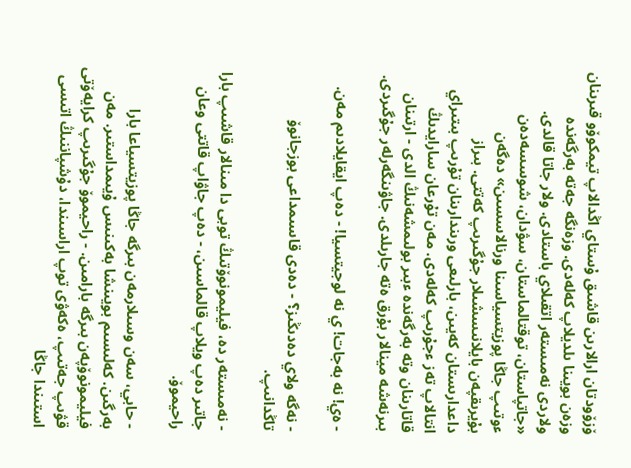ۆزۆودتان ارالارىن قاشىق ۇستاي اڭدالاپ تيمكوۆو قىرىنان وزەن بويىنا ىلديلاپ كەلەدى. وزەنگە جەتە بەرگەندە ولاردى نەمىستەر اتقىلاي باستادى. ولار جاتا قالدى. «جاتپاستان، توقتالماستان، سۋدان، شوسسەدەن ءوتىپ جاڭا پوزيتسياسىنا ورنالاسسىن» دەگەن بۇيرىقپەن بايلانىسشىلار جۇگىرىپ كەتتى. بىراز داعدارىستان كەيىن، بارلىعى ورىندارىنان تۇرىپ بىتىراي انتالاپ تەز ءجۇرىپ كەلەدى. مەن تۇرعان سارايدىڭ قاتارىنان وتە بەرگەندە ءبىر بولىمشەنىڭ الدى - ارتىنان بىرنەشە مينالار بۇرق ەتە جارىلدى. جاۋىنگەرلەر جۇگىردى.

- ەي! نە بەجات! ي نە لوجيتسيا! - دەپ ايقايلادىم مەن.

- نەگە ولاي دەدىڭىز؟ - دەدى قاسىمداعى بوزجانوۆ تاڭدانىپ.

- نەمىستەر دە، فيليمونوۆتىڭ توبى دا مىنالار قاشىپ بارا جاتىر دەپ ويلاپ قالماسىن، - دەپ جاۋاپ قاتتى وعان راحيموۆ.

- حابي، سەن وسىلارمەن بىرگە جاڭا پوزيتسياعا بارا بەرگىن. كەلىسىم بويىنشا بەكىنىس ۇيىمداستىر. مەن فيليمونوۆپەن بىرگە بارامىن. - راحيموۆ جۇگىرىپ كرايەۆتى قۋىپ جەتىپ، ەكەۋى توپ اراسىندا، دۇشپاننىڭ اتىسى استىندا جاڭا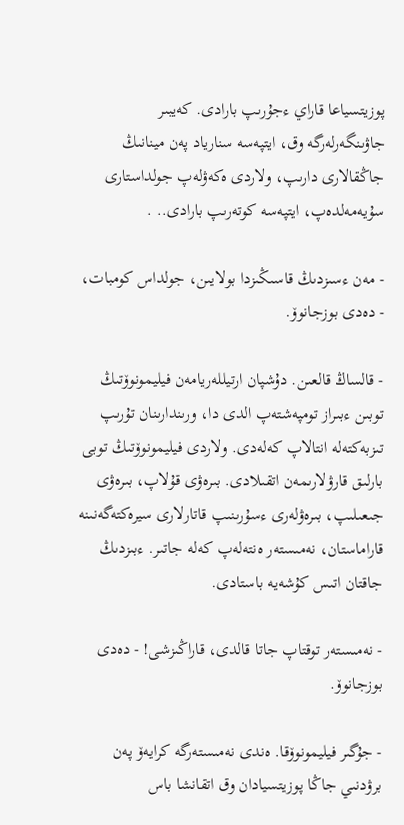پوزيتسياعا قاراي ءجۇرىپ بارادى. كەيبىر جاۋىنگەرلەرگە وق، ايتپەسە سنارياد پەن مينانىڭ جاڭقالارى دارىپ، ولاردى ەكەۋلەپ جولداستارى سۇيەمەلدەپ، ايتپەسە كوتەرىپ بارادى.. .

- مەن ءسىزدىڭ قاسىڭىزدا بولايىن، جولداس كومبات، - دەدى بوزجانوۆ.

- قالساڭ قالعىن. دۇشپان ارتيللەريامەن فيليمونوۆتىڭ توبىن ءبىراز تومپەشتەپ الدى دا، ورىندارىنان تۇرىپ تىزبەكتەلە انتالاپ كەلەدى. ولاردى فيليمونوۆتىڭ توبى بارلىق قارۋلارىمەن اتقىلادى. بىرەۋى قۇلاپ، بىرەۋى جىعىلىپ، بىرەۋلەرى ءسۇرىنىپ قاتارلارى سيرەكتەگەنىنە قاراماستان، نەمىستەر ەنتەلەپ كەلە جاتىر. ءبىزدىڭ جاقتان اتىس كۇشەيە باستادى.

- نەمىستەر توقتاپ جاتا قالدى، قاراڭىزشى! - دەدى بوزجانوۆ.

- جۇگىر فيليمونوۆقا. ەندى نەمىستەرگە كرايەۆ پەن برۋدنىي جاڭا پوزيتسيادان وق اتقانشا باس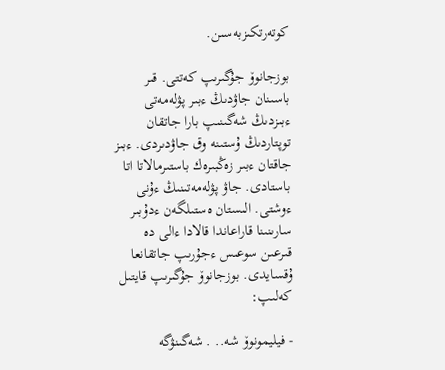كوتەرتكىزبەسىن.

بوزجانوۆ جۇگىرىپ كەتتى. قىر باسىنان جاۋدىڭ ءبىر پۋلەمەتى ءبىزدىڭ شەگىنىپ بارا جاتقان توپتاردىڭ ۇستىنە وق جاۋدىردى. ءبىز جاقتان ءبىر زەڭبىرەك باستىرمالاتا اتا باستادى. جاۋ پۋلەمەتىنىڭ ءۇنى ءوشتى. الىستان ەستىلگەن ءدۇبىر سارىنىنا قاراعاندا قالادا ءالى دە قىرعىن سوعىس ءجۇرىپ جاتقانعا ۇقسايدى. بوزجانوۆ جۇگىرىپ قايتىل كەلىپ:

- فيليمونوۆ شە.. . شەگىنۋگە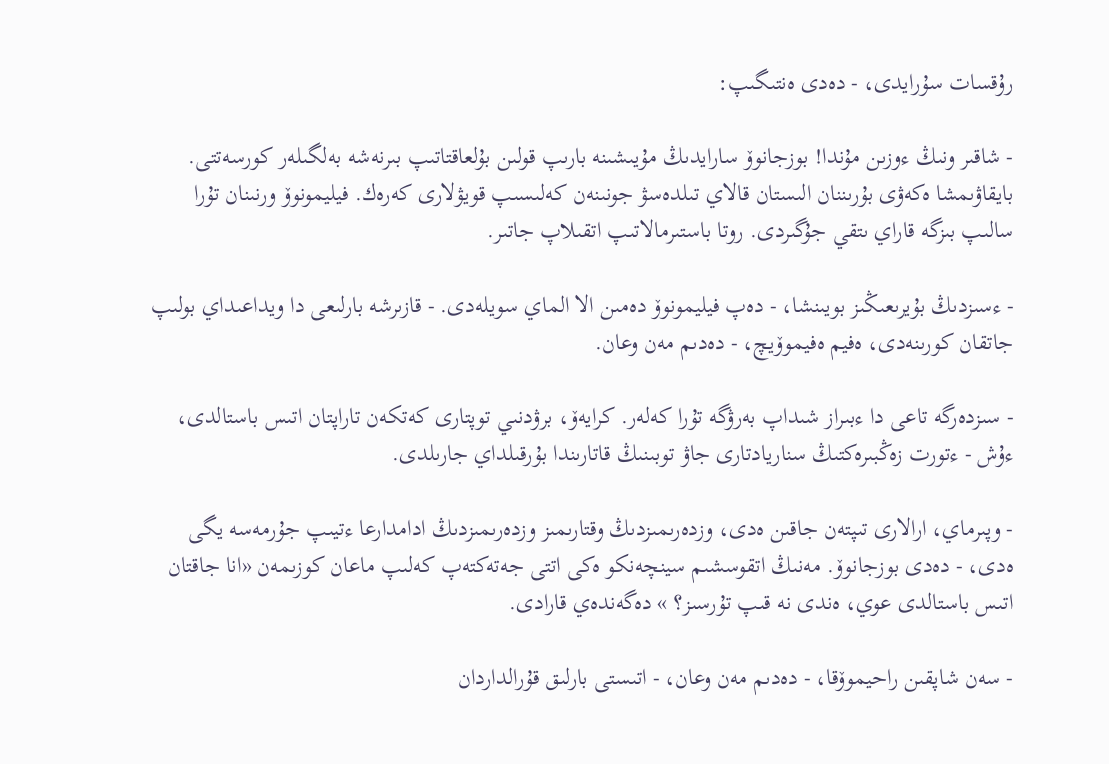رۇقسات سۇرايدى، - دەدى ەنتىگىپ:

- شاقىر ونىڭ ءوزىن مۇندا! بوزجانوۆ سارايدىڭ مۇيىشىنە بارىپ قولىن بۇلعاقتاتىپ بىرنەشە بەلگىلەر كورسەتتى. بايقاۋىمشا ەكەۋى بۇرىننان الىستان قالاي تىلدەسۋ جونىنەن كەلىسىپ قويۋلارى كەرەك. فيليمونوۆ ورنىنان تۇرا سالىپ بىزگە قاراي ىتقي جۇگىردى. روتا باستىرمالاتىپ اتقىلاپ جاتىر.

- ءسىزدىڭ بۇيرىعىڭىز بويىنشا، - دەپ فيليمونوۆ دەمىن الا الماي سويلەدى. - قازىرشە بارلىعى دا ويداعىداي بولىپ جاتقان كورىنەدى، ەفيم ەفيموۆيچ، - دەدىم مەن وعان.

- سىزدەرگە تاعى دا ءبىراز شىداپ بەرۋگە تۇرا كەلەر. كرايەۆ، برۋدنىي توپتارى كەتكەن تاراپتان اتىس باستالدى، ءۇش - ءتورت زەڭبىرەكتىڭ سناريادتارى جاۋ توبىنىڭ قاتارىندا بۇرقىلداي جارىلدى.

- وپىرماي، ارالارى تىپتەن جاقىن ەدى، وزدەرىمىزدىڭ وقتارىمىز وزدەرىمىزدىڭ ادامدارعا ءتيىپ جۇرمەسە يگى ەدى، - دەدى بوزجانوۆ. مەنىڭ اتقوسشىم سينچەنكو ەكى اتتى جەتەكتەپ كەلىپ ماعان كوزىمەن «انا جاقتان اتىس باستالدى عوي، ەندى نە قىپ تۇرسىز؟ » دەگەندەي قارادى.

- سەن شاپقىن راحيموۆقا، - دەدىم مەن وعان، - اتىستى بارلىق قۇرالداردان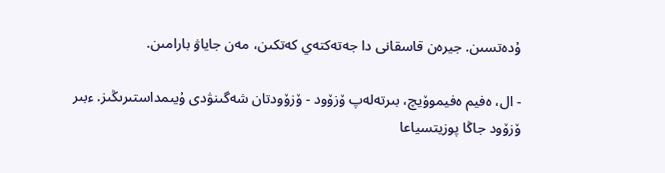ۇدەتسىن. جيرەن قاسقانى دا جەتەكتەي كەتكىن، مەن جاياۋ بارامىن.

- ال، ەفيم ەفيموۆيچ، بىرتەلەپ ۆزۆود - ۆزۆودتان شەگىنۋدى ۇيىمداستىرىڭىز. ءبىر ۆزۆود جاڭا پوزيتسياعا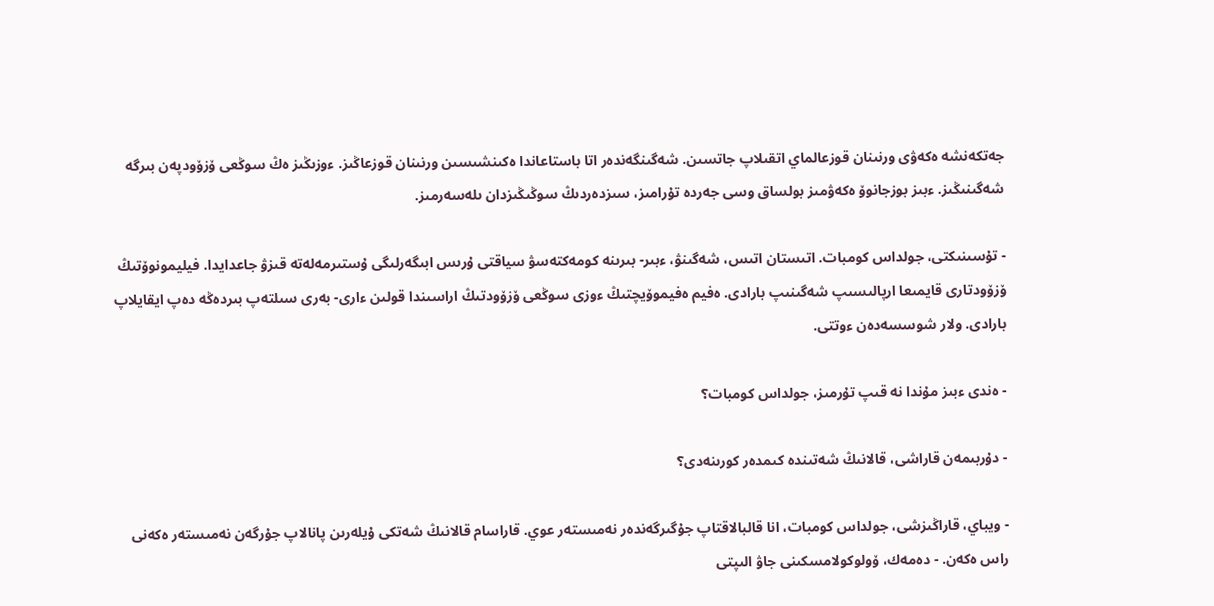جەتكەنشە ەكەۋى ورنىنان قوزعالماي اتقىلاپ جاتسىن. شەگىنگەندەر اتا باستاعاندا ەكىنشىسىن ورنىنان قوزعاڭىز. ءوزىڭىز ەڭ سوڭعى ۆزۆودپەن بىرگە شەگىنىڭىز. ءبىز بوزجانوۆ ەكەۋمىز بولساق وسى جەردە تۇرامىز، سىزدەردىڭ سوڭىڭىزدان ىلەسەرمىز.

- تۇسىنىكتى، جولداس كومبات. اتىستان اتىس، شەگىنۋ، ءبىر- بىرىنە كومەكتەسۋ سياقتى ۇرىس ابىگەرلىگى ۇستىرمەلەتە قىزۋ جاعدايدا. فيليمونوۆتىڭ ۆزۆودتارى قايمىعا ارپالىسىپ شەگىنىپ بارادى. ەفيم ەفيموۆيچتىڭ ءوزى سوڭعى ۆزۆودتىڭ اراسىندا قولىن ءارى- بەرى سىلتەپ بىردەڭە دەپ ايقايلاپ بارادى. ولار شوسسەدەن ءوتتى.

- ەندى ءبىز مۇندا نە قىپ تۇرمىز، جولداس كومبات؟

- دۇربىمەن قاراشى، قالانىڭ شەتىندە كىمدەر كورىنەدى؟

- ويباي، قاراڭىزشى، جولداس كومبات، انا قالبالاقتاپ جۇگىرگەندەر نەمىستەر عوي. قاراسام قالانىڭ شەتكى ۇيلەرىن پانالاپ جۇرگەن نەمىستەر ەكەنى راس ەكەن. - دەمەك، ۆولوكولامسكىنى جاۋ الىپتى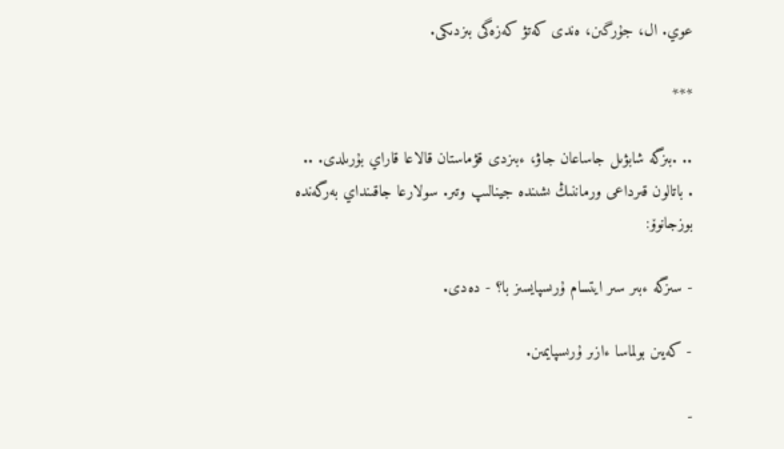عوي. ال، جۇرگىن، ەندى كەتۋ كەزەگى بىزدىكى.

***

.. .بىزگە شابۋىل جاساعان جاۋ، ءبىزدى قۋماستان قالاعا قاراي بۇرىلدى. .. . باتالون قىرداعى ورماننىڭ ىشىندە جينالىپ وتىر. سولارعا جاقىنداي بەرگەندە بوزجانوۆ:

- سىزگە ءبىر سىر ايتسام ۇرىسپايسىز با؟ - دەدى.

- كەيىن بولماسا ءازىر ۇرىسپايمىن.

-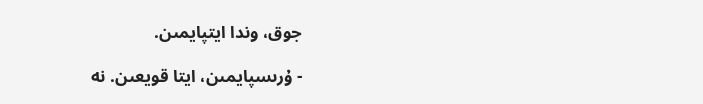جوق، وندا ايتپايمىن.

- ۇرىسپايمىن، ايتا قويعىن. نە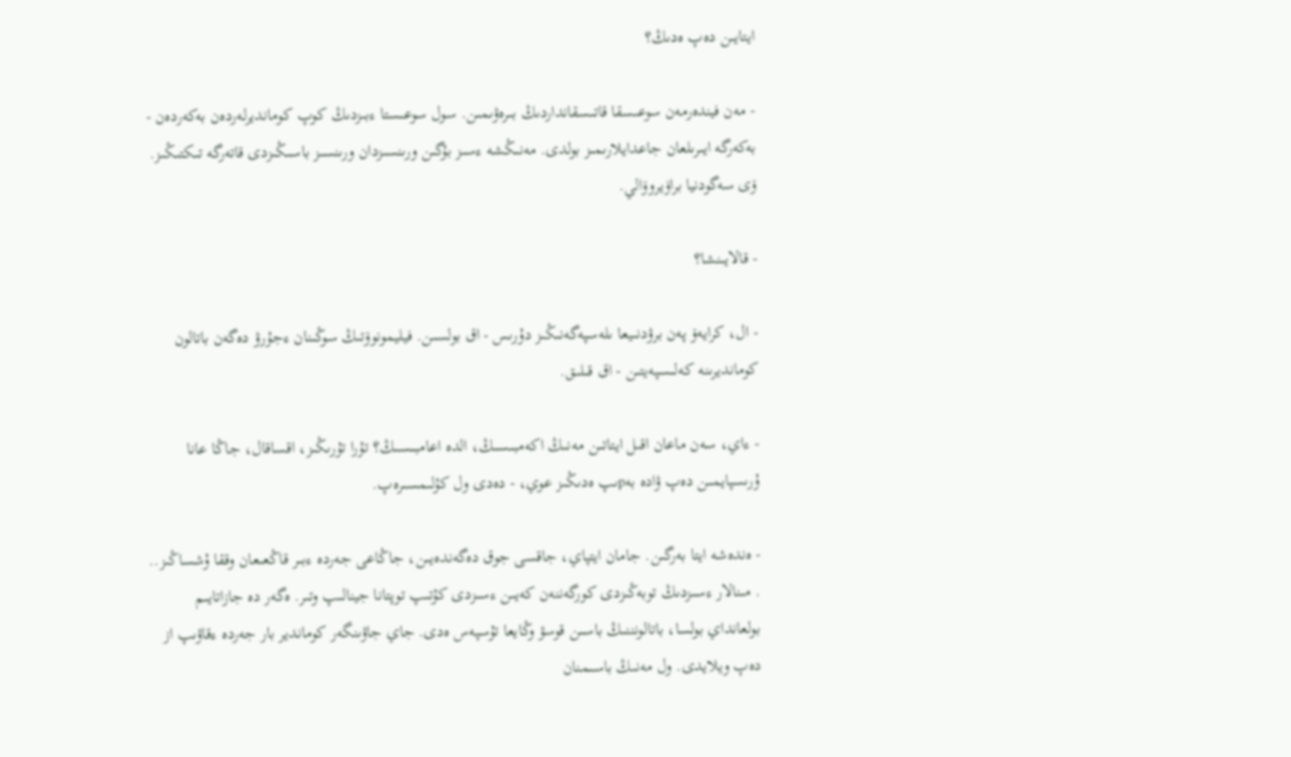ايتايىن دەپ ەدىڭ؟

- مەن فيندەرمەن سوعىسقا قاتىسقانداردىڭ بىرەۋىمىن. سول سوعىستا ءبىزدىڭ كوپ كومانديرلەردەن بەكەردەن - بەكەرگە ايىرىلعان جاعدايلارىمىز بولدى. مەنىڭشە ءسىز بۇگىن ورىنسىزدان ورىنسىز باسىڭىزدى قاتەرگە تىكتىڭىز. ۆى سەگودنيا براۆيروۆالي.

- قالايىنشا؟

- ال، كرايەۆ پەن برۋدنىيعا ىلەسپەگەنىڭىز دۇرىس - اق بولسىن. فيليمونوۆتىڭ سوڭىنان ءجۇرۋ دەگەن باتالون كومانديرىنە كەلىسپەيتىن - اق قىلىق.

- ءاي، سەن ماعان اقىل ايتاتىن مەنىڭ اكەمبىسىڭ، الدە اعامبىسىڭ؟ تۇرا تۇرىڭىز، اقساقال، جاڭا عانا ۇرىسپايمىن دەپ ۋادە بەpىپ ەدىڭىز عوي، - دەدى ول كۇلىمسىرەپ.

- ەندەشە ايتا بەرگىن. جامان ايتپاي، جاقسى جوق دەگەندەيىن، جاڭاعى جەردە ءبىر قاڭعىعان وققا ۇشساڭىز.. . مىنالار ءسىزدىڭ توبەڭىزدى كورگەننەن كەيىن ءسىزدى كۇتىپ توپتانا جينالىپ وتىر. ەگەر دە جازاتايىم بولعانداي بولسا، باتالونننىڭ باسىن قوسۋ وڭايعا تۇسپەس ەدى. جاي جاۋىنگەر كوماندير بار جەردە ءقاۋىپ از دەپ ويلايدى. ول مەنىڭ باسىمنان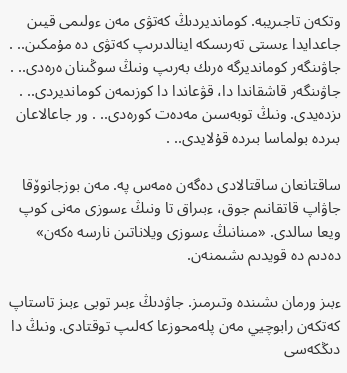وتكەن تاجىريبە. كومانديردىڭ كەتۋى مەن ءولىمى قيىن جاعدايدا ءىستى تەرىسكە اينالدىرىپ كەتۋى دە مۇمكىن.. . جاۋىنگەر كومانديرگە ەرىك بەرىپ ونىڭ سوڭىنان ەرەدى.. . جاۋىنگەر قاشقاندا دا، قۋعاندا دا كوزىمەن كومانديردى.. . ىزدەيدى. ونىڭ توبەسىن مەدەت كورەدى.. . ور جاعالاعان بىردە بولماسا بىردە قۇلايدى.. .

ساقتانعان ساقتالادى دەگەن ەمەس پە. مەن بوزجانوۆقا جاۋاپ قاتقانىم جوق، ءبىراق تا ونىڭ ءسوزى مەنى كوپ ويعا سالدى. «مىنانىڭ ءسوزى ويلاناتىن نارسە ەكەن» دەدىم دە قويدىم ىشىمنەن.

ءبىز ورمان ىشىندە وتىرمىز. جاۋدىڭ ءبىر توبى ءبىز تاستاپ كەتكەن رابوچيي مەن پلەمحوزعا كەلىپ توقتادى. ونىڭ دا دىڭكەسى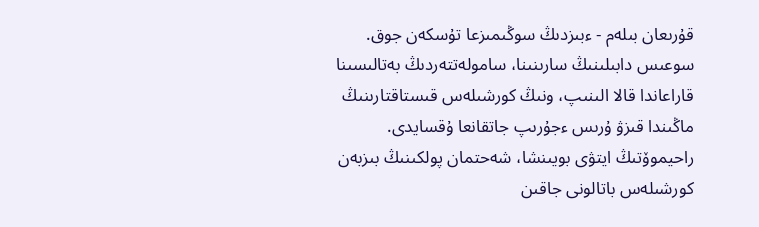قۇرىعان بىلەم - ءبىزدىڭ سوڭىمىزعا تۇسكەن جوق. سوعىس دابىلىنىڭ سارىنىنا، سامولەتتەردىڭ بەتالىسىنا قاراعاندا قالا الىنىپ، ونىڭ كورشىلەس قىستاقتارىنىڭ ماڭىندا قىزۋ ۇرىس ءجۇرىپ جاتقانعا ۇقسايدى. راحيموۆتىڭ ايتۋى بويىنشا، شەحتمان پولكىنىڭ بىزبەن كورشىلەس باتالونى جاقىن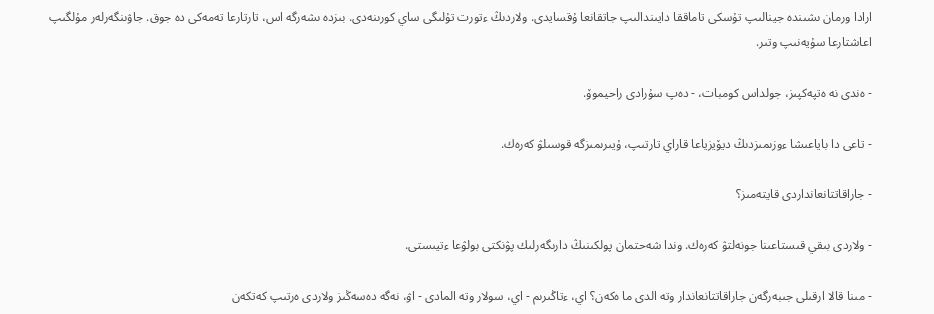ارادا ورمان ىشىندە جينالىپ تۇسكى تاماققا دايىندالىپ جاتقانعا ۇقسايدى. ولاردىڭ ءتورت تۇلىگى ساي كورىنەدى. بىزدە ىشەرگە اس، تارتارعا تەمەكى دە جوق. جاۋىنگەرلەر مۇلگىپ اعاشتارعا سۇيەنىپ وتىر.

- ەندى نە ەتپەكپىز، جولداس كومبات، - دەپ سۇرادى راحيموۆ.

- تاعى دا باياعىشا ءوزىمىزدىڭ ديۆيزياعا قاراي تارتىپ، ۇيىرىمىزگە قوسىلۋ كەرەك.

- جاراقاتتانعانداردى قايتەمىز؟

- ولاردى بىقي قىستاعىنا جونەلتۋ كەرەك. وندا شەحتمان پولكىنىڭ دارىگەرلىك پۋنكتى بولۋعا ءتيىستى.

- مىنا قالا ارقىلى جىبەرگەن جاراقاتتانعاندار وتە الدى ما ەكەن؟ اي، ءتاڭىرىم - اي، سولار وتە المادى - اۋ، نەگە دەسەڭىز ولاردى ەرتىپ كەتكەن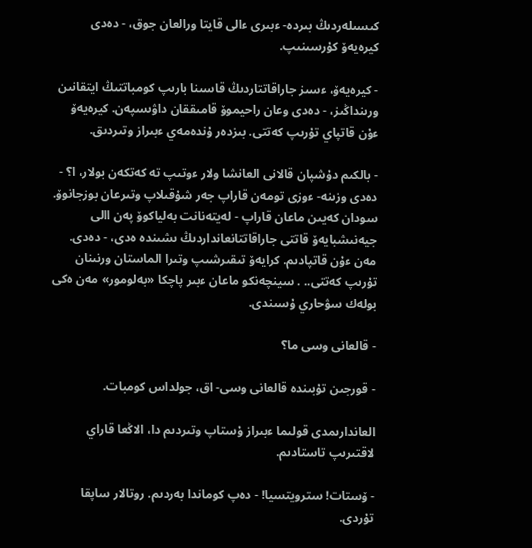كىسىلەردىڭ بىردە- ءبىرى ءالى قايتا ورالعان جوق، - دەدى كيرەيەۆ كۇرسىنىپ.

- كيرەيەۆ، ءسىز جاراقاتتاردىڭ قاسىنا بارىپ كومباتتىڭ ايتقانىن ورىنداڭىز، - دەدى وعان راحيموۆ قامىققان داۋىسپەن. كيرەيەۆ ءۇن قاتپاي تۇرىپ كەتتى. بىزدەر ۇندەمەي ءبىراز وتىردىق.

- بالكىم دۇشپان قالانى العانشا ولار ءوتىپ تە كەتكەن بولار، ا؟ - دەدى وزىنە- ءوزى تومەن قاراپ جەر شۇقىلاپ وتىرعان بوزجانوۆ. سودان كەيىن ماعان قاراپ - لەيتەنانت بەلياكوۆ پەن االى جيەنىشبايەۆ قاتتى جاراقاتتانعانداردىڭ ىشىندە ەدى، - دەدى. مەن ءۇن قاتپادىم. كرايەۆ تىقىرشىپ وتىرا الماستان ورنىنان تۇرىپ كەتتى.. . سينچەنكو ماعان ءبىر پاچكا «بەلومور» مەن ەكى بولەك سۋحاري ۇسىندى.

- قالعانى وسى ما؟

- قورجىن تۇبىندە قالعانى وسى- اق، جولداس كومبات.

العاندارىمدى قولىما ءبىراز ۇستاپ وتىردىم دا، الاڭعا قاراي لاقتىرىپ تاستادىم.

- ۆستات! سترويتسيا! - دەپ كوماندا بەردىم. روتالار ساپقا تۇردى.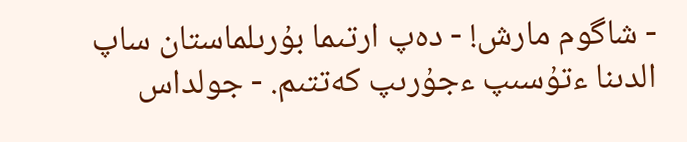- شاگوم مارش! - دەپ ارتىما بۇرىلماستان ساپ الدىنا ءتۇسىپ ءجۇرىپ كەتتىم. - جولداس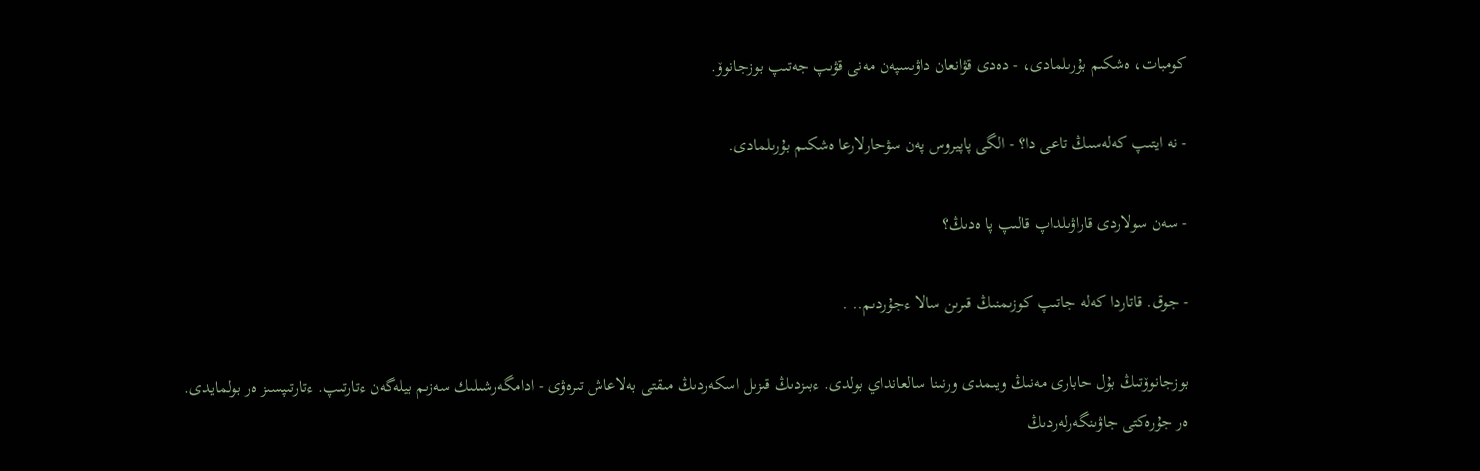كومبات، ەشكىم بۇرىلمادى، - دەدى قۋانعان داۋىسپەن مەنى قۋىپ جەتىپ بوزجانوۆ.

- نە ايتىپ كەلەسىڭ تاعى دا؟ - الگى پاپيروس پەن سۋحارلارعا ەشكىم بۇرىلمادى.

- سەن سولاردى قاراۋىلداپ قالىپ پا ەدىڭ؟

- جوق. قاتاردا كەلە جاتىپ كوزىمنىڭ قىرىن سالا ءجۇردىم.. .

بوزجانوۆتىڭ بۇل حابارى مەنىڭ ويىمدى ورنىنا سالعانداي بولدى. ءبىزدىڭ قىزىل اسكەردىڭ مىقتى بەلاعاش تىرەۋى - ادامگەرشىلىك سەزىم بيلەگەن ءتارتىپ. ءتارتىپسىز ەر بولمايدى. ەر جۇرەكتى جاۋىنگەرلەردىڭ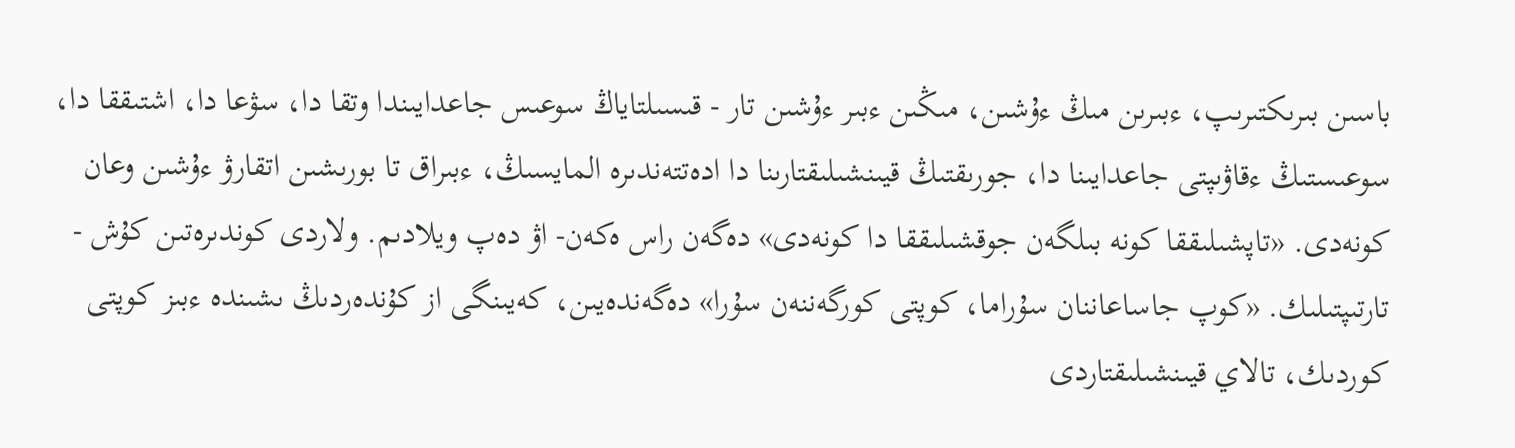باسىن بىرىكتىرىپ، ءبىرىن مىڭ ءۇشىن، مىڭىن ءبىر ءۇشىن تار - قىسىلتاياڭ سوعىس جاعدايىندا وتقا دا، سۋعا دا، اشتىققا دا، سوعىستىڭ ءقاۋىپتى جاعدايىنا دا، جورىقتىڭ قيىنشىلىقتارىنا دا ادەتتەندىرە المايسىڭ، ءبىراق تا بورىشىن اتقارۋ ءۇشىن وعان كونەدى. «تاپشىلىققا كونە بىلگەن جوقشىلىققا دا كونەدى» دەگەن راس ەكەن- اۋ دەپ ويلادىم. ولاردى كوندىرەتىن كۇش - تارتىپتىلىك. «كوپ جاساعاننان سۇراما، كوپتى كورگەننەن سۇرا» دەگەندەيىن، كەيىنگى از كۇندەردىڭ ىشىندە ءبىز كوپتى كوردىك، تالاي قيىنشىلىقتاردى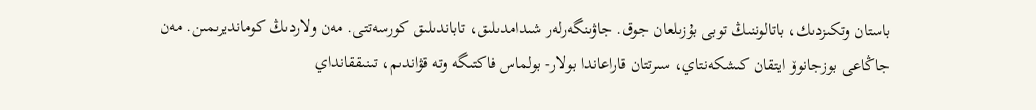باستان وتكىزدىك، باتالوننىڭ توبى بۇزىلعان جوق. جاۋىنگەرلەر شىدامدىلىق، تاباندىلىق كورسەتتى. مەن ولاردىڭ كومانديرىمىن. مەن جاڭاعى بوزجانوۆ ايتقان كىشكەنتاي، سىرتتان قاراعاندا بولار- بولماس فاكتىگە وتە قۋاندىم، تىنىققانداي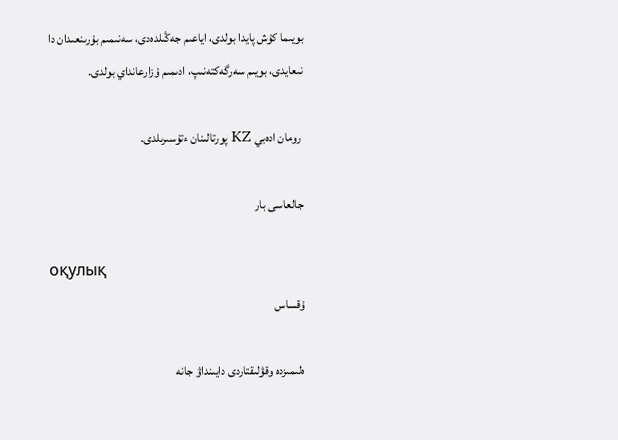بويىما كۇش پايدا بولدى، اياعىم جەڭىلدەدى، سەنىمىم بۇرىنعىدان دا نىعايدى، بويىم سەرگەكتەنىپ، ادىمىم ۇزارعانداي بولدى.

 رومان ادەبي KZ پورتالىنان ءتۇسىرىلدى.

جالعاسى بار

оқулық
ۇقساس

ەلىمىزدە وقۋلىقتاردى دايىنداۋ جانە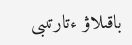باقىلاۋ ءتارتىبى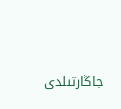جاڭارتىلدى